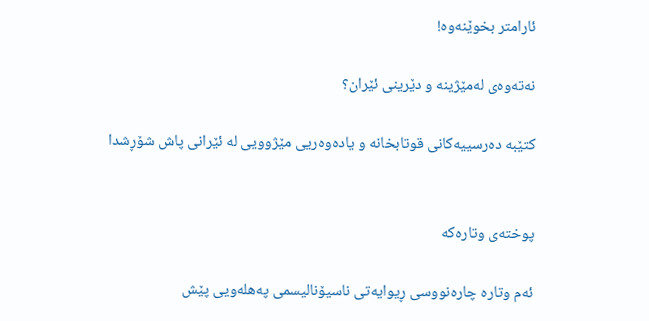ئارامتر بخوێنەوە!

نەتەوەی لەمێژینە و دێرینی ئێران؟

کتێبە دەرسییەکانی قوتابخانە و یادەوەریی مێژوویی لە ئێرانی پاش شۆڕشدا


پوختەی وتارەکە

ئەم وتارە چارەنووسی ڕیوایەتی ناسیۆنالیسمی پەهلەویی پێش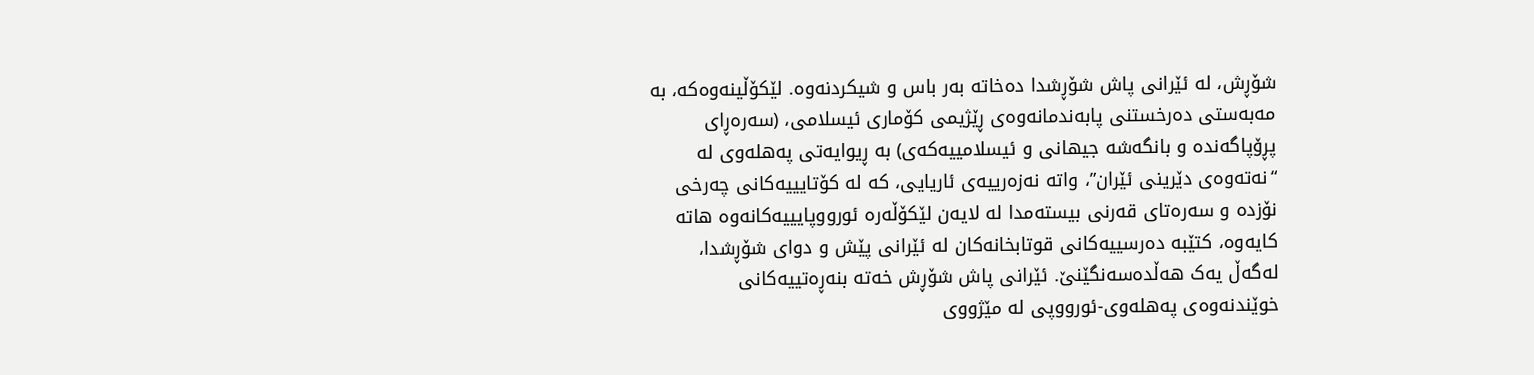شۆڕش، لە ئێرانی پاش شۆڕشدا دەخاتە بەر باس و شیکردنەوە. لێکۆڵینەوەکە، بە مەبەستی دەرخستنی پابەندمانەوەی ڕێژیمی کۆماری ئیسلامی، (سەرەڕای پڕۆپاگەندە و بانگەشە جیهانی و ئیسلامییەکەی) بە ڕیوایەتی پەهلەوی لە “نەتەوەی دێرینی ئێران”، واتە نەزەرییەی ئاریایی، کە لە کۆتایییەکانی چەرخی نۆزدە و سەرەتای قەرنی بیستەمدا لە لایەن لێکۆڵەرە ئورووپایییەکانەوە هاتە کایەوە، کتێبە دەرسییەکانی قوتابخانەکان لە ئێرانی پێش و دوای شۆڕشدا، لەگەڵ یەک هەڵدەسەنگێنێ. ئێرانی پاش شۆڕش خەتە بنەڕەتییەکانی خوێندنەوەی پەهلەوی-ئورووپی لە مێژووی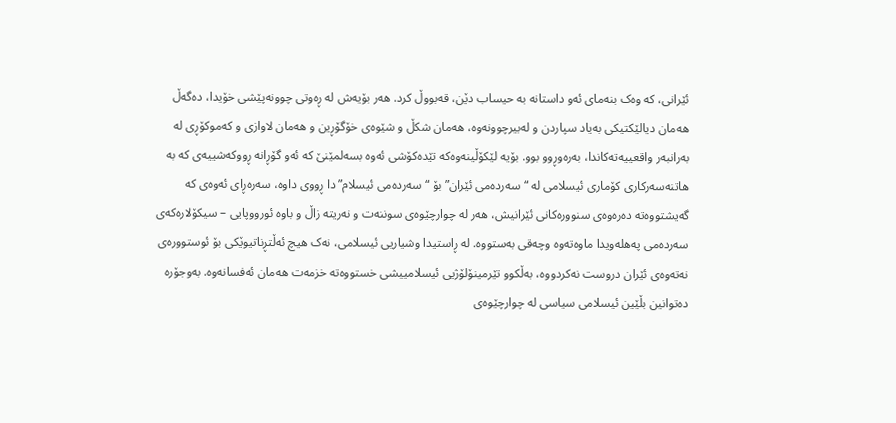ئێرانی، کە وەک بنەمای ئەو داستانە بە حیساب دێن، قەبووڵ کرد. هەر بۆیەش لە ڕەوتی چوونەپێشی خۆیدا، دەگەڵ هەمان دیالێکتیکی بەیاد سپاردن و لەبیرچوونەوە، هەمان شکڵ و شێوەی خۆگۆڕین و هەمان لاوازی و کەموكۆڕی لە بەرانبەر واقعییەتەکاندا، بەرەوڕوو بوو. بۆیە لێکۆڵینەوەکە تێدەکۆشی ئەوە بسەلمێنێ کە ئەو گۆڕانە ڕووکەشییەی کە بە هاتنەسەرکاری کۆماری ئیسلامی لە “سەردەمی ئێران” بۆ “سەردەمی ئیسلام”دا ڕووی داوە، سەرەڕای ئەوەی کە گەیشتووەتە دەرەوەی سنوورەکانی ئێرانیش، هەر لە چوارچێوەی سوننەت و نەریتە زاڵ و باوە ئورووپایی – سیکۆلارەکەی سەردەمی پەهلەویدا ماوەتەوە وچەقی بەستووە. لە ڕاستیدا وشیاریی ئیسلامی، نەک هیچ ئەڵتڕناتیوێکی بۆ ئوستوورەی نەتەوەی ئێران دروست نەکردووە، بەڵکوو تێرمینۆلۆژیی ئیسلامییشی خستووەتە خزمەت هەمان ئەفسانەوە. بەوجۆرە دەتوانین بڵێین ئیسلامی سیاسی لە چوارچێوەی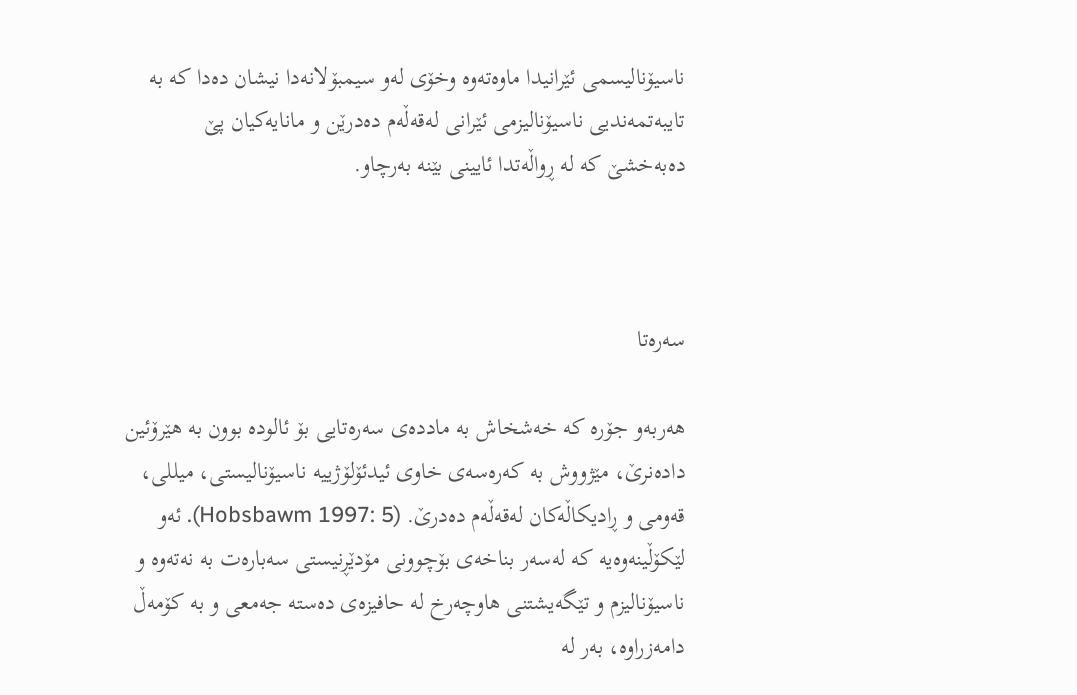ناسیۆنالیسمی ئێرانیدا ماوەتەوە وخۆی لەو سیمبۆلانەدا نیشان دەدا کە بە تایبەتمەندیی ناسیۆنالیزمی ئێرانی لەقەڵەم دەدرێن و مانایەکیان پێ دەبەخشێ کە لە ڕواڵەتدا ئایینی بێنە بەرچاو.



سەرەتا

هەربەو جۆرە کە خەشخاش بە ماددەی سەرەتایی بۆ ئالودە بوون بە هێرۆئین دادەنرێ، مێژووش بە کەرەسەی خاوی ئیدئۆلۆژییە ناسیۆنالیستی، میللی، قەومی و ڕادیکاڵەکان لەقەڵەم دەدرێ. (Hobsbawm 1997: 5). ئەو لێکۆڵینەوەیە کە لەسەر بناخەی بۆچوونی مۆدێڕنیستی سەبارەت بە نەتەوە و ناسیۆنالیزم و تێگەیشتنی هاوچەرخ لە حافیزەی دەستە جەمعی و بە کۆمەڵ دامەزراوە، بەر لە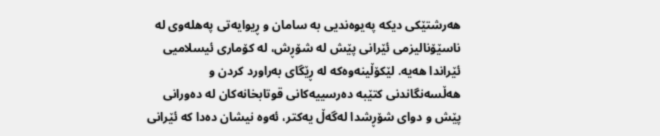هەرشتێکی دیکە پەیوەندیی بە سامان و ڕیوایەتی پەهلەوی لە ناسێۆنالیزمی ئێرانی پێش لە شۆڕش، لە کۆماری ئیسلامیی ئێراندا هەیە. لێکۆڵینەوەکە لە ڕێگای بەراورد کردن و هەڵسەنگاندنی کتێبە دەرسییەکانی قوتابخانەکان لە دەورانی پێش و دوای شۆڕشدا لەگەڵ یەکتر، ئەوە نیشان دەدا کە ئێرانی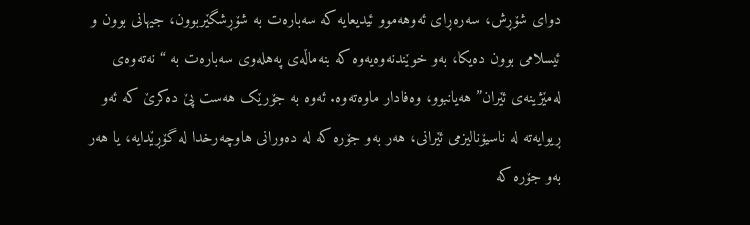دوای شۆڕش، سەرەڕای ئەوهەموو ئیدیعایە کە سەبارەت بە شۆڕشگێربوون، جیهانی بوون و ئیسلامی بوون دەیکا، بەو خوێندنەوەیەوە کە بنەماڵەی پەهلەوی سەبارەت بە “نەتەوەی لەمێژینەی ئێران” هەیانبوو، وەفادار ماوەتەوە. ئەوە بە جۆرێک هەست پێ دەکرێ کە ئەو ڕیوایەتە لە ناسیۆنالیزمی ئێرانی، هەر بەو جۆرە کە لە دەورانی هاوچەرخدا لە گۆڕێدایە، یا هەر بەو جۆرە کە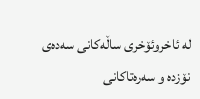لە ئاخروئۆخری ساڵەکانی سەدەی نۆزدە و سەرەتاکانی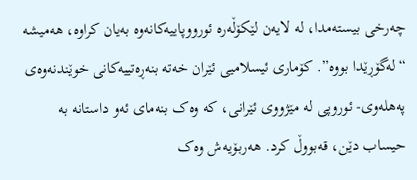چەرخی بیستەمدا، لە لایەن لێکۆڵەرە ئورووپاییەکانەوە بەیان کراوە، هەمیشە “لەگۆڕێدا بووە”. کۆماری ئیسلامیی ئێران خەتە بنەڕەتییەکانی خوێندنەوەی پەهلەوی- ئوروپی لە مێژووی ئێرانی، کە وەک بنەمای ئەو داستانە بە حیساب دێن، قەبووڵ کرد. هەربۆیەش وەک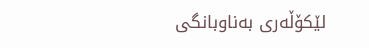لێکۆڵەری بەناوبانگی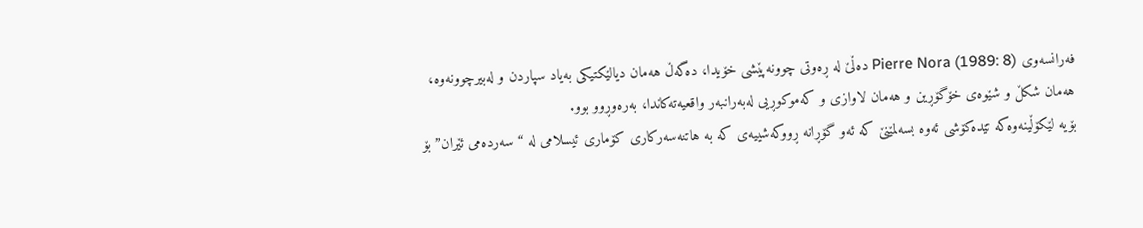فەرانسەوی Pierre Nora (1989: 8) دەڵێ لە ڕەوتی چوونەپێشی خۆیدا، دەگەڵ هەمان دیالێکتیکی بەیاد سپاردن و لەبیرچوونەوە، هەمان شکڵ و شێوەی خۆگۆڕین و هەمان لاوازی و کەموكوڕیی لەبەرانبەر واقعیەتەکاندا، بەرەوڕوو بوو.
بۆیە لێکۆڵینەوەکە تێدەکۆشی ئەوە بسەلمێنێ کە ئەو گۆڕانە ڕووکەشییەی کە بە هاتنەسەرکاری کۆماری ئیسلامی لە “سەردەمی ئێران” بۆ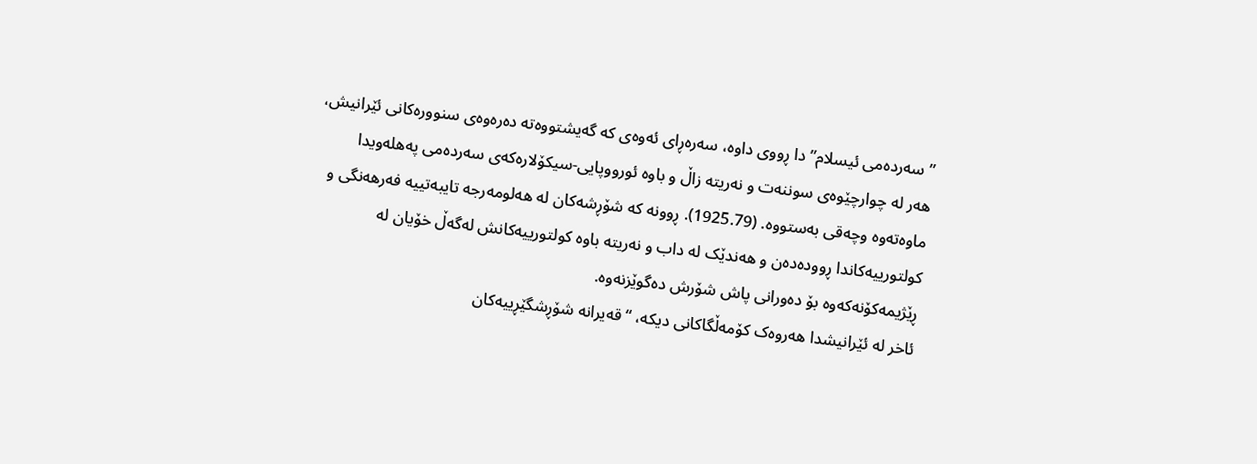” سەردەمی ئیسلام”دا ڕووی داوە، سەرەڕای ئەوەی کە گەیشتووەتە دەرەوەی سنوورەکانی ئێرانیش، هەر لە چوارچێوەی سوننەت و نەریتە زاڵ و باوە ئورووپایی-سیکۆلارەکەی سەردەمی پەهلەویدا ماوەتەوە وچەقی بەستووە. (1925.79). ڕوونە کە شۆڕشەکان لە هەلومەرجە تایبەتییە فەرهەنگی و کولتورییەکاندا ڕوودەدەن و هەندێک لە داب و نەریتە باوە کولتورییەکانش لەگەڵ خۆیان لە ڕێژیمەکۆنەکەوە بۆ دەورانی پاش شۆرش دەگوێزنەوە.
ئاخر لە ئێرانیشدا هەروەک کۆمەڵگاکانی دیکە، “قەیرانە شۆڕشگێڕییەکان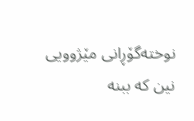نوختەگۆڕانی مێژوویی نین کە ببنە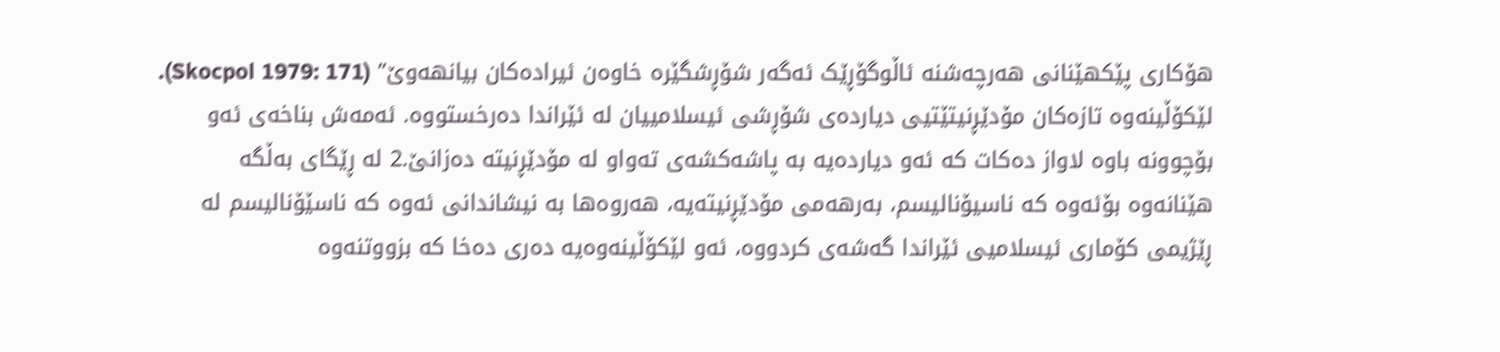هۆکاری پێکهێنانی هەرچەشنە ئاڵوگۆڕێک ئەگەر شۆڕشگێرە خاوەن ئیرادەکان بیانهەوێ” (Skocpol 1979: 171).
لێکۆڵینەوە تازەکان مۆدێڕنیتێتیی دیاردەی شۆڕشی ئیسلامییان لە ئێراندا دەرخستووە. ئەمەش بناخەی ئەو بۆچوونە باوە لاواز دەکات کە ئەو دیاردەیە بە پاشەکشەی تەواو لە مۆدێڕنیتە دەزانێ.2 لە ڕێگای بەڵگە هێنانەوە بۆئەوە کە ناسیۆنالیسم، بەرهەمی مۆدێڕنیتەیە، هەروەها بە نیشاندانی ئەوە کە ناسێۆنالیسم لە ڕێژیمی کۆماری ئیسلامیی ئێراندا گەشەی کردووە، ئەو لێکۆڵینەوەیە دەری دەخا کە بزووتنەوە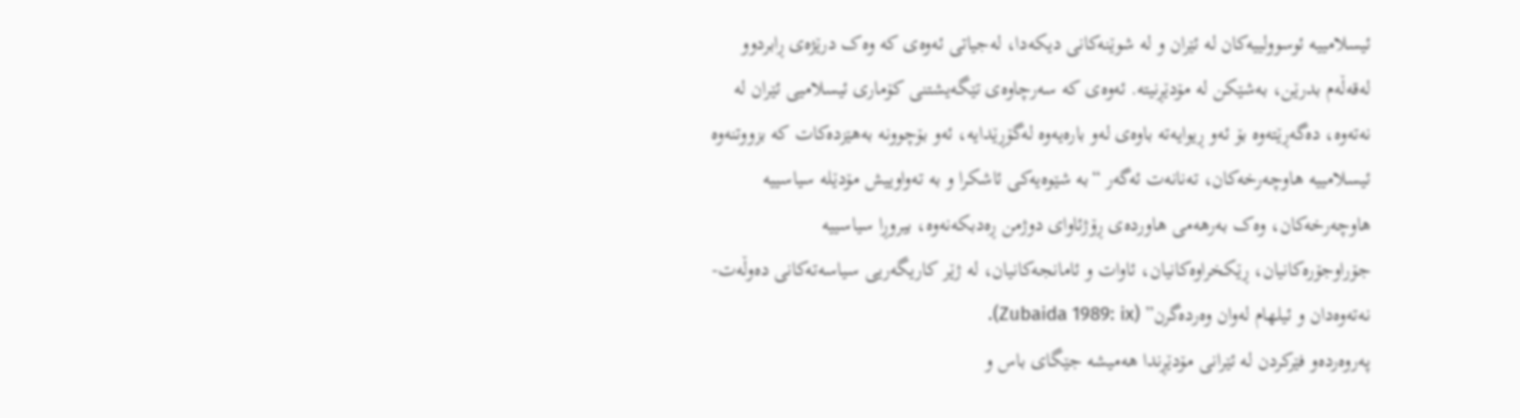ئیسلامییە ئوسوولییەکان لە ئێران و لە شوێنەکانی دیکەدا، لەجیاتی ئەوەی کە وەک درێژەی ڕابردوو لەقەڵەم بدرێن، بەشێکن لە مۆدێڕنیتە. ئەوەی کە سەرچاوەی تێگەیشتنی کۆماری ئیسلامیی ئێران لە نەتەوە، دەگەڕێتەوە بۆ ئەو ڕیوایەتە باوەی لەو بارەیەوە لەگۆڕێدایە، ئەو بۆچوونە بەهێزدەکات کە بزووتنەوە ئیسلامییە هاوچەرخەکان، تەنانەت ئەگەر “بە شێوەیەکی ئاشکرا و بە تەواوییش مۆدێلە سیاسییە هاوچەرخەکان، وەک بەرهەمی هاوردەی ڕۆژئاوای دوژمن ڕەدبکەنەوە، بیروڕا سیاسییە جۆراوجۆرەکانیان، ڕێکخراوەکانیان، ئاوات و ئامانجەکانیان، لە ژێر کاریگەریی سیاسەتەکانی دەوڵەت-نەتەوەدان و ئیلهام لەوان وەردەگرن” (Zubaida 1989: ix).
پەروەردەو فێرکردن لە ئێرانی مۆدێڕندا هەمیشە جێگای باس و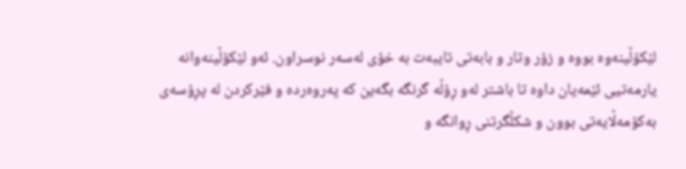لێکۆڵینەوە بووە و زۆر وتار و بابەتی تایبەت بە خۆی لەسەر نوسراون. ئەو لێکۆڵینەوانە یارمەتیی ئێمەیان داوە تا باشتر لەو ڕۆڵە گرنگە بگەین کە پەروەردە و فێرکردن لە پڕۆسەی بەکۆمەڵایەتی بوون و شكڵگرتنی ڕوانگە و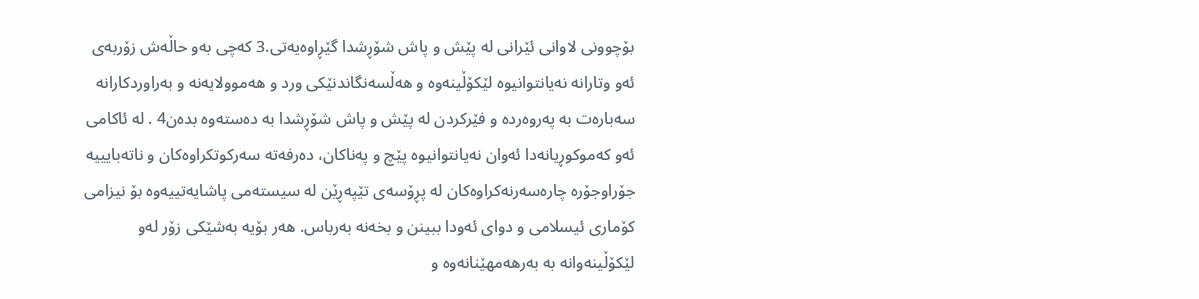بۆچوونی لاوانی ئێرانی لە پێش و پاش شۆڕشدا گێڕاوەیەتی.3 کەچی بەو حاڵەش زۆربەی ئەو وتارانە نەیانتوانیوە لێکۆڵینەوە و هەڵسەنگاندنێکی ورد و هەموولایەنە و بەراوردکارانە سەبارەت بە پەروەردە و فێرکردن لە پێش و پاش شۆڕشدا بە دەستەوە بدەن4 . لە ئاکامی ئەو کەموکوڕیانەدا ئەوان نەیانتوانیوە پێچ و پەناکان، دەرفەتە سەرکوتکراوەکان و ناتەبایییە جۆراوجۆرە چارەسەرنەکراوەکان لە پڕۆسەی تێپەڕێن لە سیستەمی پاشایەتییەوە بۆ نیزامی کۆماری ئیسلامی و دوای ئەودا ببینن و بخەنە بەرباس. هەر بۆیە بەشێکی زۆر لەو لێکۆڵینەوانە بە بەرهەمهێنانەوە و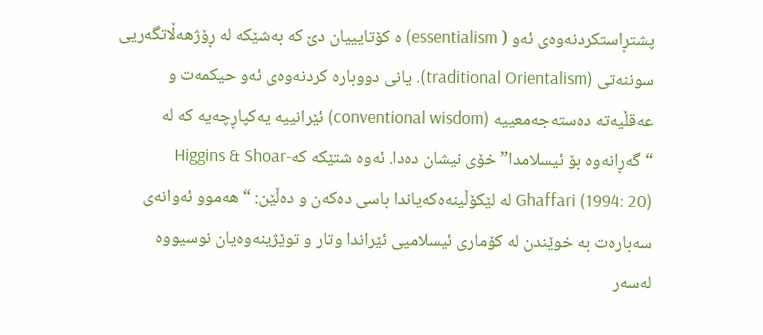پشتڕاستکردنەوەی ئەو ( essentialism) ە کۆتایییان دێ کە بەشێکە لە ڕۆژهەڵاتگەریی سوننەتی (traditional Orientalism). یانی دووبارە کردنەوەی ئەو حیکمەت و عەقڵیەتە دەستەجەمعییە (conventional wisdom) ئێرانییە یەکپاڕچەیە کە لە “گەڕانەوە بۆ ئیسلامدا” خۆی نیشان دەدا. ئەوە شتێکە کەHiggins & Shoar- Ghaffari (1994: 20) لە لێکۆڵینەەکەیاندا باسی دەکەن و دەڵێن: “هەموو ئەوانەی سەبارەت بە خوێندن لە کۆماری ئیسلامیی ئێراندا وتار و توێژینەوەیان نوسیووە لەسەر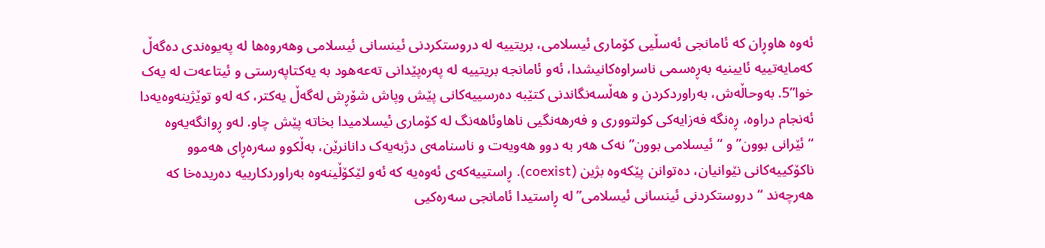ئەوە هاوڕان کە ئامانجی ئەسڵیی کۆماری ئیسلامی، بریتییە لە دروستکردنی ئینسانی ئیسلامی وهەروەها لە پەیوەندی دەگەڵ کەمایەتییە ئایینیە بەڕەسمی ناسراوەکانیشدا، ئەو ئامانجە بریتییە لە پەرەپێدانی تەعەهود بە یەکتاپەرستی و ئیتاعەت لە یەک خوا”5. بەوحاڵەش، بەراوردکردن و هەڵسەنگاندنی کتێبە دەرسییەکانی پێش وپاش شۆڕش لەگەڵ یەکتر، کە لەو توێژینەوەیەدا ئەنجام دراوە، ڕەنگە فەزایەکی کولتووری و فەرهەنگیی ناهاوئاهەنگ لە کۆماری ئیسلامیدا بخاتە پێش چاو. لەو ڕوانگەیەوە “ئێرانی بوون” و “ئیسلامی بوون” نەک هەر بە دوو هەویەت و ناسنامەی دژبەیەک دانانرێن، بەڵکوو سەرەڕای هەموو ناکۆکییەکانی نێوانیان، دەتوانن پێکەوە بژین (coexist). ڕاستییەکەی ئەوەیە کە ئەو لێکۆڵینەوە بەراوردکارییە دەریدەخا کە هەرچەند “دروستکردنی ئینسانی ئیسلامی” لە ڕاستیدا ئامانجی سەرەکیی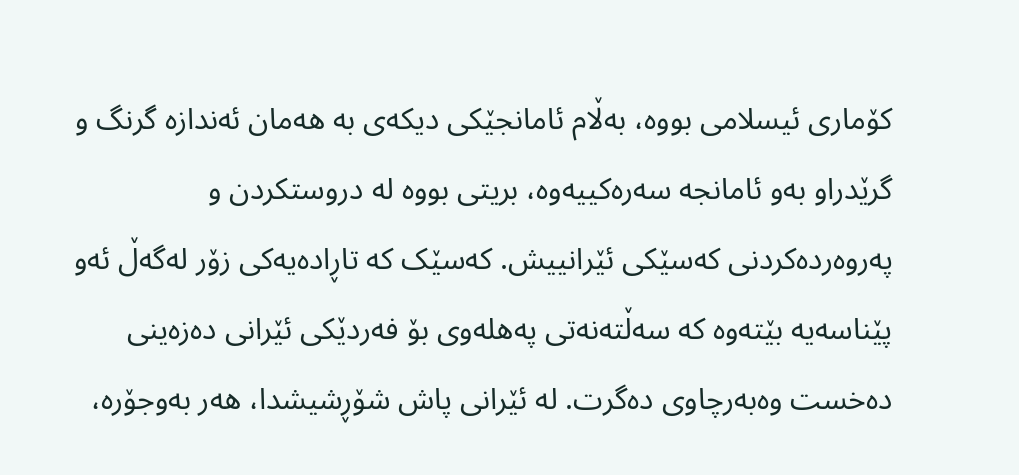کۆماری ئیسلامی بووە، بەڵام ئامانجێکی دیکەی بە هەمان ئەندازە گرنگ و گرێدراو بەو ئامانجە سەرەکییەوە، بریتی بووە لە دروستکردن و پەروەردەکردنی کەسێکی ئێرانییش. کەسێک کە تاڕادەیەکی زۆر لەگەڵ ئەو پێناسەیە بێتەوە کە سەڵتەنەتی پەهلەوی بۆ فەردێکی ئێرانی دەزەینی دەخست وەبەرچاوی دەگرت. لە ئێرانی پاش شۆڕشیشدا، هەر بەوجۆرە،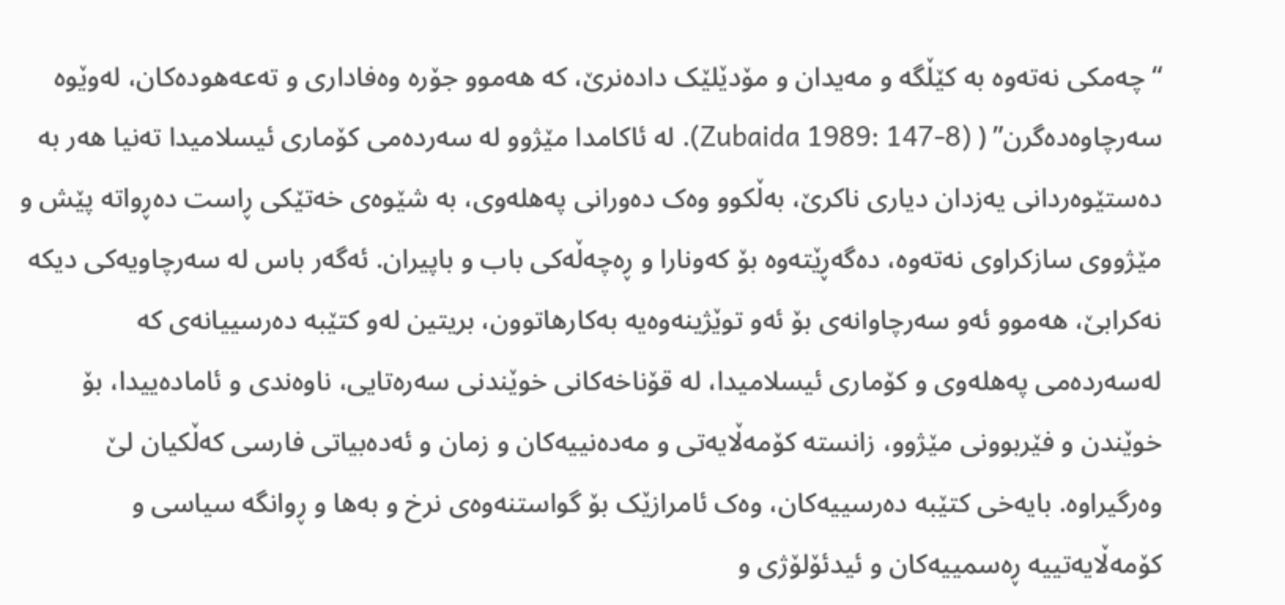“چەمکی نەتەوە بە کێڵگە و مەیدان و مۆدێلێک دادەنرێ، کە هەموو جۆرە وەفاداری و تەعەهودەکان، لەوێوە سەرچاوەدەگرن” ( (Zubaida 1989: 147-8). لە ئاکامدا مێژوو لە سەردەمی کۆماری ئیسلامیدا تەنیا هەر بە دەستێوەردانی یەزدان دیاری ناکرێ، بەڵکوو وەک دەورانی پەهلەوی، بە شێوەی خەتێکی ڕاست دەڕواتە پێش و مێژووی سازکراوی نەتەوە، دەگەڕێتەوە بۆ کەونارا و ڕەچەڵەکی باب و باپیران. ئەگەر باس لە سەرچاویەکی دیکە نەکرابێ، هەموو ئەو سەرچاوانەی بۆ ئەو توێژینەوەیە بەکارهاتوون، بریتین لەو کتێبە دەرسییانەی کە لەسەردەمی پەهلەوی و کۆماری ئیسلامیدا، لە قۆناخەکانی خوێندنی سەرەتایی، ناوەندی و ئامادەییدا، بۆ خوێندن و فێربوونی مێژوو، زانستە کۆمەڵایەتی و مەدەنییەکان و زمان و ئەدەبیاتی فارسی کەڵکیان لێ وەرگیراوە. بایەخی کتێبە دەرسییەکان، وەک ئامرازێک بۆ گواستنەوەی نرخ و بەها و ڕوانگە سیاسی و کۆمەڵایەتییە ڕەسمییەکان و ئیدئۆلۆژی و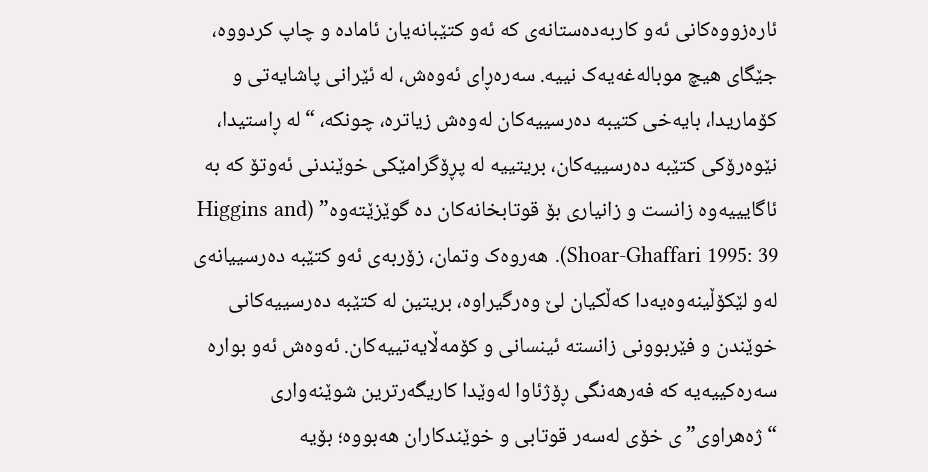ئارەزووەکانی ئەو کاربەدەستانەی کە ئەو کتێبانەیان ئامادە و چاپ کردووە، جێگای هیچ موبالەغەیەک نییە. سەرەڕای ئەوەش، لە ئێرانی پاشایەتی و کۆماریدا، بایەخی کتیبە دەرسییەکان لەوەش زیاترە، چونکە، “لە ڕاستیدا، نێوەرۆکی کتێبە دەرسییەکان، بریتییە لە پڕۆگرامێکی خوێندنی ئەوتۆ کە بە ئاگایییەوە زانست و زانیاری بۆ قوتابخانەکان دە گوێزێتەوە” (Higgins and Shoar-Ghaffari 1995: 39). هەروەک وتمان، زۆربەی ئەو کتێبە دەرسییانەی لەو لێکۆڵینەوەیەدا کەڵکیان لێ وەرگیراوە، بریتین لە کتێبە دەرسییەکانی خوێندن و فێربوونی زانستە ئینسانی و کۆمەڵایەتییەکان. ئەوەش ئەو بوارە سەرەکییەیە کە فەرهەنگی ڕۆژئاوا لەوێدا کاریگەرترین شوێنەواری “ژەهراوی”ی خۆی لەسەر قوتابی و خوێندکاران هەبووە؛ بۆیە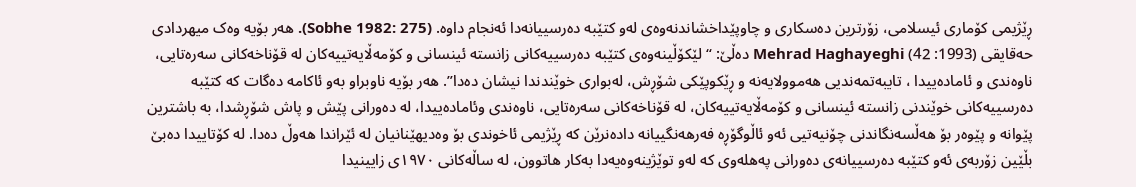ڕێژیمی کۆماری ئیسلامی، زۆرترین دەسکاری و چاوپێداخشاندنەوەی لەو کتێبە دەرسییانەدا ئەنجام داوە. (Sobhe 1982: 275). هەر بۆیە وەک میهردادی حەقایقی (1993: 42) Mehrad Haghayeghi دەڵێ: “لێکۆڵینەوەی کتێبە دەرسییەکانی زانستە ئینسانی و کۆمەڵایەتییەکان لە قۆناخەکانی سەرەتایی، ناوەندی و ئامادەییدا ، تایبەتمەندیی هەموولایەنە و ڕێکوپێکی شۆڕش، لەبواری خوێندندا نیشان دەدا”. هەر بۆیە ناوبراو بەو ئاکامە دەگات کە کتێبە دەرسییەکانی خوێندنی زانستە ئینسانی و کۆمەڵایەتییەکان، لە قۆناخەکانی سەرەتایی، ناوەندی وئامادەییدا، لە دەورانی پێش و پاش شۆڕشدا، بە باشترین پێوانە و پێوەر بۆ هەڵسەنگاندنی چۆنیەتیی ئەو ئاڵوگۆڕە فەرهەنگییانە دادەنرێن کە ڕێژیمی ئاخوندی بۆ وەدیهێنانیان لە ئێراندا هەوڵ دەدا. لە کۆتاییدا دەبێ بڵێین زۆربەی ئەو کتێبە دەرسییانەی دەورانی پەهلەوی کە لەو توێژینەوەیەدا بەکار هاتوون، لە ساڵەکانی ١٩٧٠ی زایینیدا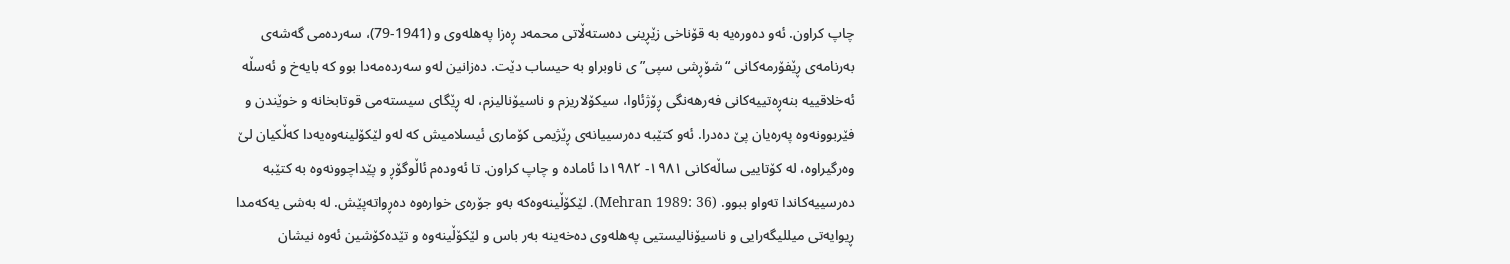چاپ کراون. ئەو دەورەیە بە قۆناخی زێڕینی دەستەڵاتی محمەد ڕەزا پەهلەوی و (1941-79)، سەردەمی گەشەی بەرنامەی ڕێفۆرمەکانی “شۆڕشی سپی”ی ناوبراو بە حیساب دێت. دەزانین لەو سەردەمەدا بوو کە بایەخ و ئەسڵە ئەخلاقییە بنەڕەتییەکانی فەرهەنگی ڕۆژئاوا، سیکۆلاریزم و ناسیۆنالیزم، لە ڕێگای سیستەمی قوتابخانە و خوێندن و فێربوونەوە پەرەیان پێ دەدرا. ئەو کتێبە دەرسییانەی ڕێژیمی کۆماری ئیسلامیش کە لەو لێکۆلینەوەیەدا کەڵکیان لێ وەرگیراوە، لە کۆتاییی ساڵەکانی ١٩٨١- ١٩٨٢دا ئامادە و چاپ کراون. تا ئەودەم ئاڵوگۆڕ و پێداچوونەوە بە کتێبە دەرسییەکاندا تەواو ببوو. (Mehran 1989: 36). لێکۆڵینەوەکە بەو جۆرەی خوارەوە دەڕواتەپێش. لە بەشی یەکەمدا ڕیوایەتی میللیگەرایی و ناسیۆنالیستیی پەهلەوی دەخەینە بەر باس و لێکۆڵینەوە و تێدەکۆشین ئەوە نیشان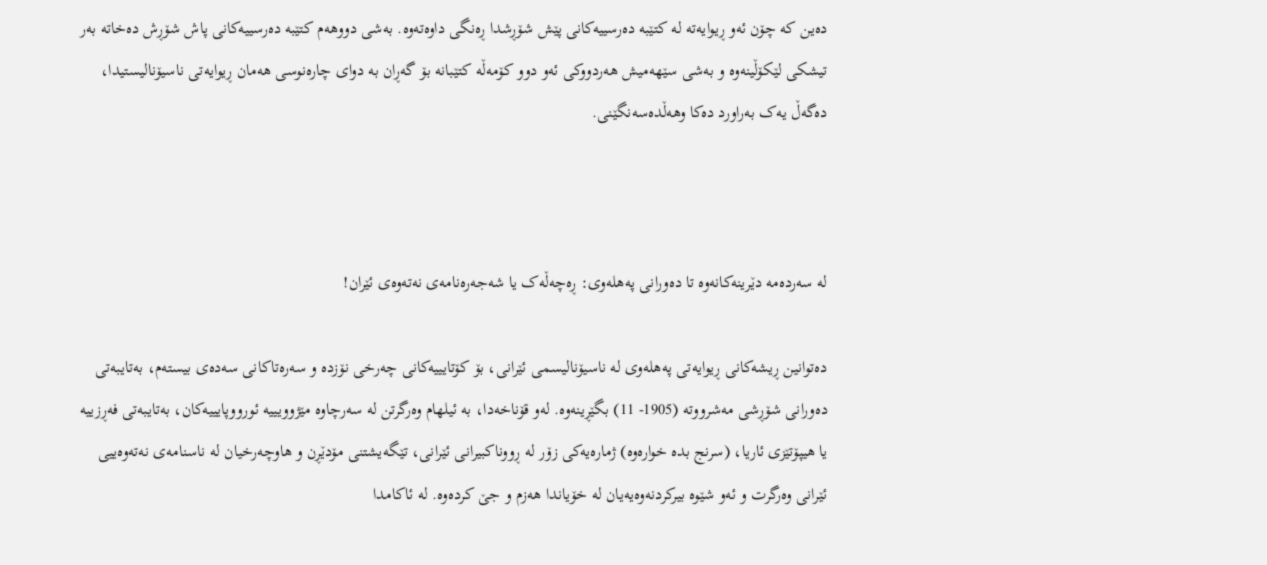دەین کە چۆن ئەو ڕیوایەتە لە کتێبە دەرسییەکانی پێش شۆڕشدا ڕەنگی داوەتەوە. بەشی دووهەم کتێبە دەرسییەکانی پاش شۆڕش دەخاتە بەر تیشکی لێکۆڵینەوە و بەشی سێهەمیش هەردووکی ئەو دوو کۆمەڵە کتێبانە بۆ گەڕان بە دوای چارەنوسی هەمان ڕیوایەتی ناسیۆنالیستیدا، دەگەڵ یەک بەراورد دەکا وهەڵدەسەنگێنی.



لە سەردەمە دێرینەکانەوە تا دەورانی پەهلەوی: ڕەچەڵەک یا شەجەرەنامەی نەتەوەی ئێران!

دەتوانین ڕیشەکانی ڕیوایەتی پەهلەوی لە ناسیۆنالیسمی ئێرانی، بۆ کۆتایییەکانی چەرخی نۆزدە و سەرەتاکانی سەدەی بیستەم، بەتایبەتی دەورانی شۆڕشی مەشرووتە (1905- 11) بگێڕینەوە. لەو قۆناخەدا، بە ئیلهام وەرگرتن لە سەرچاوە مێژوویییە ئورووپایییەکان، بەتایبەتی فەڕزییە یا هیپۆتێزی ئاریا، (سرنج بدە خوارەوە) ژمارەیەکی زۆر لە ڕووناکبیرانی ئێرانی، تێگەیشتنی مۆدێڕن و هاوچەرخیان لە ناسنامەی نەتەوەییی ئێرانی وەرگرت و ئەو شێوە بیرکردنەوەیەیان لە خۆیاندا هەزم و جێ کردەوە. لە ئاکامدا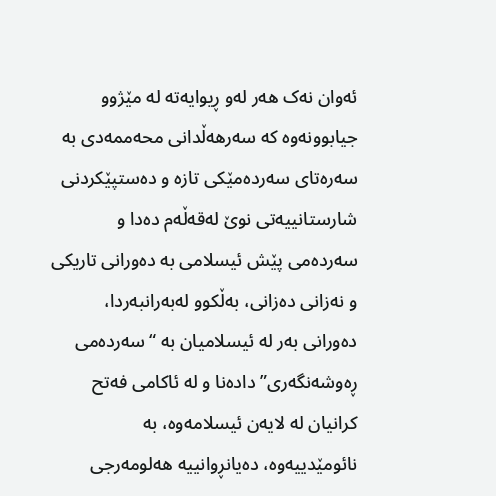ئەوان نەک هەر لەو ڕیوایەتە لە مێژوو جیابوونەوە کە سەرهەڵدانی محەممەدی بە سەرەتای سەردەمێکی تازە و دەستپێکردنی شارستانییەتی نوێ لەقەڵەم دەدا و سەردەمی پێش ئیسلامی بە دەورانی تاریکی و نەزانی دەزانی، بەڵکوو لەبەرانبەردا، دەورانی بەر لە ئیسلامیان بە “سەردەمی ڕەوشەنگەری” دادەنا و لە ئاکامی فەتح کرانیان لە لایەن ئیسلامەوە، بە نائومێدییەوە، دەیانڕوانییە هەلومەرجی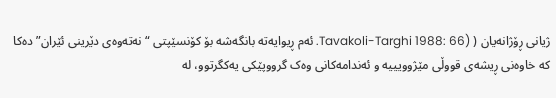ژیانی ڕۆژانەیان ( (Tavakoli-Targhi 1988: 66. ئەم ڕیوایەتە بانگەشە بۆ کۆنسێپتی “نەتەوەی دێرینی ئێران” دەکا کە خاوەنی ڕیشەی قووڵی مێژوویییە و ئەندامەکانی وەک گرووپێکی یەکگرتوو، لە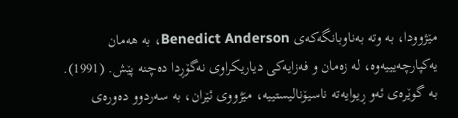مێژوودا، بە وتە بەناوبانگەکەی Benedict Anderson، بە هەمان یەکپارچەیییەوە، لە زەمان و فەزایەکی دیاریکراوی نەگۆڕدا دەچنە پێش. (1991). بە گوێرەی ئەو ڕیوایەتە ناسیۆنالیستییە، مێژووی ئێران، بە سەردوو دەورەی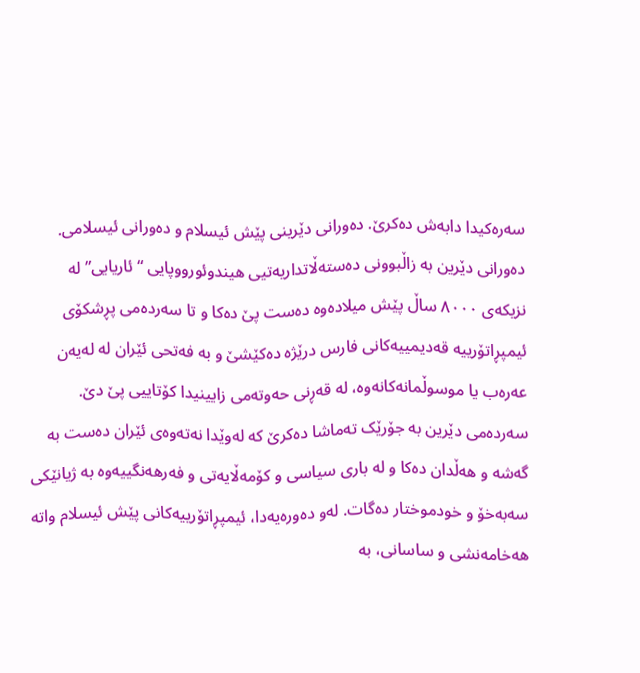سەرەکیدا دابەش دەکرێ. دەورانی دێرینی پێش ئیسلام و دەورانی ئیسلامی. دەورانی دێرین بە زاڵبوونی دەستەڵاتداریەتیی هیندوئورووپایی “ئاریایی” لە نزیکەی ٨٠٠٠ ساڵ پێش میلادەوە دەست پێ دەکا و تا سەردەمی پڕشکۆی ئیمپڕاتۆرییە قەدیمییەکانی فارس درێژە دەکێشێ و بە فەتحی ئێران لە لەیەن عەرەب یا موسوڵمانەکانەوە، لە قەڕنی حەوتەمی زایینیدا کۆتاییی پێ دێ. سەردەمی دێرین بە جۆرێک تەماشا دەکرێ کە لەوێدا نەتەوەی ئێران دەست بە گەشە و هەڵدان دەکا و لە باری سیاسی و کۆمەڵایەتی و فەرهەنگییەوە بە ژیانێکی سەبەخۆ و خودموختار دەگات. لەو دەورەیەدا، ئیمپڕاتۆرییەکانی پێش ئیسلام واتە هەخامەنشی و ساسانی، بە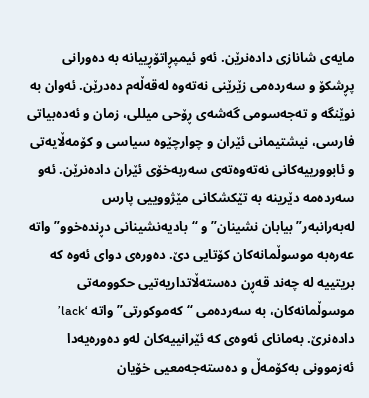مایەی شانازی دادەنرێن. ئەو ئیمپڕاتۆڕییانە بە دەورانی پڕشکۆ و سەردەمی زێرێنی نەتەوە لەقەڵەم دەدرێن. ئەوان بە نوێنگە و تەجەسومی گەشەی ڕۆحی میللی، زمان و ئەدەبیاتی فارسی، نیشتیمانی ئێران و چوارچێوە سیاسی و کۆمەڵایەتی و ئابوورییەکانی نەتەوەتەی سەربەخۆی ئێران دادەنرێن. ئەو سەردەمە دێرینە بە تێکشکانی مێژووییی پارس لەبەرانبەر”بیابان نشینان” و “بادیەنشینانی دڕندەخوو” واتە عەرەبە موسوڵمانەکان کۆتایی دێ. دەورەی دوای ئەوە کە بریتییە لە چەند قەڕن دەستەڵاتداریەتیی حکوومەتی موسوڵمانەکان، بە سەردەمی “کەموکورتی” واتە ‘lack’ دادەنرێ. بەمانای ئەوەی کە ئێرانییەکان لەو دەورەیەدا ئەزموونی بەکۆمەڵ و دەستەجەمعیی خۆیان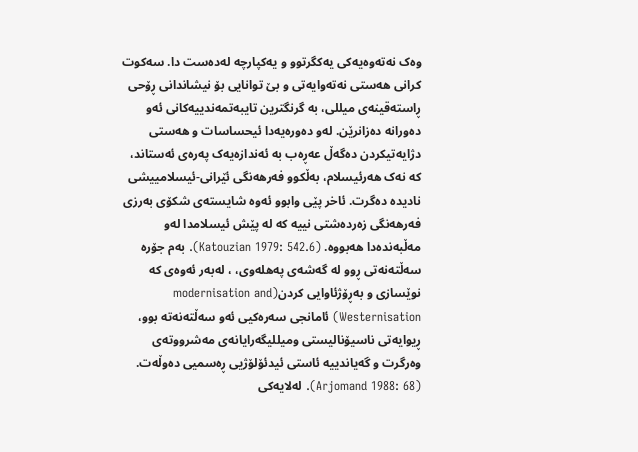وەک نەتەوەیەکی یەکگرتوو و یەکپارچە لەدەست دا. سەکوت کرانی هەستی نەتەوایەتی و بێ توانایی بۆ نیشاندانی ڕۆحی ڕاستەقینەی میللی، بە گرنگترین تایبەتمەندییەکانی ئەو دەورانە دەزانرێن. لەو دەورەیەدا ئیحساسات و هەستی دژایەتیکردن دەگەڵ عەڕەب بە ئەندازەیەک پەرەی ئەستاند، کە نەک هەرئیسلام، بەڵکوو فەرهەنگی ئێرانی-ئیسلامییشی نادیدە دەگرت. ئاخر پێی وابوو ئەوە شایستەی شکۆی بەرزی فەرهەنگی زەردەشتی نییە کە لە پێش ئیسلامدا لەو مەڵبەندەدا هەبووە. (Katouzian 1979: 542.6). بەم جۆرە سەڵتەنەتی ڕوو لە گەشەی پەهلەوی، ، لەبەر ئەوەی کە نوێسازی و بەڕۆژئاوایی کردن(modernisation and Westernisation) ئامانجی سەرەکیی ئەو سەڵتەنەتە بوو، ڕیوایەتی ناسیۆنالیستی ومیللیگەرایانەی مەشرووتەی وەرگرت و گەیاندییە ئاستی ئیدئۆلۆژیی ڕەسمیی دەوڵەت. (Arjomand 1988: 68). لەلایەکی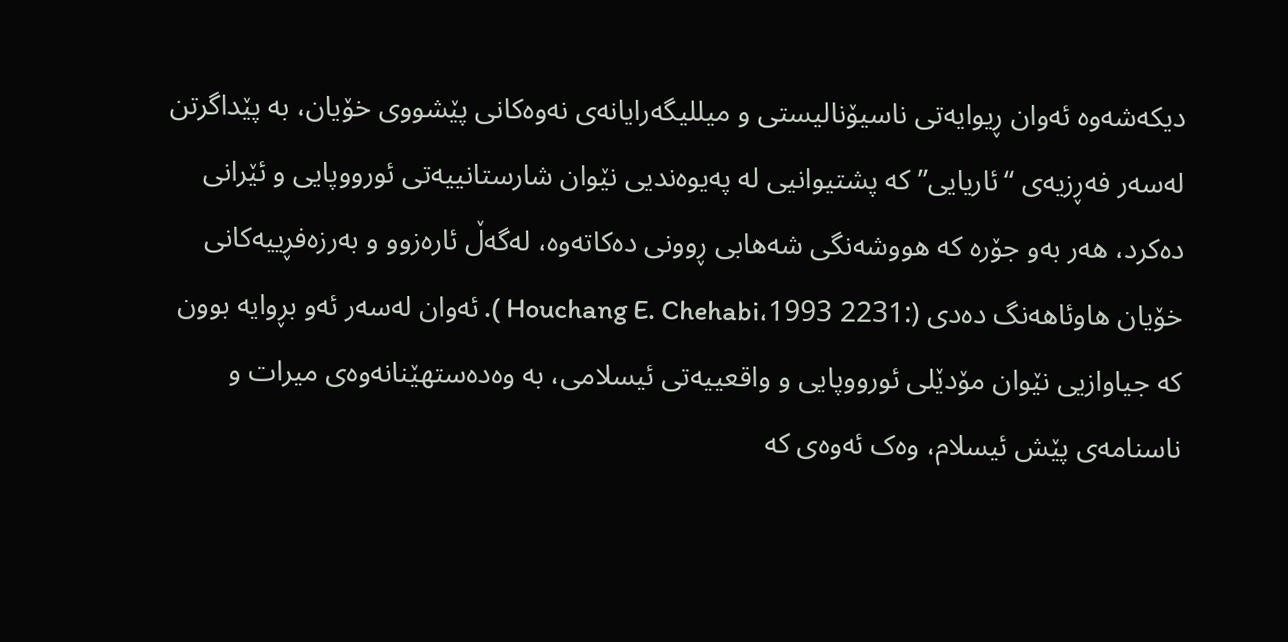دیکەشەوە ئەوان ڕیوایەتی ناسیۆنالیستی و میللیگەرایانەی نەوەکانی پێشووی خۆیان، بە پێداگرتن لەسەر فەڕزیەی “ئاریایی” کە پشتیوانیی لە پەیوەندیی نێوان شارستانییەتی ئورووپایی و ئێرانی دەکرد، هەر بەو جۆرە کە هووشەنگی شەهابی ڕوونی دەکاتەوە، لەگەڵ ئارەزوو و بەرزەفڕییەکانی خۆیان هاوئاهەنگ دەدی (:2231 1993،Houchang E. Chehabi ). ئەوان لەسەر ئەو بڕوایە بوون کە جیاوازیی نێوان مۆدێلی ئورووپایی و واقعییەتی ئیسلامی، بە وەدەستهێنانەوەی میرات و ناسنامەی پێش ئیسلام، وەک ئەوەی کە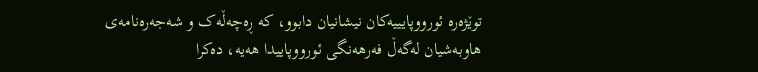توێژەرە ئورووپایییەکان نیشانیان دابوو، کە ڕەچەڵەک و شەجەرەنامەی هاوبەشیان لەگەڵ فەرهەنگی ئورووپاییدا هەیە، دەکرا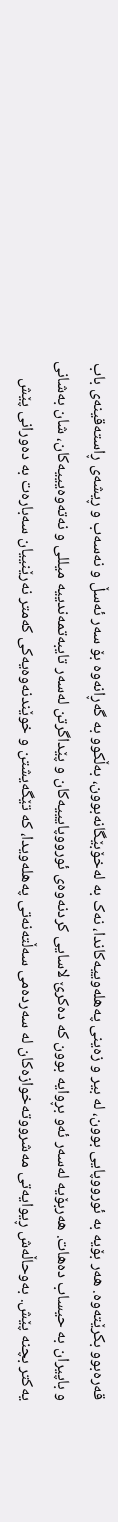قەرەبوو بکرێتەوە. هەر بۆیە بە ئورووپایی بوون، لە بیر و زەینی پەهلەوییەکاندا، نەک بە لەخۆبێگانەبوون، بەڵکوو بە گەڕانەوە بۆ سەر ئەسڵ و نەسەب و ڕیشەی ڕاستەقینەی باب و باپیران بە حیساب دەهات. هەربۆیە لەسەر ئەو بڕوایە بوون کە دەکرێ لاسایی کردنەوەی ئورووپایییەکان و پێداگرتن لەسەر تایبەتمەندییە میللی و نەتەوەیییەکان، شان بەشانی یەکتر بچنە پێش. بەوحاڵەش ڕیوایەتی مەشرووتەخوازەکان لە سەردەمی سەڵتەنەتی پەهلەویدا، کە تێگەیشتن و خوێندنەوەیەکی کەمتر نەرێنییان سەبارەت بە دەورانی پێش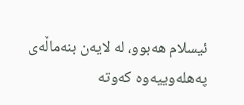ئیسلام هەبوو، لە لایەن بنەماڵەی پەهلەوییەوە کەوتە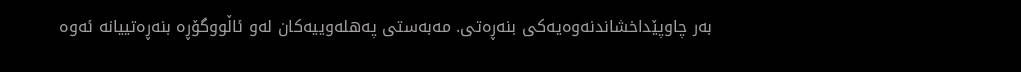بەر چاوپێداخشاندنەوەیەکی بنەڕەتی. مەبەستی پەهلەوییەکان لەو ئاڵووگۆڕە بنەڕەتییانە ئەوە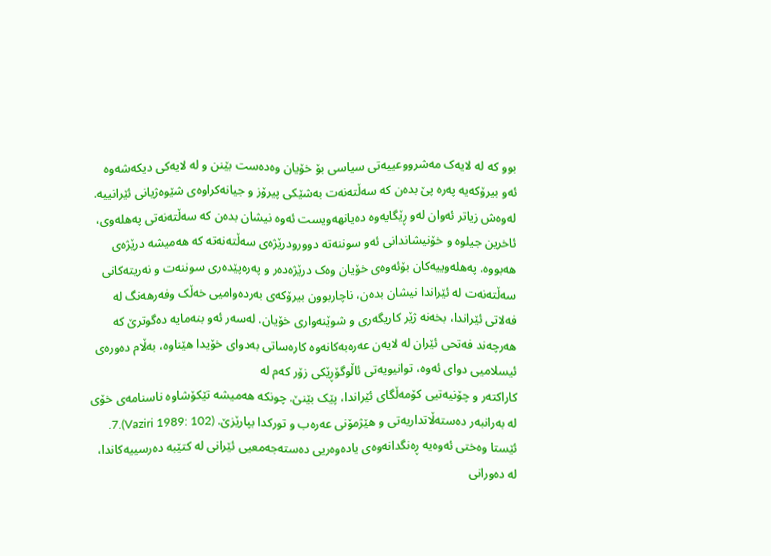بوو کە لە لایەک مەشرووعییەتی سیاسی بۆ خۆیان وەدەست بێنن و لە لایەکی دیکەشەوە ئەو بیرۆکەیە پەرە پێ بدەن کە سەڵتەنەت بەشێکی پیرۆز و جیانەکراوەی شێوەژیانی ئێرانییە. لەوەش زیاتر ئەوان لەو ڕێگایەوە دەیانهەویست ئەوە نیشان بدەن کە سەڵتەنەتی پەهلەوی، ئاخرین جیلوە و خۆنیشاندانی ئەو سوننەتە دوورودرێژەی سەڵتەنەتە کە هەمیشە درێژەی هەبووە. پەهلەوییەکان بۆئەوەی خۆیان وەک درێژەدەر و پەرەپێدەری سوننەت و نەریتەکانی سەڵتەنەت لە ئێراندا نیشان بدەن، ناچاربوون بیرۆکەی بەردەوامیی خەڵک وفەرهەنگ لە فەلاتی ئێراندا، بخەنە ژێر کاریگەری و شوێنەواری خۆیان. لەسەر ئەو بنەمایە دەگوترێ کە هەرچەند فەتحی ئێران لە لایەن عەرەبەکانەوە کارەساتی بەدوای خۆیدا هێناوە، بەڵام دەورەی ئیسلامیی دوای ئەوە، توانیویەتی ئاڵوگۆڕێکی زۆر کەم لە
کاراکتەر و چۆنیەتیی کۆمەڵگای ئێراندا، پێک بێنێ. چونکە هەمیشە تێکۆشاوە ناسنامەی خۆی لە بەرانبەر دەستەڵاتداریەتی و هێژمۆنی عەرەب و تورکدا بپارێزێ. (Vaziri 1989: 102).7.
ئێستا وەختی ئەوەیە ڕەنگدانەوەی یادەوەریی دەستەجەمعیی ئێرانی لە کتێبە دەرسییەکاندا، لە دەورانی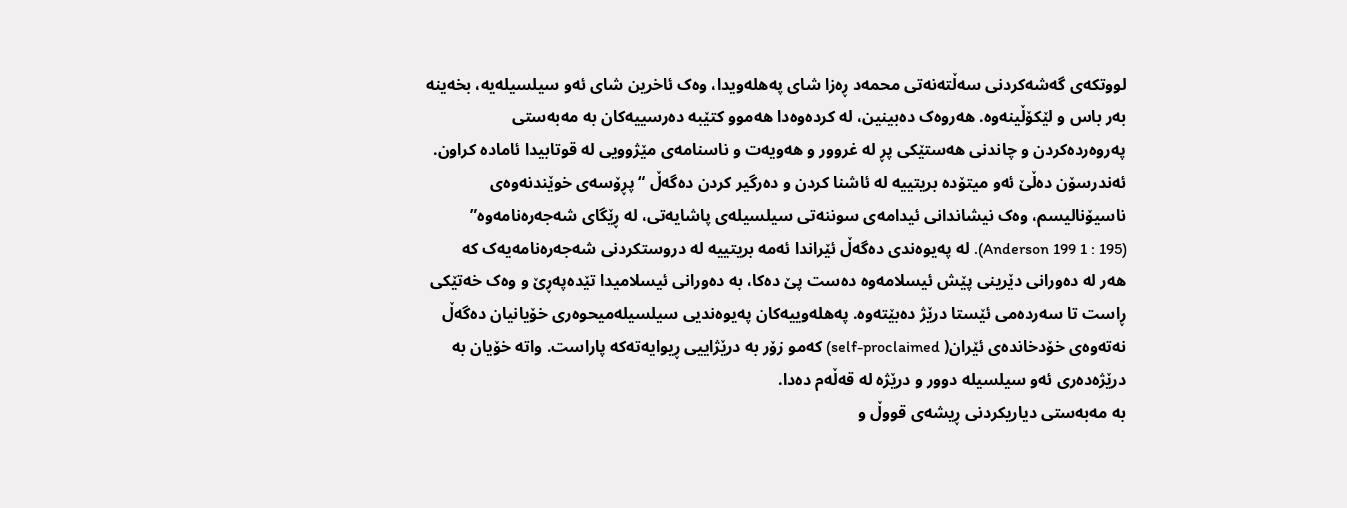لووتکەی گەشەکردنی سەڵتەنەتی محمەد ڕەزا شای پەهلەویدا، وەک ئاخرین شای ئەو سیلسیلەیە، بخەینە بەر باس و لێکۆڵینەوە. هەروەک دەبینین، لە کردەوەدا هەموو کتێبە دەرسییەکان بە مەبەستی پەروەردەکردن و چاندنی هەستێکی پڕ لە غروور و هەویەت و ناسنامەی مێژوویی لە قوتابیدا ئامادە کراون.
ئەندرسۆن دەڵێ ئەو میتۆدە بریتییە لە ئاشنا کردن و دەرگیر کردن دەگەڵ “پڕۆسەی خوێندنەوەی ناسیۆنالیسم، وەک نیشاندانی ئیدامەی سوننەتی سیلسیلەی پاشایەتی، لە ڕێگای شەجەرەنامەوە” (Anderson 199 1 : 195). لە پەیوەندی دەگەڵ ئێراندا ئەمە بریتییە لە دروستکردنی شەجەرەنامەیەک کە هەر لە دەورانی دێرینی پێش ئیسلامەوە دەست پێ دەکا، بە دەورانی ئیسلامیدا تێدەپەڕێ و وەک خەتێکی ڕاست تا سەردەمی ئێستا درێژ دەبێتەوە. پەهلەوییەکان پەیوەندیی سیلسیلەمیحوەری خۆیانیان دەگەڵ نەتەوەی خۆدخاندەی ئێران( self-proclaimed) کەمو زۆر بە درێژاییی ڕیوایەتەکە پاراست. واتە خۆیان بە درێژەدەری ئەو سیلسیلە دوور و درێژە لە قەڵەم دەدا.
بە مەبەستی دیاریکردنی ڕیشەی قووڵ و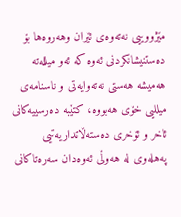مێژووییی نەتەوەی ئێران وهەروەها بۆ دەستنیشانکردنی ئەوە کە ئەو میللەتە هەمیشە هەستی نەتەوایەتی و ناسنامەی میللیی خۆی هەبووە، کتێبە دەرسییەکانی ئاخر و ئۆخری دەستەڵاتداریەتیی پەهلەوی لە هەوڵی ئەوەدان سەرەتاکانی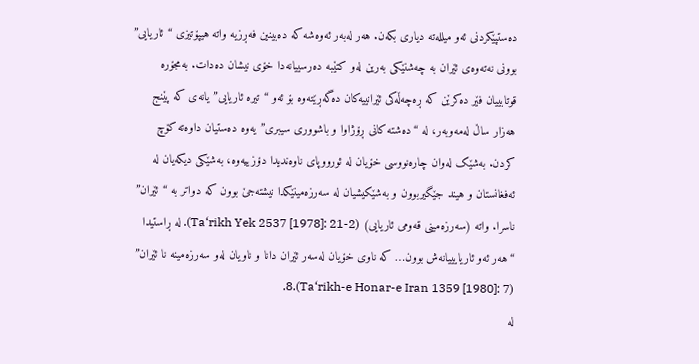دەستپێکردنی ئەو میللەتە دیاری بکەن. هەر لەبەر ئەوەشە کە دەبینین فەڕزیە واتە هیپۆتیزی “ئاریایی” بوونی نەتەوەی ئێران بە چەشنێکی بەرین لەو کتێبە دەرسییانەدا خۆی نیشان دەدات. بەمجۆرە قوتابییان فێر دەکرێن کە ڕەچەڵەکی ئێرانییەکان دەگەڕێتەوە بۆ ئەو “تیرە ئاریایی”یانەی کە پێنج هەزار ساڵ لەمەوبەر، لە “دەشتە کانی ڕۆژاوا و باشووری سیبری”یەوە دەستیان داوەتە کۆچ کردن. بەشێک لەوان چارەنووسی خۆیان لە ئورووپای ناوەندیدا دۆزییەوە، بەشێکی دیکەیان لە ئەفغانستان و هیند جێگیربوون و بەشێکیشیان لە سەرزەمینێکدا نیشتەجێ بوون کە دواتر بە “ئێران” ناسرا. واتە (سەرزەمینی قەومی ئاریایی) (Ta‘rikh Yek 2537 [1978]: 21-2). لە ڕاستیدا “هەر ئەو ئاریایییانەش بوون… کە ناوی خۆیان لەسەر ئێران دانا و ناویان لەو سەرزەمینە نا ئێران” (Ta‘rikh-e Honar-e Iran 1359 [1980]: 7).8.
لە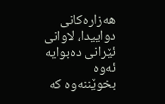هەزارەکانی دواییدا، لاوانی ئێرانی دەبوایە ئەوە بخوێننەوە کە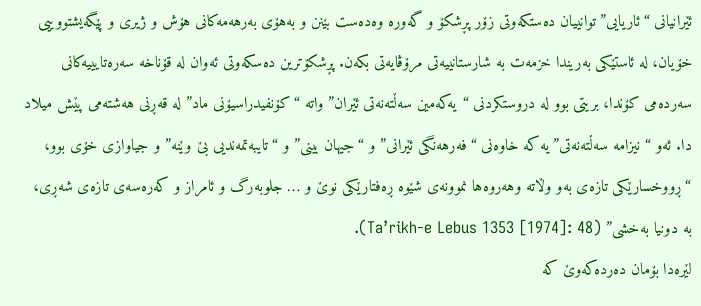ئێرانیانی “ئاریایی” توانییان دەستکەوتی زۆر پڕشکۆ و گەورە وەدەست بێنن و بەهۆی بەرهەمەکانی هۆش و ژیری و پێگەیشتووییی خۆیان، لە ئاستێکی بەریندا خزمەت بە شارستانییەتی مرۆڤایەتی بکەن. پڕشکۆترین دەسکەوتی ئەوان لە قۆناخە سەرەتایییەکانی سەردەمی کۆندا، بریتی بوو لە دروستکردنی “یەکەمین سەڵتەنەتی ئێران” واتە “کۆنفیدراسیۆنی ماد” لە قەڕنی هەشتەمی پێش میلاد دا. ئەو “نیزامە سەڵتەنەتی”یە کە خاوەنی “فەرهەنگی ئێرانی” و “جیهان بینی” و “تایبەتمەندیی بێ وێنە” و جیاوازی خۆی بوو، “ڕووخسارێکی تازەی بەو وڵاتە وهەروەها نموونەی شێوە ڕەفتارێکی نوێ و … جلوبەرگ و ئامراز و کەرەسەی تازەی شەڕی، بە دونیا بەخشی” (Ta’rikh-e Lebus 1353 [1974]: 48).
لێرەدا بۆمان دەردەکەوێ کە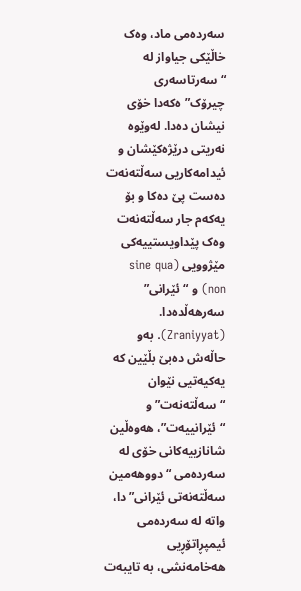سەردەمی ماد، وەک خاڵێکی جیاواز لە “سەرتاسەری چیرۆک”ەکەدا خۆی نیشان دەدا. لەوێوە نەریتی درێژەکێشان و ئیدامەکاریی سەڵتەنەت دەست پێ دەکا و بۆ یەکەم جار سەڵتەنەت وەک پێداویستییەکی مێژوویی (sine qua non) و “ئێرانی” سەرهەڵدەدا.
(Zraniyyat). بەو حاڵەش دەبێ بڵێین کە یەکیەتیی نێوان “سەڵتەنەت” و “ئێرانییەت”، هەوەڵین شانازییەکانی خۆی لە سەردەمی “دووهەمین سەڵتەنەتی ئێرانی”دا، واتە لە سەردەمی ئیمپڕاتۆڕیی هەخامەنشی، بە تایبەت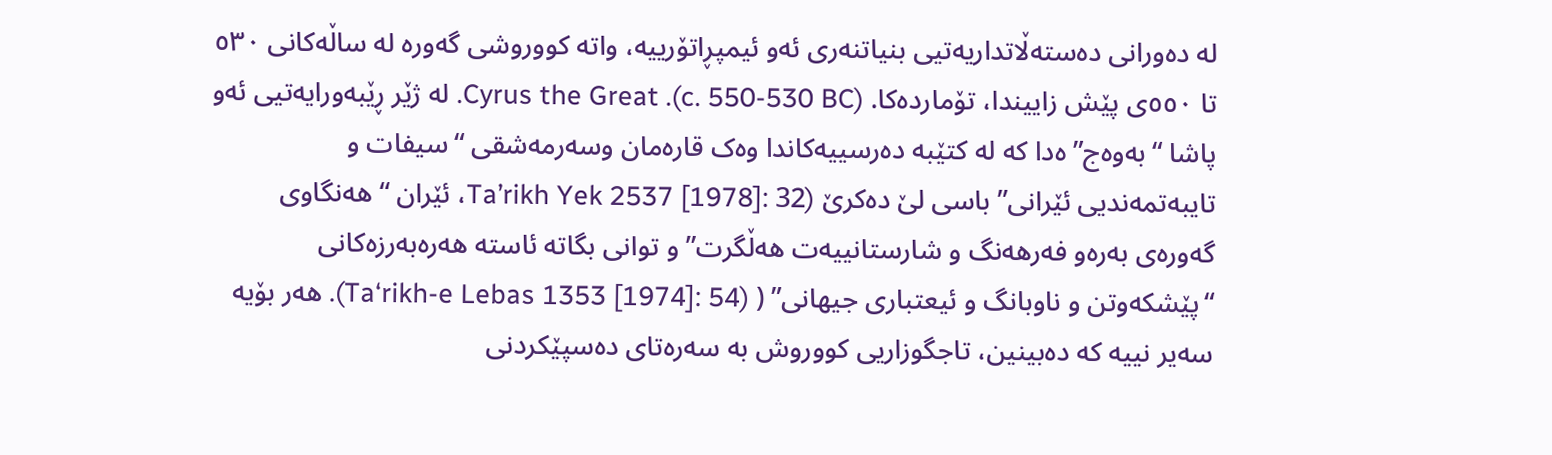لە دەورانی دەستەڵاتداریەتیی بنیاتنەری ئەو ئیمپڕاتۆرییە، واتە کووروشی گەورە لە ساڵەکانی ٥٣٠ تا ٥٥٠ی پێش زاییندا، تۆماردەکا. (c. 550-530 BC). Cyrus the Great. لە ژێر ڕێبەورایەتیی ئەو پاشا “بەوەج”ەدا کە لە کتێبە دەرسییەکاندا وەک قارەمان وسەرمەشقی “سیفات و تایبەتمەندیی ئێرانی” باسی لێ دەکرێ (Ta’rikh Yek 2537 [1978]: 32، ئێران “هەنگاوی گەورەی بەرەو فەرهەنگ و شارستانییەت هەڵگرت” و توانی بگاتە ئاستە هەرەبەرزەکانی “پێشکەوتن و ناوبانگ و ئیعتباری جیهانی” ( (Ta‘rikh-e Lebas 1353 [1974]: 54). هەر بۆیە سەیر نییە کە دەبینین، تاجگوزاریی کووروش بە سەرەتای دەسپێکردنی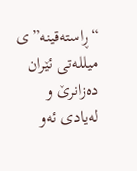“ڕاستەقینە”ی میللەتی ئێران دەزانرێ و لەیادی ئەو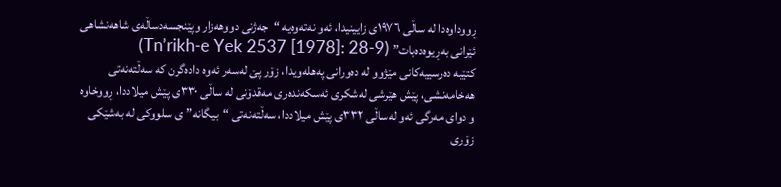ڕووداوەدا لە ساڵی ١٩٧٦ی زایینیدا، ئەو نەتەوەیە “جەژنی دووهەزار وپێنجسەدساڵەی شاهەنشاهی ئێرانی بەڕیوەدەبات” (Tn’rikh-e Yek 2537 [1978]: 28-9)
کتێبە دەرسییەکانی مێژوو لە دەورانی پەهلەویدا، زۆر پێ لەسەر ئەوە دادەگرن کە سەڵتەنەتی هەخامەنشی، پێش هێرشی لەشکری ئەسکەندەری مەقدۆنی لە ساڵی ٣٣٠ی پێش میلاددا، ڕووخاوە و دوای مەرگی ئەو لەساڵی ٣٣٢ی پێش میلاددا، سەڵتەنەتی “بیگانە”ی سلووکی لە بەشێکی زۆری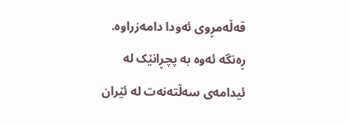قەڵەمڕوی ئەودا دامەزراوە. ڕەنگە ئەوە بە پچڕانێک لە ئیدامەی سەڵتەنەت لە ئێران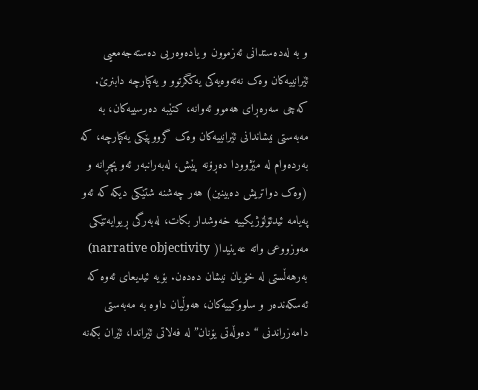و بە لەدەستدانی ئەزموون و یادەوەریی دەستەجەمعیی ئێرانییەکان وەک نەتەوەیەکی یەکگرتوو و یەکپارچە دابنرێ. کەچی سەرەڕای هەموو ئەوانە، کتێبە دەرسییەکان، بە مەبەستی نیشاندانی ئێرانییەکان وەک گرووپێکی یەکپارچە، کە بەردەوام لە مێژوودا دەڕۆنە پێش، لەبەرانبەر ئەو پچڕانە و (وەک دواتریش دەبینین) هەر چەشنە شتێکی دیکە کە ئەو پەیامە ئیدئۆلۆژیکییە خەوشدار بکات، لەبەرگی ڕیوایەتێکی مەوزووعی واتە عەینیدا( narrative objectivity) بەرهەڵستی لە خۆیان نیشان دەدەن. بۆیە ئیدیعای ئەوە کە ئەسکەندەر و سلووکییەکان، هەوڵیان داوە بە مەبەستی دامەزراندنی “دەوڵەتی یۆنان” لە فەلاتی ئێراندا، ئێران بکەنە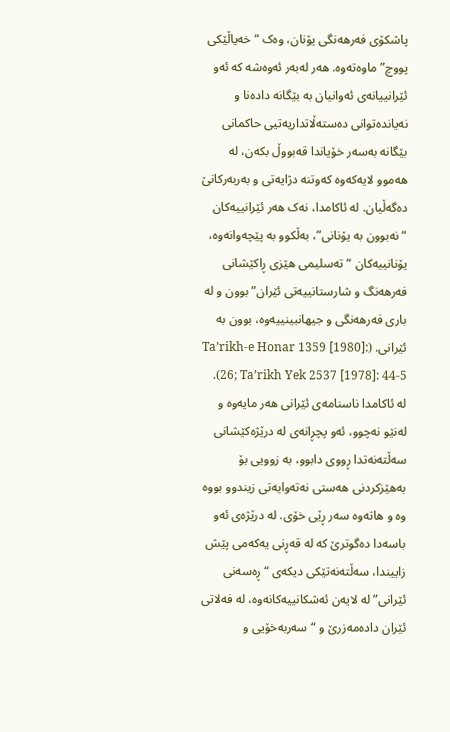پاشکۆی فەرهەنگی یۆنان، وەک “خەیاڵێکی پووچ” ماوەتەوە. هەر لەبەر ئەوەشە کە ئەو ئێرانییانەی ئەوانیان بە بێگانە دادەنا و نەیاندەتوانی دەستەڵاتداریەتیی حاکمانی بێگانە بەسەر خۆیاندا قەبووڵ بکەن، لە هەموو لایەکەوە کەوتنە دژایەتی و بەربەرکانێ دەگەڵیان. لە ئاکامدا، نەک هەر ئێرانییەکان “نەبوون بە یۆنانی”، بەڵکوو بە پێچەوانەوە، یۆنانییەکان “تەسلیمی هێزی ڕاکێشانی فەرهەنگ و شارستانییەتی ئێران” بوون و لە باری فەرهەنگی و جیهانبینییەوە، بوون بە ئێرانی. (Ta’rikh-e Honar 1359 [1980]: 26; Ta’rikh Yek 2537 [1978]: 44-5).
لە ئاکامدا ناسنامەی ئێرانی هەر مایەوە و لەنێو نەچوو، ئەو پچڕانەی لە درێژەکێشانی سەڵتەنەتدا ڕووی دابوو، بە زوویی بۆ بەهێزکردنی هەستی نەتەوایەتی زیندوو بووە وە و هاتەوە سەر ڕێی خۆی. لە درێژەی ئەو باسەدا دەگوترێ کە لە قەڕنی یەکەمی پێش زاییندا، سەڵتەنەتێکی دیکەی “ڕەسەنی ئێرانی” لە لایەن ئەشکانییەکانەوە، لە فەلاتی ئێران دادەمەزرێ و “سەربەخۆیی و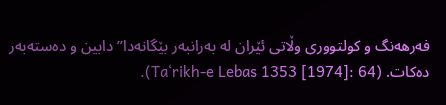فەرهەنگ و کولتووری وڵاتی ئێران لە بەرانبەر بێگانەدا” دابین و دەستەبەر دەکات. (Ta‘rikh-e Lebas 1353 [1974]: 64).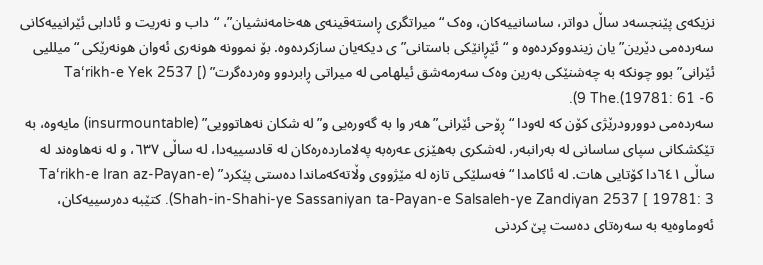نزیکەی پێنجسەد ساڵ دواتر، ساسانییەکان، وەک “میراتگری ڕاستەقینەی هەخامەنشیان”، “داب و نەریت و ئادابی ئێرانییەکانی سەردەمی دێرین”یان زیندووکردەوە و “ئێڕانێکی باستانی”ی دیکەیان سازکردەوە. بۆ نموونە هونەری ئەوان هونەرێکی “میللیی ئێرانی” بوو چونکە بە چەشنێکی بەرین وەک سەرمەشق ئیلهامی لە میراتی ڕابردوو وەردەگرت” (Ta‘rikh-e Yek 2537 [ 19781: 61 -6).9 The).
سەردەمی دوورودرێژی کۆن کە لەودا “ڕۆحی ئێرانی” هەر وا بە گەورەیی و”لە شکان نەهاتوویی” (insurmountable) مایەوە، بە تێکشکانی سپای ساسانی لە بەرانبەر، لەشکری بەهێزی عەرەبە پەلاماردەرەکان لە قادسییەدا، لە ساڵی ٦٣٧، و لە نەهاوەند لە ساڵی ٦٤١دا کۆتایی هات. لە ئاکامدا “فەسلێکی تازە لە مێژووی وڵاتەکەماندا دەستی پێکرد” (Ta‘rikh-e Iran az-Payan-e Shah-in-Shahi-ye Sassaniyan ta-Payan-e Salsaleh-ye Zandiyan 2537 [ 19781: 3). کتێبە دەرسییەکان، ئەوماوەیە بە سەرەتای دەست پێ کردنی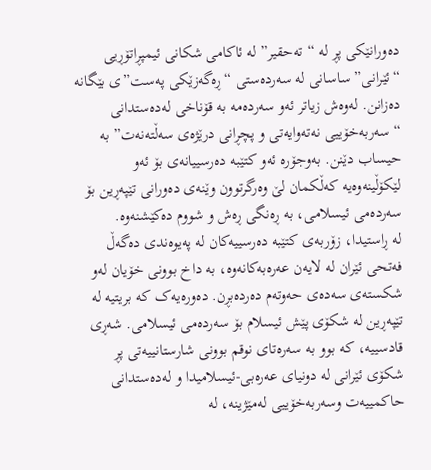دەورانێکی پڕ لە “تەحقیر” لە ئاکامی شکانی ئیمپڕاتۆڕیی “ئێرانی” ساسانی لە سەردەستی “ڕەگەزێکی پەست”ی بێگانە دەزانن. لەوەش زیاتر ئەو سەردەمە بە قۆناخی لەدەستدانی “سەربەخۆییی نەتەوایەتی و پچڕانی درێژەی سەڵتەنەت” بە حیساب دێنن. بەوجۆرە ئەو کتێبە دەرسییانەی بۆ ئەو لێکۆڵینەوەیە کەڵکمان لێ وەرگرتوون وێنەی دەورانی تێپەڕین بۆ سەردەمی ئیسلامی، بە ڕەنگی ڕەش و شووم دەکێشنەوە.
لە ڕاستیدا، زۆربەی کتێبە دەرسییەکان لە پەیوەندی دەگەڵ فەتحی ئێران لە لایەن عەرەبەکانەوە، بە داخ بوونی خۆیان لەو شکستەی سەدەی حەوتەم دەردەبڕن. دەورەیەک کە بریتیە لە تێپەڕین لە شکۆی پێش ئیسلام بۆ سەردەمی ئیسلامی. شەڕی قادسییە، کە بوو بە سەرەتای نوقم بوونی شارستانییەتی پڕ شکۆی ئێرانی لە دونیای عەرەبی-ئیسلامیدا و لەدەستدانی حاکمییەت وسەربەخۆییی لەمێژینە، لە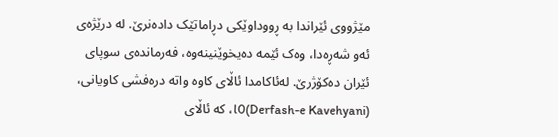مێژووی ئێراندا بە ڕووداوێکی دڕاماتێک دادەنرێ. لە درێژەی ئەو شەڕەدا، وەک ئێمە دەیخوێنینەوە، فەرماندەی سوپای ئێران دەکۆژرێ. لەئاکامدا ئاڵای کاوە واتە درەفشی کاویانی،
(Derfash-e Kavehyani)l0، کە ئاڵای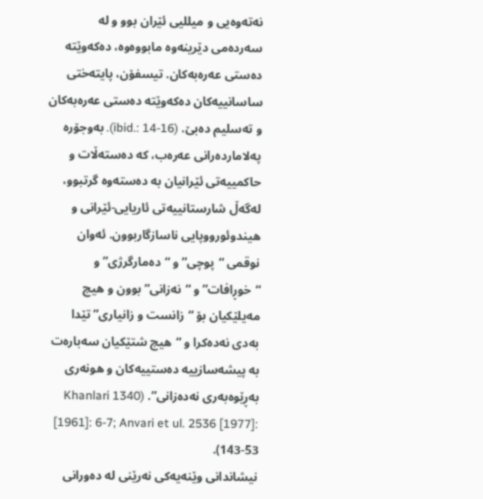نەتەوەیی و میللیی ئێران بوو و لە سەردەمی دێرینەوە مابووەوە، دەکەوێتە دەستی عەرەبەکان. تیسفۆن، پایتەختی ساسانییەکان دەکەوێتە دەستی عەرەبەکان و تەسلیم دەبێ. (ibid.: 14-16). بەوجۆرە پەلاماردەرانی عەرەب، کە دەستەڵات و حاکمییەتی ئێرانیان بە دەستەوە گرتبوو، لەگەڵ شارستانییەتی ئاریایی-ئێرانی و هیندوئورووپایی ناسازگاربوون. ئەوان نوقمی “پوچی” و “دەمارگرژی” و “خوڕافات” و “نەزانی” بوون و هیچ مەیلێکیان بۆ “زانست و زانیاری” تێدا بەدی نەدەکرا و “هیچ شتێکیان سەبارەت بە پیشەسازییە دەستییەکان و هونەری بەڕێوەبەری نەدەزانی”. (Khanlari 1340 [1961]: 6-7; Anvari et ul. 2536 [1977]: 143-53).
نیشاندانی وێنەیەکی نەرێنی لە دەورانی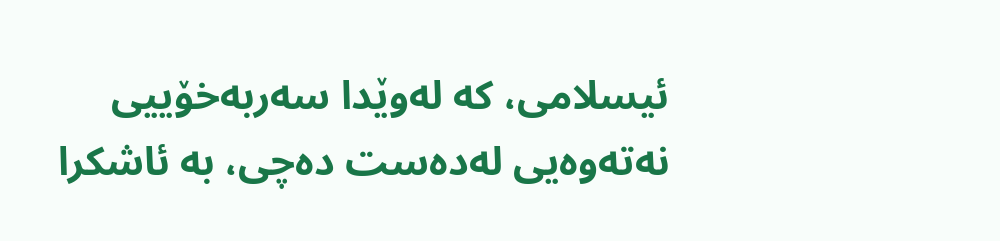ئیسلامی، کە لەوێدا سەربەخۆییی نەتەوەیی لەدەست دەچی، بە ئاشکرا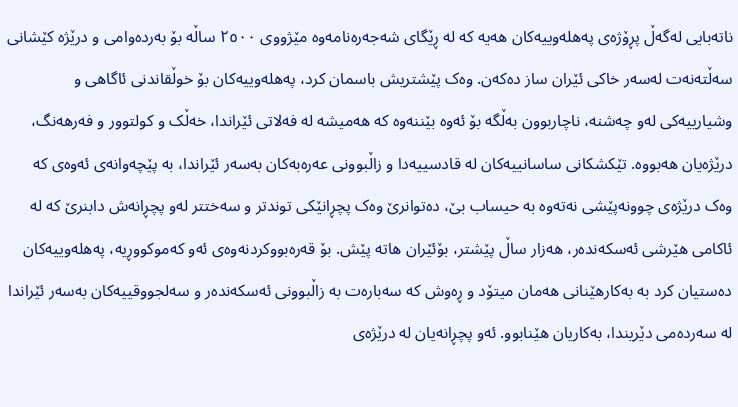ناتەبایی لەگەڵ پڕۆژەی پەهلەوییەکان هەیە کە لە ڕێگای شەجەرەنامەوە مێژووی ٢٥٠٠ ساڵە بۆ بەردەوامی و درێژە کێشانی سەڵتەنەت لەسەر خاکی ئێران ساز دەکەن. وەک پێشتریش باسمان کرد، پەهلەوییەکان بۆ خوڵقاندنی ئاگاهی و وشیارییەکی لەو چەشنە، ناچاربوون بەڵگە بۆ ئەوە بێننەوە کە هەمیشە لە فەلاتی ئێراندا، خەڵک و کولتوور و فەرهەنگ، درێژەیان هەبووە. تێکشکانی ساسانییەکان لە قادسییەدا و زاڵبوونی عەرەبەکان بەسەر ئێراندا، بە پێچەوانەی ئەوەی کە وەک درێژەی چوونەپێشی نەتەوە بە حیساب بێ، دەتوانرێ وەک پچڕانێکی توندتر و سەختتر لەو پچڕانەش دابنرێ کە لە ئاکامی هێرشی ئەسکەندەر، هەزار ساڵ پێشتر، بۆئێران هاتە پێش. بۆ قەرەبووکردنەوەی ئەو کەموکووڕیە، پەهلەوییەکان دەستیان کرد بە بەکارهێنانی هەمان میتۆد و ڕەوش کە سەبارەت بە زاڵبوونی ئەسکەندەر و سەلجووقییەکان بەسەر ئێراندا لە سەردەمی دێریندا، بەکاریان هێنابوو. ئەو پچڕانەیان لە درێژەی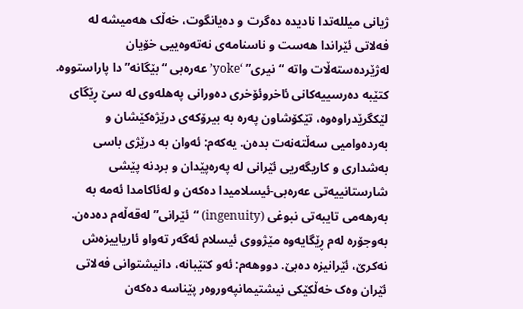ژیانی میللەتدا نادیدە دەگرت و دەیانگوت، خەڵک هەمیشە لە فەلاتی ئێراندا هەست و ناسنامەی نەتەوەییی خۆیان لەژێردەستەڵات واتە “نیری” ‘yoke’ عەرەبی “بێگانە”دا پاراستووە.
کتێبە دەرسییەکانی ئاخروئۆخری دەورانی پەهلەوی لە سێ ڕێگای لێکگرێدراوەوە، تێکۆشاون پەرە بە بیرۆکەی درێژەکێشان و بەردەوامیی سەڵتەنەت بدەن. یەکەم: ئەوان بە درێژی باسی بەشداری و کاریگەریی ئێرانی لە پەرەپێدان و بردنە پێشی شارستانییەتی عەرەبی-ئیسلامیدا دەکەن و لەئاکامدا ئەمە بە بەرهەمی تایبەتی نبوغی (ingenuity) “ئێرانی” لەقەڵەم دەدەن. بەوجۆرە لەم ڕێگایەوە مێژووی ئیسلام ئەگەر تەواو ئاریاییزەش نەکرێ، ئێرانیزە دەبێ. دووهەم: ئەو کتێبانە، دانیشتوانی فەلاتی ئێران وەک خەڵکێکی نیشتیمانپەوروەر پێناسە دەکەن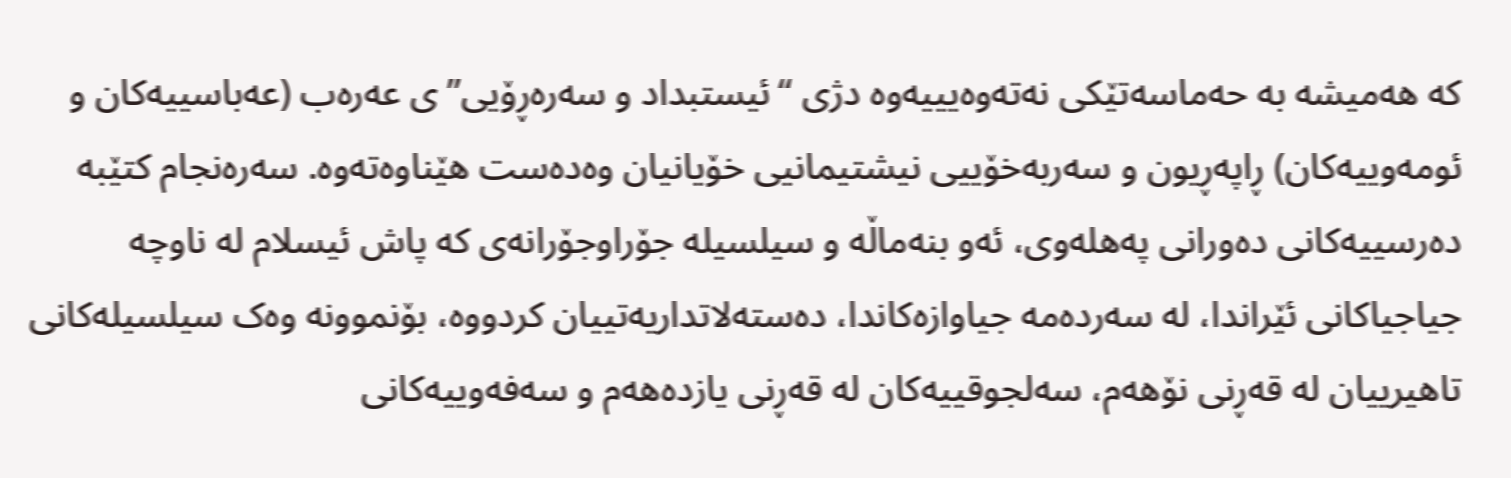کە هەمیشە بە حەماسەتێکی نەتەوەیییەوە دژی “ئیستبداد و سەرەڕۆیی”ی عەرەب (عەباسییەکان و ئومەوییەکان) ڕاپەڕیون و سەربەخۆییی نیشتیمانیی خۆیانیان وەدەست هێناوەتەوە. سەرەنجام کتێبە دەرسییەکانی دەورانی پەهلەوی، ئەو بنەماڵە و سیلسیلە جۆراوجۆرانەی کە پاش ئیسلام لە ناوچە جیاجیاکانی ئێراندا، لە سەردەمە جیاوازەکاندا، دەستەلاتداریەتییان کردووە، بۆنموونە وەک سیلسیلەکانی تاهیرییان لە قەڕنی نۆهەم، سەلجوقییەکان لە قەڕنی یازدەهەم و سەفەوییەکانی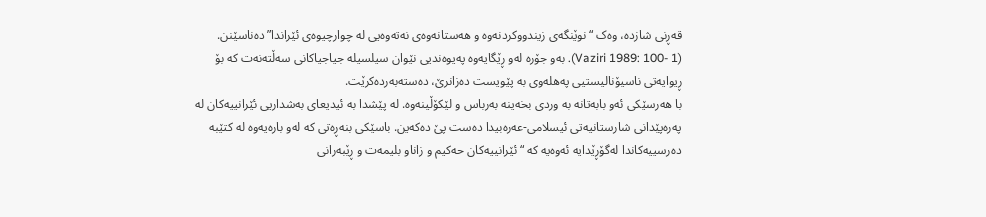قەڕنی شازدە، وەک “نوێنگەی زیندووکردنەوە و هەستانەوەی نەتەوەیی لە چوارچیوەی ئێراندا” دەناسێنن. (Vaziri 1989: 100- 1). بەو جۆرە لەو ڕێگایەوە پەیوەندیی نێوان سیلسیلە جیاجیاکانی سەڵتەنەت کە بۆ ڕیوایەتی ناسیۆنالیستیی پەهلەوی بە پێویست دەزانرێ، دەستەبەردەکرێت.
با هەرسێکی ئەو بابەتانە بە وردی بخەینە بەرباس و لێکۆڵینەوە. لە پێشدا بە ئیدیعای بەشداریی ئێرانییەکان لە پەرەپێدانی شارستانیەتی ئیسلامی-عەرەبیدا دەست پێ دەکەین. باسێکی بنەڕەتی کە لەو بارەیەوە لە کتێبە دەرسییەکاندا لەگۆڕێدایە ئەوەیە کە “ئێرانییەکان حەکیم و زاناو بلیمەت و ڕێبەرانی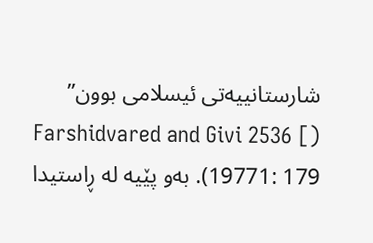شارستانییەتی ئیسلامی بوون” (Farshidvared and Givi 2536 [ 19771: 179). بەو پێیە لە ڕاستیدا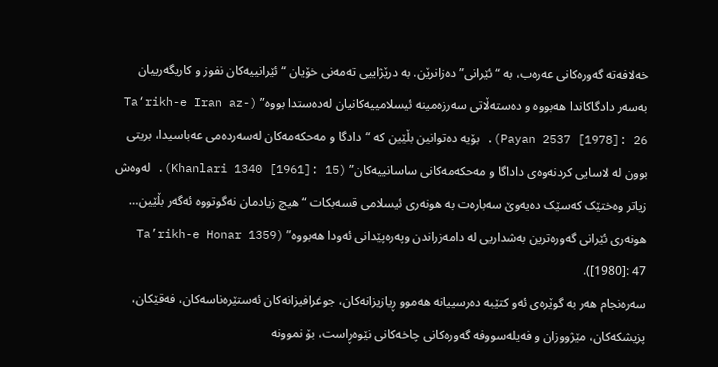خەلافەتە گەورەکانی عەرەب، بە “ئێرانی” دەزانرێن. بە درێژاییی تەمەنی خۆیان “ئێرانییەکان نفوز و کاریگەرییان بەسەر دادگاکاندا هەبووە و دەستەڵاتی سەرزەمینە ئیسلامییەکانیان لەدەستدا بووە” (Ta‘rikh-e Iran az-Payan 2537 [1978]: 26). بۆیە دەتوانین بڵێین کە “دادگا و مەحکەمەکان لەسەردەمی عەباسیدا، بریتی بوون لە لاسایی کردنەوەی داداگا و مەحکەمەکانی ساسانییەکان” (Khanlari 1340 [1961]: 15). لەوەش زیاتر وەختێک کەسێک دەیەوێ سەبارەت بە هونەری ئیسلامی قسەبکات “هیچ زیادمان نەگوتووە ئەگەر بڵێین… هونەری ئێرانی گەورەترین بەشداریی لە دامەزراندن وپەرەپێدانی ئەودا هەبووە” (Ta’rikh-e Honar 1359 [1980]: 47).
سەرەنجام هەر بە گوێرەی ئەو کتێبە دەرسییانە هەموو ڕیازیزانەکان، جوغرافیزانەکان ئەستێرەناسەکان، فەقێکان، پزیشکەکان، مێژووزان و فەیلەسووفە گەورەکانی چاخەکانی نێوەڕاست، بۆ نموونە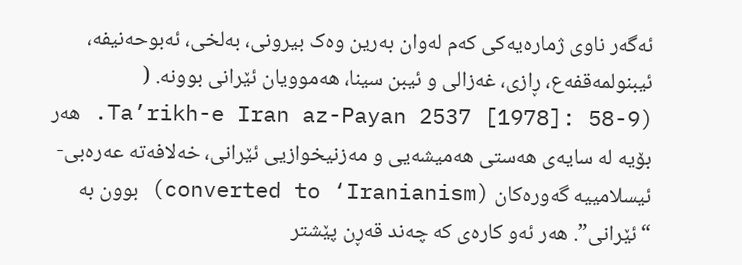ئەگەر ناوی ژمارەیەکی کەم لەوان بەرین وەک بیرونی، بەلخی، ئەبوحەنیفە، ئیبنولمەقفەع، ڕازی، غەزالی و ئیبن سینا، هەموویان ئێرانی بوونە. ( (Ta’rikh-e Iran az-Payan 2537 [1978]: 58-9. هەر بۆیە لە سایەی هەستی هەمیشەیی و مەزنیخوازیی ئێرانی، خەلافەتە عەرەبی- ئیسلامییە گەورەکان (converted to ‘Iranianism) بوون بە “ئێرانی”. هەر ئەو کارەی کە چەند قەڕن پێشتر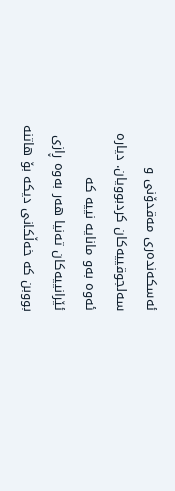ئەسکەندەری مەقدۆنی و سەلجوقییەکان کردبوویان. دیارە ئەوە بەو مانایە نییە کە ئێرانییەکان تەنیا هەر بەوە ڕازی بووبن کە خەڵکانی دیکە بۆ هاتنە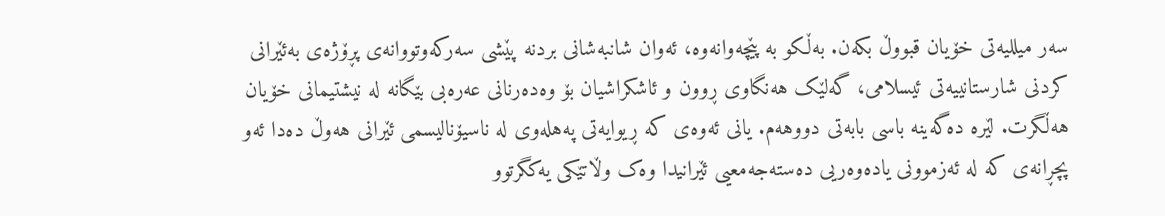سەر میللیەتی خۆیان قبووڵ بکەن. بەڵکو بە پێچەوانەوە، ئەوان شانبەشانی بردنە پێشی سەرکەوتووانەی پڕۆژەی بەئێرانی کردنی شارستانییەتی ئیسلامی، گەلێک هەنگاوی ڕوون و ئاشکراشیان بۆ وەدەرنانی عەرەبی بێگانە لە نیشتیمانی خۆیان هەڵگرت. لێرە دەگەینە باسی بابەتی دووهەم. یانی ئەوەی کە ڕیوایەتی پەهلەوی لە ناسیۆنالیسمی ئێرانی هەوڵ دەدا ئەو پچڕانەی کە لە ئەزموونی یادەوەریی دەستەجەمعیی ئێرانیدا وەک وڵاتێکی یەکگرتوو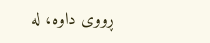ڕووی داوە، لە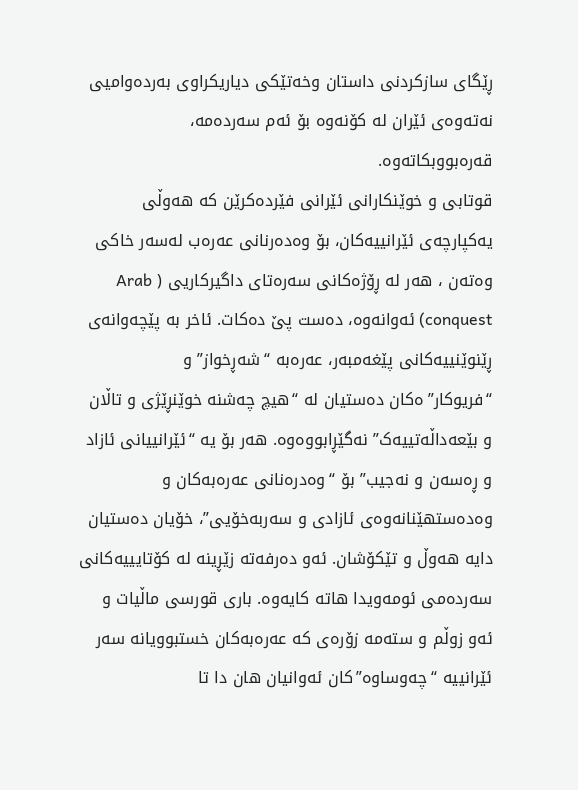ڕێگای سازکردنی داستان وخەتێکی دیاریکراوی بەردەوامیی نەتەوەی ئێران لە کۆنەوە بۆ ئەم سەردەمە، قەرەبووبکاتەوە.
قوتابی و خوێنکارانی ئێرانی فێردەکرێن کە هەوڵی یەکپارچەی ئێرانییەکان، بۆ وەدەرنانی عەرەب لەسەر خاکی وەتەن ، هەر لە ڕۆژەکانی سەرەتای داگیرکاریی ( Arab conquest) ئەوانەوە، دەست پێ دەکات. ئاخر بە پێچەوانەی ڕێنوێنییەکانی پێغەمبەر، عەرەبە “شەڕخواز” و “فریوکار”ەکان دەستیان لە “هیچ چەشنە خوێنڕێژی و تاڵان و بێعەداڵەتییەک” نەگێڕابووەوە. هەر بۆ یە “ئێرانییانی ئازاد و ڕەسەن و نەجیب” بۆ “وەدرەنانی عەرەبەکان و وەدەستهێنانەوەی ئازادی و سەربەخۆیی”، خۆیان دەستیان دایە هەوڵ و تێکۆشان. ئەو دەرفەتە زێڕینە لە کۆتایییەکانی سەردەمی ئومەویدا هاتە کایەوە. باری قورسی ماڵیات و ئەو زوڵم و ستەمە زۆرەی کە عەرەبەکان خستبوویانە سەر ئێرانییە “چەوساوە”کان ئەوانیان هان دا تا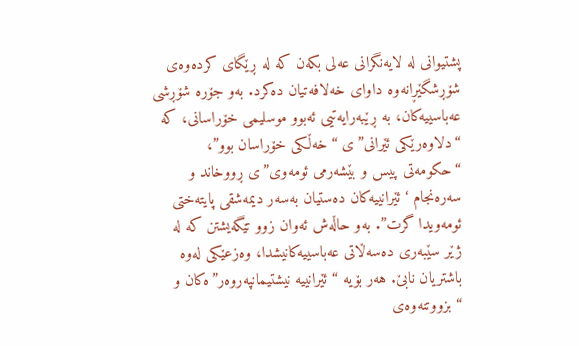پشتیوانی لە لایەنگرانی عەلی بکەن کە لە ڕێگای کردەوەی شۆڕشگێڕانەوە داوای خەلافەتیان دەکرد. بەو جۆرە شۆڕشی عەباسییەکان، بە ڕێبەرایەتیی ئەبوو موسلیمی خۆراسانی، کە “دلاوەرێکی ئێرانی”ی “خەڵکی خۆراسان بوو”، “حکومەتی پیس و بێشەرمی ئومەوی”ی ڕووخاند و سەرەنجام ‘ئێرانییەکان دەستیان بەسەر دیمەشقی پایتەختی ئومەویدا گرت”. بەو حاڵەش ئەوان زوو تێگەیشتن کە لە ژێر سێبەری دەسەڵاتی عەباسییەکانیشدا، وەزعێکی لەوە باشتریان نابێ. هەر بۆیە “ئێرانییە نیشتیمانپەروەر”ەکان و “بزووتنەوەی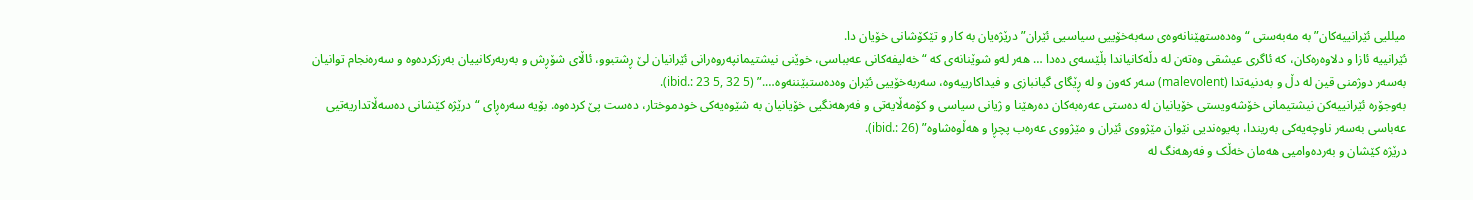میللیی ئێرانییەکان” بە مەبەستی “وەدەستهێنانەوەی سەبەخۆییی سیاسیی ئێران” درێژەیان بە کار و تێکۆشانی خۆیان دا.
ئێرانییە ئازا و دلاوەرەکان، کە ئاگری عیشقی وەتەن لە دڵەکانیاندا بڵێسەی دەدا … هەر لەو شوێنانەی کە “خەلیفەکانی عەبباسی، خوێنی نیشتیمانپەروەرانی ئێرانیان لێ ڕشتبوو، ئاڵای شۆڕش و بەربەرکانییان بەرزکردەوە و سەرەنجام توانیان بەسەر دوژمنی قین لە دڵ و بەدنیەتدا (malevolent) سەر کەون و لە ڕێگای گیانبازی و فیداکارییەوە، سەربەخۆییی ئێران وەدەستبێننەوە….” (ibid.: 23 5, 32 5).
بەوجۆرە ئێرانییەکن نیشتیمانی خۆشەویستی خۆیانیان لە دەستی عەرەبەکان دەرهێنا و ژیانی سیاسی و کۆمەڵایەتی و فەرهەنگیی خۆیانیان بە شێوەیەکی خودموختار، دەست پێ کردەوە. بۆیە سەرەڕای “درێژە کێشانی دەسەڵاتداریەتیی عەباسی بەسەر ناوچەیەکی بەریندا، پەیوەندیی نێوان مێژووی ئێران و مێژووی عەرەب پچڕا و هەڵوەشاوە” (ibid.: 26).
درێژە کێشان و بەردەوامیی هەمان خەڵک و فەرهەنگ لە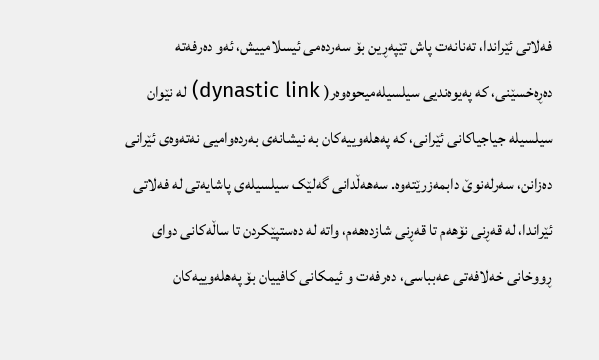فەلاتی ئێراندا، تەنانەت پاش تێپەڕین بۆ سەردەمی ئیسلامییش، ئەو دەرفەتە دەڕەخسێنی، کە پەیوەندیی سیلسیلەمیحوەوەر( dynastic link) لە نێوان سیلسیلە جیاجیاکانی ئێرانی، کە پەهلەوییەکان بە نیشانەی بەردەوامیی نەتەوەی ئێرانی دەزانن، سەرلەنوێ دابمەزرێتەوە. سەهەڵدانی گەلێک سیلسیلەی پاشایەتی لە فەلاتی ئێراندا، لە قەڕنی نۆهەم تا قەڕنی شازدەهەم، واتە لە دەستپێکردن تا ساڵەکانی دوای ڕووخانی خەلافەتی عەبباسی، دەرفەت و ئیمکانی کافییان بۆ پەهلەوییەکان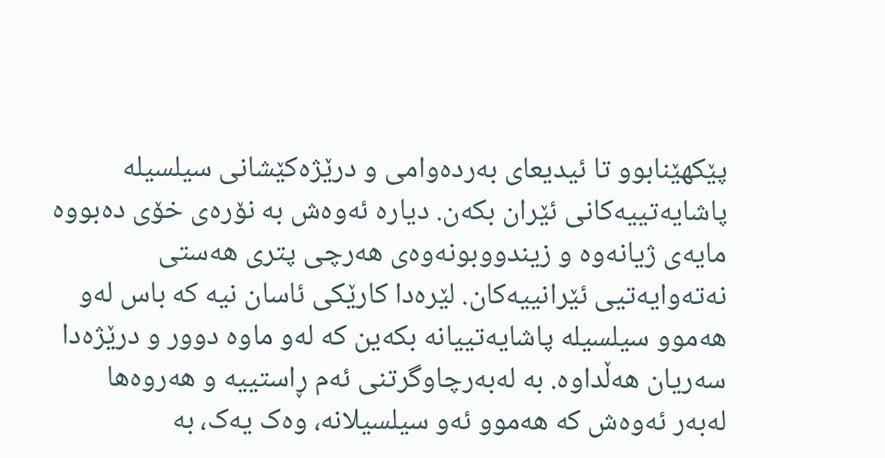پێکهێنابوو تا ئیدیعای بەردەوامی و درێژەکێشانی سیلسیلە پاشایەتییەکانی ئێران بکەن. دیارە ئەوەش بە نۆرەی خۆی دەبووە مایەی ژیانەوە و زیندووبونەوەی هەرچی پتری هەستی نەتەوایەتیی ئێرانییەکان. لێرەدا کارێکی ئاسان نیە کە باس لەو هەموو سیلسیلە پاشایەتییانە بکەین کە لەو ماوە دوور و درێژەدا سەریان هەڵداوە. بە لەبەرچاوگرتنی ئەم ڕاستییە و هەروەها لەبەر ئەوەش کە هەموو ئەو سیلسیلانە، وەک یەک، بە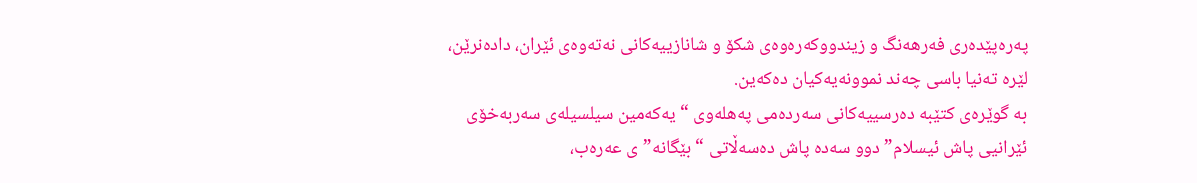پەرەپێدەری فەرهەنگ و زیندووکەرەوەی شکۆ و شانازییەکانی نەتەوەی ئێران، دادەنرێن، لێرە تەنیا باسی چەند نموونەیەکیان دەکەین.
بە گوێرەی کتێبە دەرسییەکانی سەردەمی پەهلەوی “یەکەمین سیلسیلەی سەربەخۆی ئێرانیی پاش ئیسلام” دوو سەدە پاش دەسەڵاتی “بێگانە”ی عەرەب،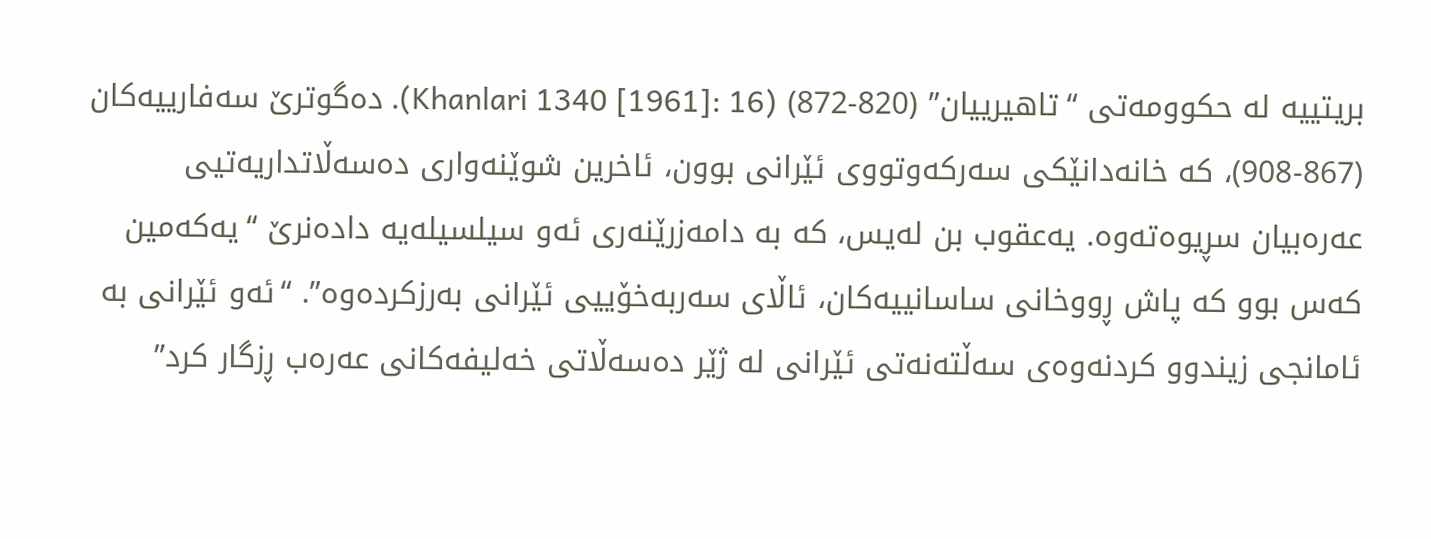بریتییە لە حکوومەتی “تاهیرییان” (820-872) (Khanlari 1340 [1961]: 16). دەگوترێ سەفارییەکان (867-908)، کە خانەدانێکی سەرکەوتووی ئێرانی بوون، ئاخرین شوێنەواری دەسەڵاتداریەتیی عەرەبیان سڕیوەتەوە. یەعقوب بن لەیس، کە بە دامەزرێنەری ئەو سیلسیلەیە دادەنرێ “یەکەمین کەس بوو کە پاش ڕووخانی ساسانییەکان، ئاڵای سەربەخۆییی ئێرانی بەرزکردەوە”. “ئەو ئێرانی بە ئامانجی زیندوو کردنەوەی سەڵتەنەتی ئێرانی لە ژێر دەسەڵاتی خەلیفەکانی عەرەب ڕزگار کرد”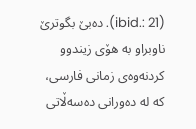(ibid.: 21). دەبێ بگوترێ ناوبراو بە هۆی زیندوو کردنەوەی زمانی فارسی، کە لە دەورانی دەسەڵاتی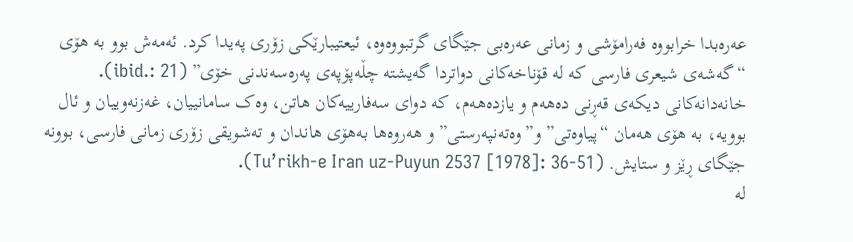عەرەبدا خرابووە فەرامۆشی و زمانی عەرەبی جێگای گرتبووەوە، ئیعتیبارێکی زۆری پەیدا کرد. ئەمەش بوو بە هۆی “گەشەی شیعری فارسی کە لە قۆناخەکانی دواتردا گەیشتە چڵەپۆپەی پەرەسەندنی خۆی” (ibid.: 21). خانەدانەکانی دیکەی قەڕنی دەهەم و یازدەهەم، کە دوای سەفارییەکان هاتن، وەک سامانییان، غەزنەوییان و ئال بوویه، بە هۆی هەمان “پیاوەتی” و”وەتەنپەرستی” و هەروەها بەهۆی هاندان و تەشویقی زۆری زمانی فارسی، بوونە جێگای ڕێز و ستایش. (Tu’rikh-e Iran uz-Puyun 2537 [1978]: 36-51).
لە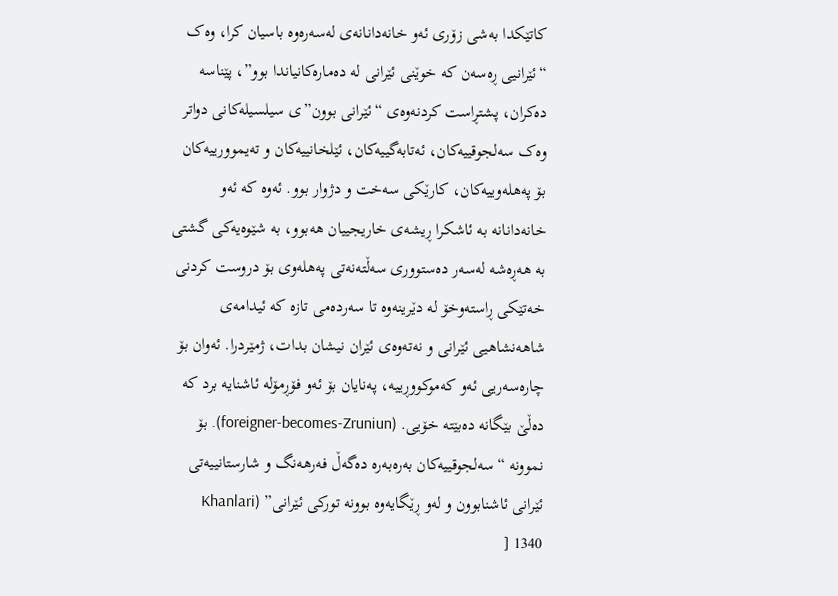کاتێکدا بەشی زۆری ئەو خانەدانانەی لەسەرەوە باسیان کرا، وەک “ئێرانیی ڕەسەن کە خوێنی ئێرانی لە دەمارەکانیاندا بوو”، پێناسە دەکران، پشتڕاست کردنەوەی “ئێرانی بوون”ی سیلسیلەکانی دواتر وەک سەلجوقییەکان، ئەتابەگییەکان، ئێلخانییەکان و تەیموورییەکان بۆ پەهلەوییەکان، کارێکی سەخت و دژوار بوو. ئەوە کە ئەو خانەدانانە بە ئاشکرا ڕیشەی خاریجییان هەبوو، بە شێوەیەکی گشتی بە هەڕەشە لەسەر دەستووری سەڵتەنەتی پەهلەوی بۆ دروست کردنی خەتێکی ڕاستەوخۆ لە دێرینەوە تا سەردەمی تازە کە ئیدامەی شاهەنشاهیی ئێرانی و نەتەوەی ئێران نیشان بدات، ژمێردرا. ئەوان بۆ چارەسەریی ئەو کەموکووڕییە، پەنایان بۆ ئەو فۆڕمۆلە ئاشنایە برد کە دەڵێ بێگانە دەبێتە خۆیی. (foreigner-becomes-Zruniun). بۆ نموونە “سەلجوقییەکان بەرەبەرە دەگەڵ فەرهەنگ و شارستانییەتی ئێرانی ئاشنابوون و لەو ڕێگایەوە بوونە تورکی ئێرانی” (Khanlari 1340 [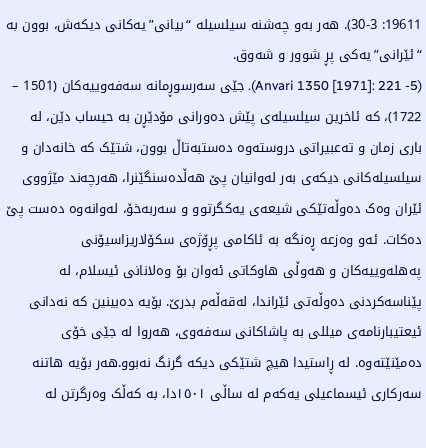19611: 30-3). هەر بەو چەشنە سیلسیلە “بیانی”یەکانی دیکەش، بوون بە “ئێرانی”یەکی پڕ شوور و شەوق.
(Anvari 1350 [1971]: 221 -5). جێی سەرسوڕمانە سەفەوییەکان (1501 – 1722)، کە ئاخرین سیلسیلەی پێش دەورانی مۆدێڕن بە حیساب دێن، لە باری زمان و تەعبیراتی دروستەوە دەستبەتاڵ بوون، شتێک کە خانەدان و سیلسیلەکانی دیکەی بەر لەوانیان پێ هەڵدەسنگێنرا، هەرچەند مێژووی ئێران وەک دەوڵەتێکی شیعەی یەکگرتوو و سەربەخۆ، لەوانەوە دەست پێ دەکات. ئەو وەزعە ڕەنگە بە ئاکامی پڕۆژەی سکۆلاریزاسیۆنی پەهلەوییەکان و هەوڵی هاوکاتی ئەوان بۆ وەلانانی ئیسلام، لە پێناسەکردنی دەوڵەتی ئێراندا، لەقەڵەم بدرێ. بۆیە دەبینین کە نەدانی ئیعتیبارنامەی میللی بە پاشاکانی سەفەوی، هەروا لە جێی خۆی دەمێنێتەوە. لە ڕاستیدا هیچ شتێکی دیکە گرنگ نەبوو.هەر بۆیە هاتنە سەرکاری ئیسماعیلی یەکەم لە ساڵی ١٥٠١دا، بە کەڵک وەرگرتن لە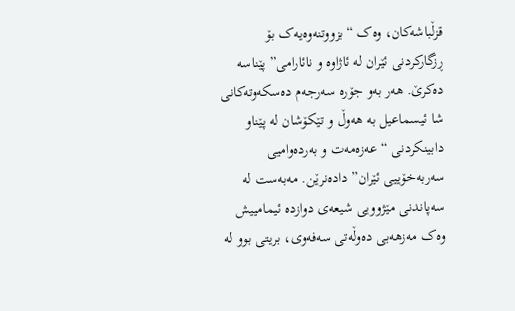قزڵباشەکان، وەک “بزووتنەوەیەک بۆ ڕزگارکردنی ئێران لە ئاژاوە و نائارامی” پێناسە دەکرێ. هەر بەو جۆرە سەرجەم دەسکەوتەکانی شا ئیسماعیل بە هەوڵ و تێکۆشان لە پێناو دابینکردنی “عەزەمەت و بەردەوامیی سەربەخۆییی ئێران” دادەنرێن. مەبەست لە سەپاندنی مێژوویی شیعەی دوازدە ئیمامییش وەک مەزهەبی دەوڵەتی سەفەوی، بریتی بوو لە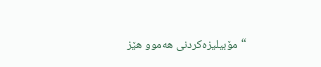“مۆبیلیزەکردنی هەموو هێز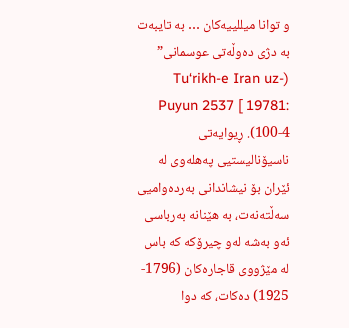و توانا میللییەکان … بە تایبەت بە دژی دەوڵەتی عوسمانی” (Tu‘rikh-e Iran uz-Puyun 2537 [ 19781: 100-4). ڕیوایەتی ناسیۆنالیستیی پەهلەوی لە ئێران بۆ نیشاندانی بەردەوامیی سەڵتەنەت، بە هێنانە بەرباسی ئەو بەشە لەو چیرۆکە کە باس لە مێژووی قاجارەکان (1796- 1925) دەکات، کە دوا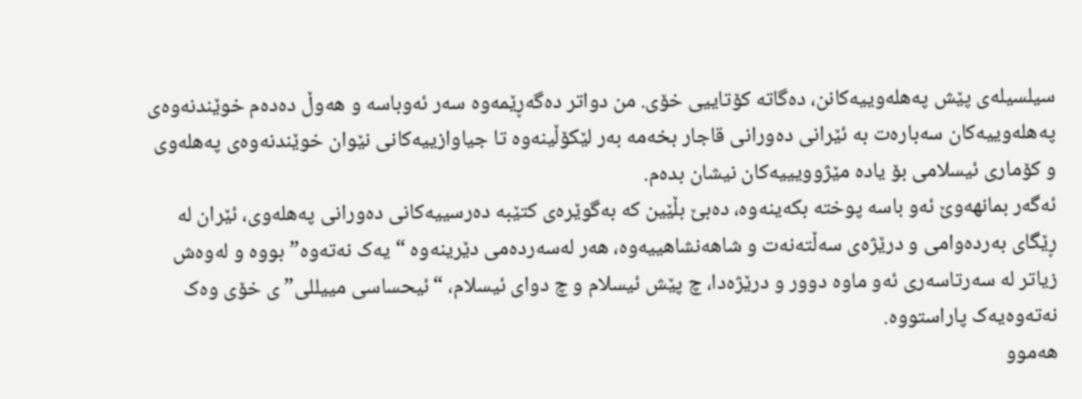سیلسیلەی پێش پەهلەوییەکانن، دەگاتە کۆتاییی خۆی. من دواتر دەگەڕێمەوە سەر ئەوباسە و هەوڵ دەدەم خوێندنەوەی پەهلەوییەکان سەبارەت بە ئێرانی دەورانی قاجار بخەمە بەر لێکۆڵینەوە تا جیاوازییەکانی نێوان خوێندنەوەی پەهلەوی و کۆماری ئیسلامی بۆ یادە مێژوویییەکان نیشان بدەم.
ئەگەر بمانهەوێ ئەو باسە پوختە بکەینەوە، دەبێ بڵێین کە بەگوێرەی کتێبە دەرسییەکانی دەورانی پەهلەوی، ئێران لە ڕێگای بەردەوامی و درێژەی سەڵتەنەت و شاهەنشاهییەوە، هەر لەسەردەمی دێرینەوە “یەک نەتەوە” بووە و لەوەش زیاتر لە سەرتاسەری ئەو ماوە دوور و درێژەدا، چ پێش ئیسلام و چ دوای ئیسلام، “ئیحساسی مییللی”ی خۆی وەک نەتەوەیەک پاراستووە.
هەموو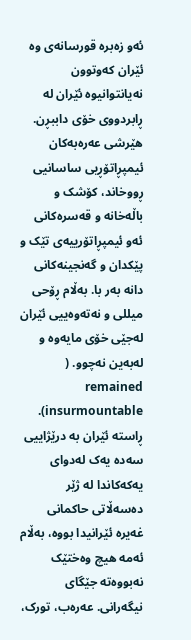ئەو زەبرە قورسانەی وە ئێران کەوتوون نەیانتوانیوە ئێران لە ڕابردووی خۆی داببڕن. هێرشی عەرەبەکان ئیمپڕاتۆڕیی ساسانیی ڕووخاند، کۆشک و باڵەخانە و قەسرەکانی ئەو ئیمپڕاتۆرییەی تێک و پێکدان و گەنجینەکانی دانە بەر با. بەڵام ڕۆحی میللی و نەتەوەییی ئێران لەجێی خۆی مایەوە و لەبەین نەچوو. ( remained insurmountable). ڕاستە ئێران بە درێژاییی سەدە یەک لەدوای یەکەکاندا لە ژێر دەسەڵاتی حاکمانی غەیرە ئێرانیدا بووە، بەڵام ئەمە هیچ وەختێک نەبووەتە جێگای نیگەرانی. عەرەب، تورک،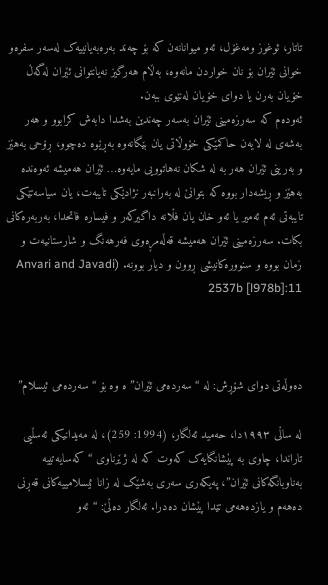تاتار، ئوغوز ومەغۆل، ئەو میوانانەن کە بۆ چەند بەرەبەیانییەک لەسەر سفرەو خوانی ئێران بۆ نان خواردن مانەوە، بەڵام هەرگیز نەیانتوانی ئێران لەگەڵ خۆیان بەرن یا دوای خۆیان لەنێوی ببەن.
ئەودەم کە سەرزەمینی ئێران بەسەر چەندین بەشدا دابەش کرابوو و هەر بەشەی لە لایەن حاکمێکی خۆوڵاتی یان بێگانەوە بەڕێوە دەچوو، ڕۆحی بەهێز و بەرینی ئێران هەر بە لە شکان نەهاتوویی مایەوە… ئێران هەمیشە ئەوەندە بەهێز و ڕیشەدار بووە کە بتوانێ لە بەرانبەر نژادێکی تایبەت، یان سیاسەتێکی تایبەتی ئەم ئەمیر یا ئەو خان یان فڵانە داگیرکەر و فیسارە فاتحدا، بەربەرەکانی بکات. سەرزەمینی ئێران هەمیشە قەڵەمڕەوی فەرهەنگ و شارستانیەت و زمان بووە و سنوورەکانیشی ڕوون و دیار بوونە. (Anvari and Javadi 2537b [l978b]:11



دەوڵەتی دوای شۆڕش: لە “سەردەمی ئێران”ە وە بۆ “سەردەمی ئیسلام”

لە ساڵی ١٩٩٣دا، حەمید ئەلگار، (1994: 259)، لە مەیدانیکی ئەسڵیی تاراندا، چاوی بە پێشانگایەک کەوت کە لە ژێرناوی “کەسایەتییە بەناوبانگەکانی ئێران”، پەیکەری سەری بەشێک لە زانا ئیسلامییەکانی قەڕنی دەهەم و یازدەهەمی تێدا پێشان دەدرا. ئەلگار دەڵێ: “ئەو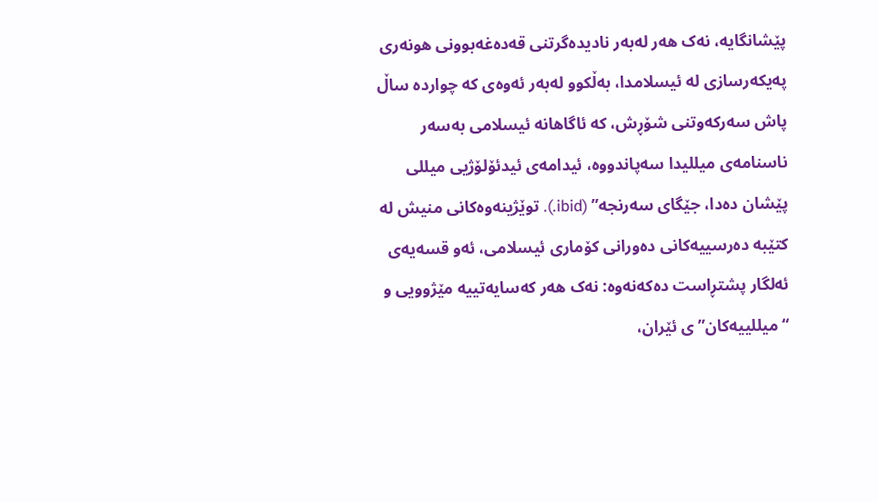پێشانگایە، نەک هەر لەبەر نادیدەگرتنی قەدەغەبوونی هونەری پەیکەرسازی لە ئیسلامدا، بەڵکوو لەبەر ئەوەی کە چواردە ساڵ پاش سەرکەوتنی شۆڕش، کە ئاگاهانە ئیسلامی بەسەر ناسنامەی میللیدا سەپاندووە، ئیدامەی ئیدئۆلۆژیی میللی پێشان دەدا، جێگای سەرنجە” (ibid.). توێژینەوەکانی منیش لە کتێبە دەرسییەکانی دەورانی کۆماری ئیسلامی، ئەو قسەیەی ئەلگار پشتڕاست دەکەنەوە: نەک هەر کەسایەتییە مێژوویی و “میللییەکان”ی ئێران،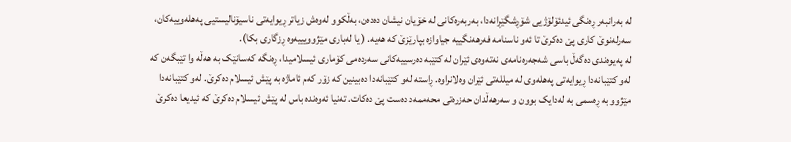لە بەرانبەر ڕەنگی ئیدئۆلۆژیی شۆڕشگێڕانەدا، بەربەرەکانی لە خۆیان نیشان دەدەن، بەڵکوو لەوەش زیاتر ڕیوایەتی ناسیۆنالیستیی پەهلەوییەکان، سەرلەنوێ کاری پێ دەکرێ تا ئەو ناسنامە فەرهەنگییە جیاوازە بپارێزێ کە هەیە. ( یا لەباری مێژوویییەوە ڕزگاری بکا).
لە پەیوەندی دەگەڵ باسی شەجەرەنامەی نەتەوەی ئێران لە کتێبە دەرسییەکانی سەردەمی کۆماری ئیسلامیدا، ڕەنگە کەسانێک بە هەڵە وا تێبگەن کە لەو کتێبانەدا ڕیوایەتی پەهلەوی لە میللەتی ئێران وەلانراوە. ڕاستە لەو کتێبانەدا دەبینین کە زۆر کەم ئاماژە بە پێش ئیسلام دەکرێ. لەو کتێبانەدا مێژوو بە ڕەسمی بە لەدایک بوون و سەرهەڵدان حەزرەتی محەممەد دەست پێ دەکات. تەنیا ئەوەندە باس لە پێش ئیسلام دەکرێ کە ئیدیعا دەکرێ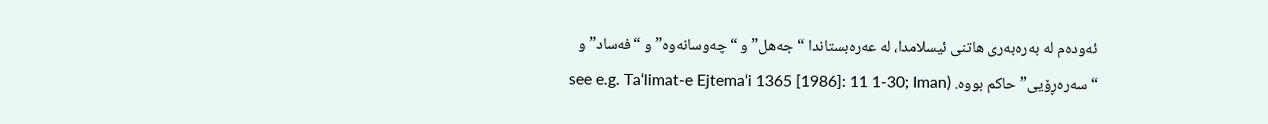ئەودەم لە بەرەبەری هاتنی ئیسلامدا، لە عەرەبستاندا “جەهل” و “چەوسانەوە” و “فەساد” و “سەرەڕۆیی” حاکم بووە. (see e.g. Ta‘limat-e Ejtema‘i 1365 [1986]: 11 1-30; Iman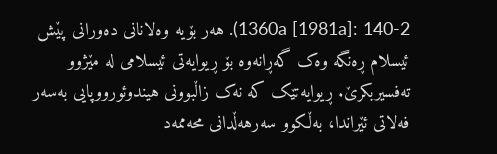1360a [1981a]: 140-2). هەر بۆیە وەلانانی دەورانی پێش ئیسلام ڕەنگە وەک گەڕانەوە بۆ ڕیوایەتی ئیسلامی لە مێژوو تەفسیربکرێ. ڕیوایەتێک کە نەک زاڵبوونی هیندوئورووپایی بەسەر فەلاتی ئێراندا، بەڵکوو سەرهەڵدانی محەممەد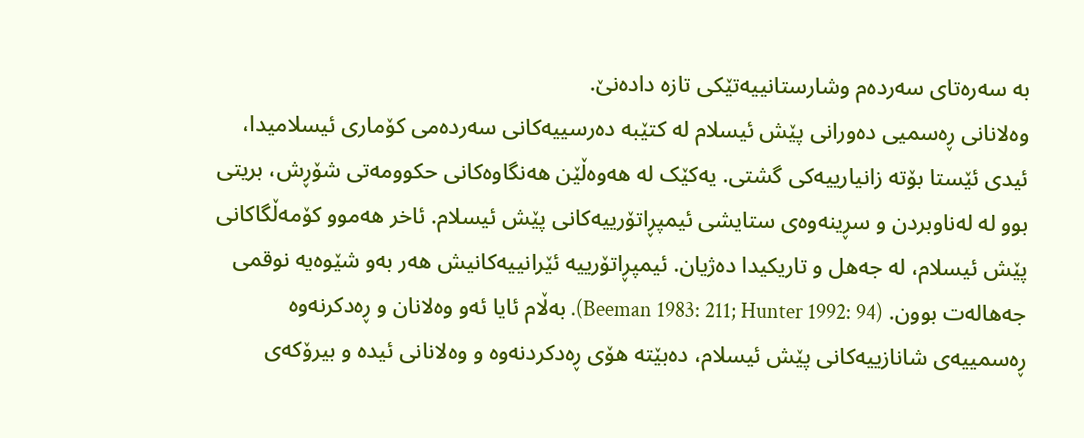بە سەرەتای سەردەم وشارستانییەتێکی تازە دادەنێ.
وەلانانی ڕەسمیی دەورانی پێش ئیسلام لە کتێبە دەرسییەکانی سەردەمی کۆماری ئیسلامیدا، ئیدی ئێستا بۆتە زانیارییەکی گشتی. یەکێک لە هەوەڵێن هەنگاوەکانی حکوومەتی شۆڕش، بریتی بوو لە لەناوبردن و سڕینەوەی ستایشی ئیمپڕاتۆرییەکانی پێش ئیسلام. ئاخر هەموو کۆمەڵگاکانی پێش ئیسلام، لە جەهل و تاریکیدا دەژیان. ئیمپڕاتۆرییە ئێرانییەکانیش هەر بەو شێوەیە نوقمی جەهالەت بوون. (Beeman 1983: 211; Hunter 1992: 94). بەڵام ئایا ئەو وەلانان و ڕەدکرنەوە ڕەسمییەی شانازییەکانی پێش ئیسلام، دەبێتە هۆی ڕەدکردنەوە و وەلانانی ئیدە و بیرۆکەی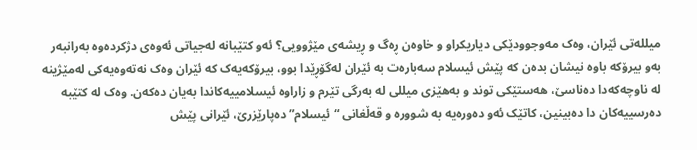میللەتی ئێران، وەک مەوجوودێکی دیاریکراو و خاوەن ڕەگ و ڕیشەی مێژوویی؟ ئەو کتێبانە لەجیاتی ئەوەی دژکردەوە بەرانبەر بەو بیرۆکە باوە نیشان بدەن کە پێش ئیسلام سەبارەت بە ئێران لەگۆڕێدا بوو، بیرۆکەیەک کە ئێران وەک نەتەوەیەکی لەمێژینە لە ناوچەکەدا دەناسێ، هەستێکی توند و بەهێزی میللی لە بەرگی تێرم و زاراوە ئیسلامییەکاندا بەیان دەکەن. وەک لە کتێبە دەرسییەکان دا دەبینین، کاتێک ئەو دەورەیە بە شوورە و قەڵغانی “ئیسلام” دەپارێزرێ، ئێرانی پێش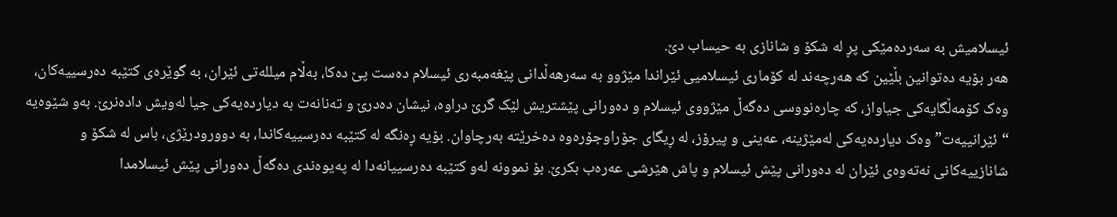ئیسلامیش بە سەردەمێکی پڕ لە شکۆ و شانازی بە حیساب دێ.
هەر بۆیە دەتوانین بڵێین کە هەرچەند لە کۆماری ئیسلامیی ئێراندا مێژوو بە سەرهەڵدانی پێغەمبەری ئیسلام دەست پێ دەکا، بەڵام میللەتی ئێران، بە گوێرەی کتێبە دەرسییەکان، وەک کۆمەڵگایەکی جیاواز، کە چارەنووسی دەگەڵ مێژووی ئیسلام و دەورانی پێشتریش لێک گرێ دراوە، نیشان دەدرێ و تەنانەت بە دیاردەیەکی جیا لەویش دادەنرێ. بەو شێوەیە “ئێرانییەت” وەک دیاردەیەکی لەمێژینە، عەینی و پیرۆز، لە ڕیگای جۆراوجۆرەوە دەخرێتە بەرچاوان. بۆیە ڕەنگە لە کتێبە دەرسییەکاندا، بە دوورودرێژی، باس لە شکۆ و شانازییەکانی نەتەوەی ئێران لە دەورانی پێش ئیسلام و پاش هێرشی عەرەب بکرێ. بۆ نموونە لەو کتێبە دەرسییانەدا لە پەیوەندی دەگەڵ دەورانی پێش ئیسلامدا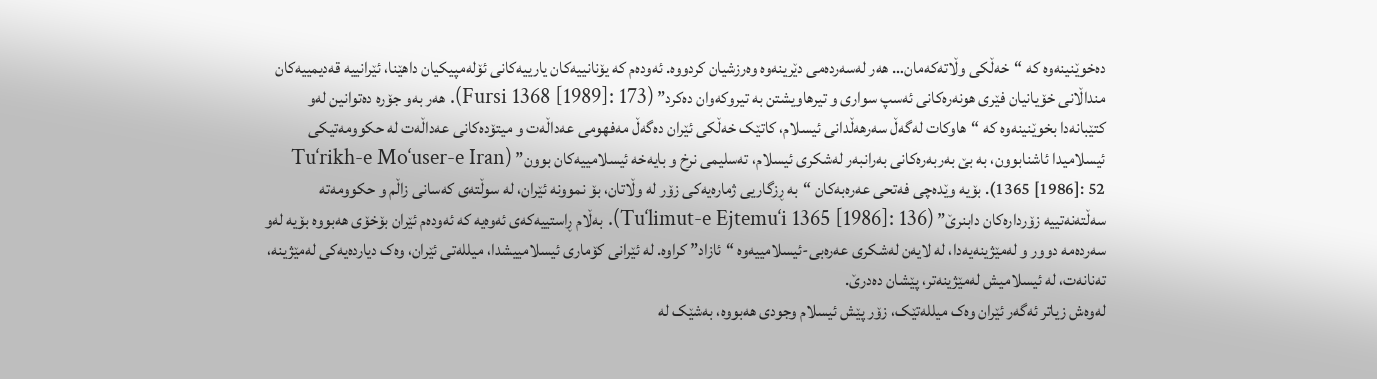دەخوێنینەوە کە “خەڵکی وڵاتەکەمان… هەر لەسەردەمی دێرینەوە وەرزشیان کردووە. ئەودەم کە یۆنانییەکان یارییەکانی ئۆلەمپیکیان داهێنا، ئێرانییە قەدیمییەکان منداڵانی خۆیانیان فێری هونەرەکانی ئەسپ سواری و تیرهاویشتن بە تیروکەوان دەکرد” (Fursi 1368 [1989]: 173). هەر بەو جۆرە دەتوانین لەو کتێبانەدا بخوێنینەوە کە “هاوکات لەگەڵ سەرهەڵدانی ئیسلام، کاتێک خەڵکی ئێران دەگەڵ مەفهومی عەداڵەت و میتۆدەکانی عەداڵەت لە حکوومەتیکی ئیسلامیدا ئاشنابوون، بە بێ بەربەرەکانی بەرانبەر لەشکری ئیسلام، تەسلیمی نرخ و بایەخە ئیسلامییەکان بوون” (Tu‘rikh-e Mo‘user-e Iran 1365 [1986]: 52). بۆیە وێدەچی فەتحی عەرەبەکان “بە ڕزگاریی ژمارەیەکی زۆر لە وڵاتان، بۆ نموونە ئێران، لە سوڵتەی کەسانی زاڵم و حکوومەتە سەڵتەنەتییە زۆردارەکان دابنرێ” (Tu‘limut-e Ejtemu‘i 1365 [1986]: 136). بەڵام ڕاستییەکەی ئەوەیە کە ئەودەم ئێران بۆخۆی هەبووە بۆیە لەو سەردەمە دوور و لەمێژینەیەدا، لە لایەن لەشکری عەرەبی-ئیسلامییەوە “ئازاد” کراوە. لە ئێرانی کۆماری ئیسلامییشدا، میللەتی ئێران، وەک دیاردەیەکی لەمێژینە، تەنانەت، لە ئیسلامیش لەمێژینەتر، پێشان دەدرێ.
لەوەش زیاتر ئەگەر ئێران وەک میللەتێک، زۆر پێش ئیسلام وجودی هەبووە، بەشێک لە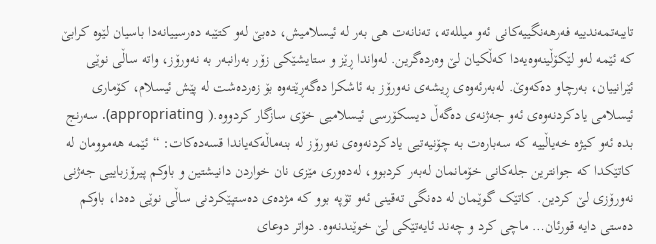تایبەتمەندییە فەرهەنگییەکانی ئەو میللەتە، تەنانەت هی بەر لە ئیسلامیش، دەبێ لەو کتێبە دەرسییانەدا باسیان لێوە کرابێ کە ئێمە لەو لێکۆڵینەوەیەدا کەڵکیان لێ وەردەگرین. لەواندا ڕێز و ستایشێکی زۆر بەرانبەر بە نەورۆز، واتە ساڵی نوێی ئێرانییان، بەرچاو دەکەوێ. لەبەرئەوەی ڕیشەی نەورۆز بە ئاشکرا دەگەڕێتەوە بۆ زەردەشت لە پێش ئیسلام، کۆماری ئیسلامی یادکردنەوەی ئەو جەژنەی دەگەڵ دیسکۆرسی ئیسلامیی خۆی سازگار کردووە.( appropriating). سەرنج بدە ئەو کیژە خەیاڵییە کە سەبارەت بە چۆنیەتیی یادکردنەوەی نەورۆز لە بنەماڵەکەیاندا قسەدەکات: “ئێمە هەموومان لە کاتێکدا کە جوانترین جلەکانی خۆمانمان لەبەر کردبوو، لەدەوری مێزی نان خواردن دانیشتین و باوکم پیرۆزباییی جەژنی نەورۆزی لێ کردین. کاتێک گوێمان لە دەنگی تەقینی ئەو تۆپە بوو کە مژدەی دەستپێکردنی ساڵی نوێی دەدا، باوکم دەستی دایە قورئان… ماچی کرد و چەند ئایەتێکی لێ خوێندنەوە. دواتر دوعای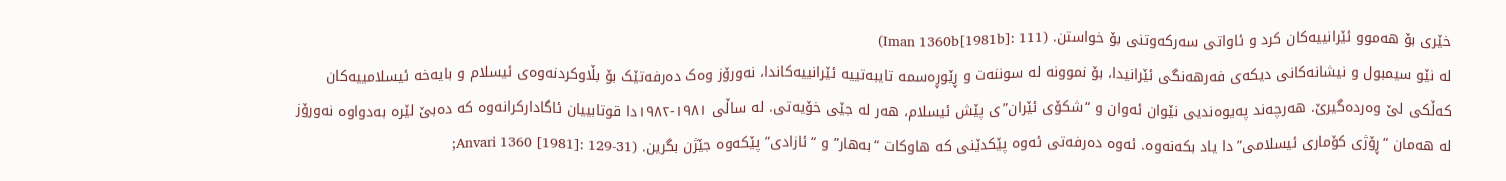خێری بۆ هەموو ئێرانییەکان کرد و ئاواتی سەرکەوتنی بۆ خواستن. (Iman 1360b[1981b]: 111)
لە نێو سیمبول و نیشانەکانی دیکەی فەرهەنگی ئێرانیدا، بۆ نموونە لە سوننەت و ڕێوڕەسمە تایبەتییە ئێرانییەکاندا، نەورۆز وەک دەرفەتێک بۆ بڵاوکردنەوەی ئیسلام و بایەخە ئیسلامییەکان کەڵکی لێ وەردەگیرێ. هەرچەند پەیوەندیی نێوان ئەوان و “شکۆی ئێران”ی پێش ئیسلام، هەر لە جێی خۆیەتی. لە ساڵی ١٩٨١-١٩٨٢دا قوتابییان ئاگادارکرانەوە کە دەبێ لێرە بەدواوە نەورۆز لە هەمان “ڕۆژی کۆماری ئیسلامی”دا یاد بکەنەوە. ئەوە دەرفەتی ئەوە پێکدێنی کە هاوکات “بەهار” و “ئازادی” پێکەوە جێژن بگرین. (Anvari 1360 [1981]: 129-31;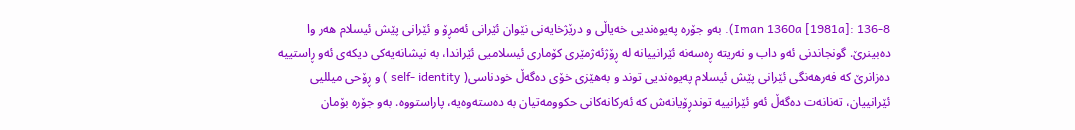Iman 1360a [1981a]: 136-8). بەو جۆرە پەیوەندیی خەیاڵی و درێژخایەنی نێوان ئێرانی ئەمڕۆ و ئێرانی پێش ئیسلام هەر وا دەبینرێ. گونجاندنی ئەو داب و نەریتە ڕەسەنە ئێرانییانە لە ڕۆژئەژمێری کۆماری ئیسلامیی ئێراندا، بە نیشانەیەکی دیکەی ئەو ڕاستییە دەزانرێ کە فەرهەنگی ئێرانی پێش ئیسلام پەیوەندیی توند و بەهێزی خۆی دەگەڵ خودناسی( self- identity ) و ڕۆحی میللیی ئێرانییان، تەنانەت دەگەڵ ئەو ئێرانییە توندڕۆیانەش کە ئەرکانەکانی حکوومەتیان بە دەستەوەیە، پاراستووە. بەو جۆرە بۆمان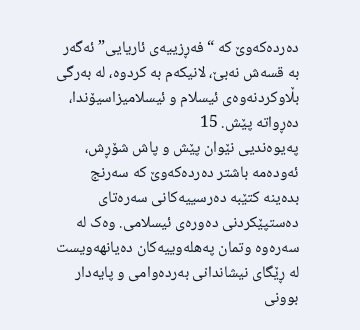دەردەکەوێ کە “فەڕزییەی ئاریایی” ئەگەر بە قسەش نەبێ، لانیکەم بە کردوە، لە بەرگی بڵاوکردنەوەی ئیسلام و ئیسلامیزاسیۆندا، دەڕواتە پێش. 15
پەیوەندیی نێوان پێش و پاش شۆڕش، ئەودەمە باشتر دەردەکەوێ کە سەرنج بدەینە کتێبە دەرسییەکانی سەرەتای دەستپێکردنی دەورەی ئیسلامی. وەک لە سەرەوە وتمان پەهلەوییەکان دەیانهەویست لە ڕێگای نیشاندانی بەردەوامی و پایەدار بوونی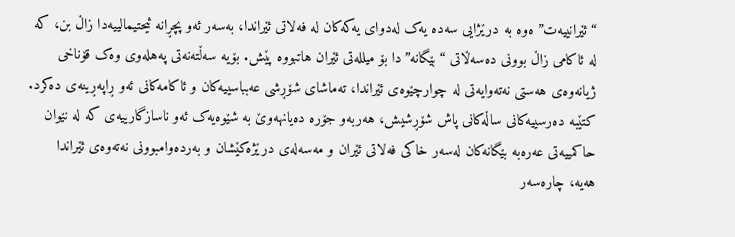“ئێرانییەت”ەوە بە درێژایی سەدە یەک لەدوای یەکەکان لە فەلاتی ئێراندا، بەسەر ئەو پچڕانە ئیحتیمالییەدا زاڵ بن، کە لە ئاکامی زاڵ بوونی دەسەڵاتی “بێگانە”دا بۆ میللەتی ئێران هاتبووە پێش. بۆیە سەڵتەنەتی پەهلەوی وەک قۆناخی ژیانەوەی هەستی نەتەوایەتی لە چوارچێوەی ئێراندا، تەماشای شۆڕشی عەبباسییەکان و ئاکامەکانی ئەو ڕاپەڕینەی دەکرد.
کتێبە دەرسییەکانی ساڵەکانی پاش شۆڕشیش، هەربەو جۆرە دەیانهەوێ بە شێوەیەک ئەو ناسازگارییەی کە لە نێوان حاکمییەتی عەرەبە بێگانەکان لەسەر خاکی فەلاتی ئێران و مەسەلەی درێژەکێشان و بەردەوامبوونی نەتەوەی ئێراندا هەیە، چارەسەر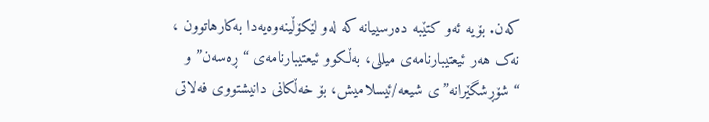کەن. بۆیە ئەو کتێبە دەرسییانە کە لەو لێکۆڵینەوەیەدا بەکارهاتوون ، نەک هەر ئیعتیبارنامەی میللی، بەڵکوو ئیعتیبارنامەی “ڕەسەن” و “شۆڕشگێرانە”ی شیعە/ئیسلامیش، بۆ خەڵکانی دانیشتووی فەلاتی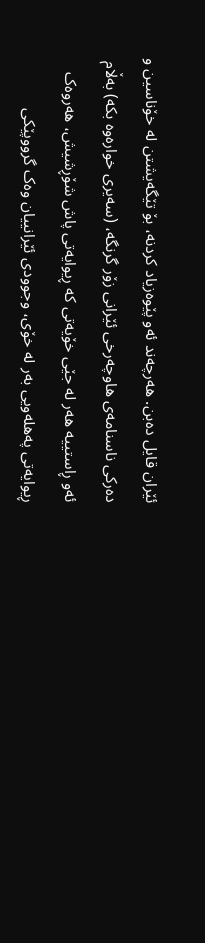ئێران قایل دەبن. هەرچەند ئەو پێوەزیاد کردنە، بۆ تێگەیشتن لە خۆناسین و دەرکی ناسنامەی هاوچەرخی ئێرانی زۆر گرنگە، (سەیری خوارەوە بکە) بەڵام ئەو ڕاستییە هەر لە جێی خۆیەتی کە ڕیوایەتی پاش شۆڕشیش، هەروەک ڕیوایەتی پەهلەویی بەر لە خۆی، وجوودی ئێرانییان وەک گرووپێکی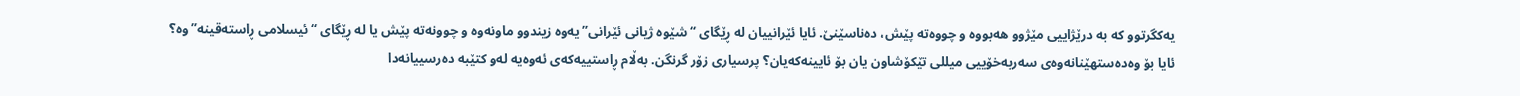یەکگرتوو کە بە درێژاییی مێژوو هەبووە و چووەتە پێش، دەناسێنێ. ئایا ئێرانییان لە ڕێگای “شێوە ژیانی ئێرانی”یەوە زیندوو ماونەوە و چوونەتە پێش یا لە ڕێگای “ئیسلامی ڕاستەقینە”وە؟ ئایا بۆ وەدەستهێنانەوەی سەربەخۆییی میللی تێکۆشاون یان بۆ ئایینەکەیان؟ پرسیاری زۆر گرنگن. بەڵام ڕاستییەکەی ئەوەیە لەو کتێبە دەرسییانەدا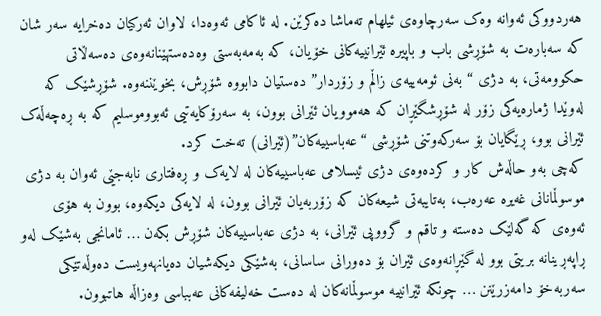هەردووکی ئەوانە وەک سەرچاوەی ئیلهام تەماشا دەکرێن. لە ئاکامی ئەوەدا، لاوان ئەرکیان دەخرایە سەر شان کە سەبارەت بە شۆڕشی باب و باپیرە ئێرانییەکانی خۆیان، کە بەمەبەستی وەدەستهێنانەوەی دەسەڵاتی حکوومەتی، بە دژی “بەنی ئومەییەی زاڵم و زۆردار” دەستیان دابووە شۆڕش، بخوێننەوە. شۆڕشێک کە لەوێدا ژمارەیەکی زۆر لە شۆڕشگێڕان کە هەموویان ئێرانی بوون، بە سەرۆکایەتیی ئەبووموسلیم کە بە ڕەچەڵەک ئێرانی بوو، ڕێگایان بۆ سەرکەوتنی شۆڕشی “عەباسییەکان”(ئێرانی) تەخت کرد.
کەچی بەو حاڵەش کار و کردەوەی دژی ئیسلامی عەباسییەکان لە لایەک و ڕەفتاری نابەجێی ئەوان بە دژی موسوڵمانانی غەیرە عەرەب، بەتایبەتی شیعەکان کە زۆربەیان ئێرانی بوون، لە لایەکی دیکەوە، بوون بە هۆی ئەوەی کە گەلێک دەستە و تاقم و گرووپی ئێرانی، بە دژی عەباسییەکان شۆڕش بکەن … ئامانجی بەشێک لەو ڕاپەڕینانە بریتی بوو لە گێڕانەوەی ئێران بۆ دەورانی ساسانی، بەشێکی دیکەشیان دەیانهەویست دەوڵەتێکی سەربەخۆ دامەزرێنن … چونکە ئێرانییە موسوڵمانەکان لە دەست خەلیفەکانی عەبباسی وەزاڵە هاتبوون.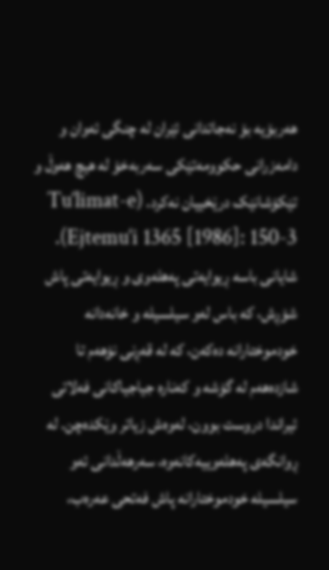هەربۆیە بۆ نەجاتدانی ئێران لە چنگی ئەوان و دامەزرانی حکوومەتێکی سەربەخۆ لە هیچ هەوڵ و تێکۆشانێک درێخییان نەکرد. (Tu‘limat-e Ejtemu‘i 1365 [1986]: 150-3).
شایانی باسە ڕیوایەتی پەهلەوی و ڕیوایەتی پاش شۆڕش، کە باس لەو سیلسیلە و خانەدانە خودموختارانە دەکەن، کە لە قەڕنی نۆهەم تا شازدەهەم لە گۆشە و کەنارە جیاجیاکانی فەلاتی ئیراندا دروست بوون، لەوەش زیاتر وێکدەچن. لە ڕوانگەی پەهلەوییەکانەوە، سەرهەڵدانی ئەو سیلسیلە خودموختارانە پاش فەتحی عەرەب،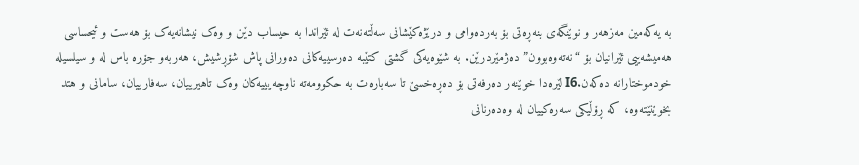بە یەکەمین مەزهەر و نوێنگەی بنەڕەتی بۆ بەردەوامی و درێژەکێشانی سەڵتەنەت لە ئێراندا بە حیساب دێن و وەک نیشانەیەک بۆ هەست و ئیحساسی هەمیشەییی ئێرانیان بۆ “نەتەوەبوون” دەژمێردرێن. بە شێوەیەکی گشتی کتێبە دەرسییەکانی دەورانی پاش شۆڕشیش، هەربەو جۆرە باس لە و سیلسیلە خودموختارانە دەکەن.I6 لێرەدا خوێنەر دەرفەتی بۆ دەڕەخسێ تا سەبارەت بە حکوومەتە ناوچەیییەکان وەک تاهیرییان، سەفارییان، سامانی و هتد بخوێنێتەوە، کە ڕۆڵیکی سەرەکییان لە وەدەرنانی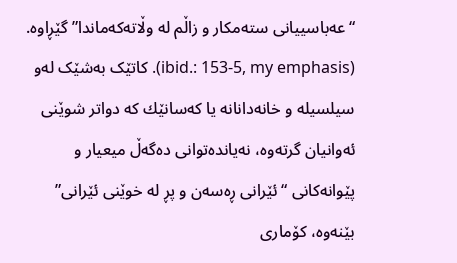“عەباسییانی ستەمکار و زاڵم لە وڵاتەکەماندا” گێڕاوە. (ibid.: 153-5, my emphasis). کاتێک بەشێک لەو سیلسیلە و خانەدانانە یا کەسانێك کە دواتر شوێنی ئەوانیان گرتەوە، نەیاندەتوانی دەگەڵ میعیار و پێوانەکانی “ئێرانی ڕەسەن و پڕ لە خوێنی ئێرانی” بێنەوە، کۆماری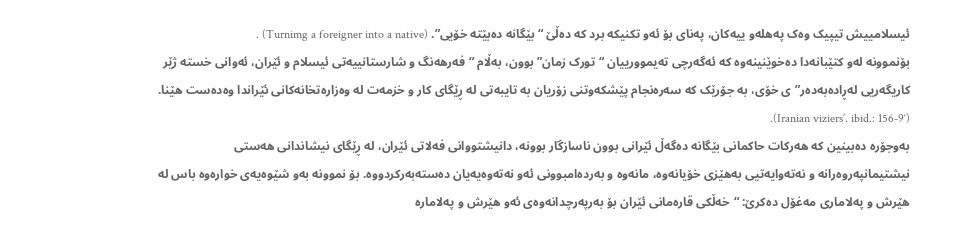ئیسلامییش تیپیک وەک پەهلەو ییەکان، پەنای بۆ ئەو تکنیکە برد کە دەڵێ “بێگانە دەبێتە خۆیی”. (Turnimg a foreigner into a native) .
بۆنموونە لەو کتێبانەدا دەخوێنینەوە کە ئەگەرچی تەیموورییان “تورک زمان” بوون، بەڵام “فەرهەنگ و شارستانییەتی ئیسلام و ئێران، ئەوانی خستە ژێر کاریگەریی لەڕادەبەدەر”ی خۆی، بە جۆرێک کە سەرەنجام پێشکەوتنی زۆریان بە تایبەتی لە ڕێگای کار و خزمەت لە وەزارەتخانەکانی ئێراندا وەدەست هێنا. (‘Iranian viziers’. ibid.: 156-9).
بەوجۆرە دەبینین کە هەرکات حاکمانی بێگانە دەگەڵ ئێرانی بوون ناسازگار بوونە، دانیشتووانی فەلاتی ئێران، لە ڕێگای نیشاندانی هەستی نیشتیمانپەروەرانە و نەتەوایەتیی بەهێزی خۆیانەوە، مانەوە و بەردەامبوونی ئەو نەتەوەیەیان دەستەبەرکردووە. بۆ نموونە بەو شێوەیەی خوارەوە باس لە هێرش و پەلاماری مەغۆل دەکرێ: “خەڵکی قارەمانی ئێران بۆ بەرپەرچدانەوەی ئەو هێرش و پەلامارە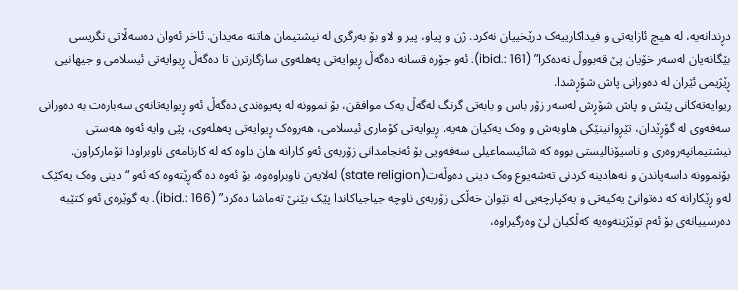دڕندانەیە، لە هیچ ئازایەتی و فیداکارییەک درێخییان نەکرد. ژن و پیاو، پیر و لاو بۆ بەرگری لە نیشتیمان هاتنە مەیدان. ئاخر ئەوان دەسەڵاتی نگریسی بێگانەیان لەسەر خۆیان پێ قەبووڵ نەدەکرا” (ibid.: 161). ئەو جۆرە قسانە دەگەڵ ڕیوایەتی پەهلەوی سازگارترن تا دەگەڵ ڕیوایەتی ئیسلامی و جیهانیی ڕێژیمی ئێران لە دەورانی پاش شۆڕشدا.
ریوایەتەکانی پێش و پاش شۆڕش لەسەر زۆر باس و بابەتی گرنگ لەگەڵ یەک موافقن، بۆ نموونە لە پەیوەندی دەگەڵ ئەو ڕیوایەتانەی سەبارەت بە دەورانی سەفەوی لە گۆڕێدان، تێڕوانینێکی هاوبەش و وەک یەکیان هەیە. ڕیوایەتی کۆماری ئیسلامی، هەروەک ڕیوایەتی پەهلەوی، پێی وایە ئەوە هەستی نیشتیمانپەروەری و ناسیۆنالیستی بووە کە شائیسماعیلی سەفەویی بۆ ئەنجامدانی زۆربەی ئەو کارانە هان داوە کە لە کارنامەی ناوبراودا تۆمارکراون. بۆنموونە داسەپاندن و نەهادینە کردنی تەشەیوع وەک دینی دەوڵەت(state religion) لەلایەن ناوبراوەوە، بۆ ئەوە دە گەڕێتەوە کە ئەو “دینی وەک یەکێک لەو ڕێکارانە کە دەتوانێ یەکیەتی و یەکپارچەیی لە نێوان خەڵکی زۆربەی ناوچە جیاجیاکاندا پێک بێنێ تەماشا دەکرد” (ibid.: 166). بە گوێرەی ئەو کتێبە دەرسییانەی بۆ ئەم توێژینەوەیە کەڵکیان لێ وەرگیراوە،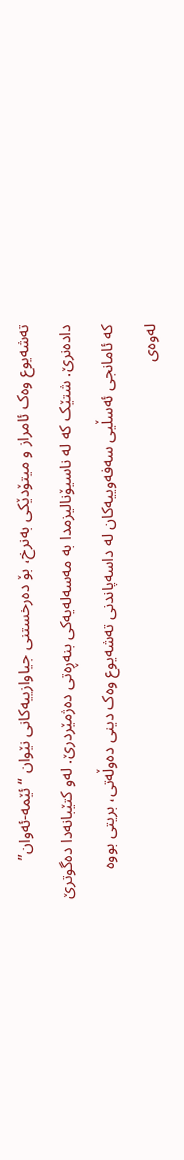تەشەیوع وەک ئامراز و میتۆدێکی بەنرخ، بۆ دەرخستنی جیاوازییەکانی نێوان “ئێمە-ئەوان” دادەنرێ. شتێک کە لە ناسیۆنالیزمدا بە مەسەلەیەکی بنەڕەتی دەژمێردرێ. لەو کتێبانەدا دەگوترێ کە ئامانجی ئەسڵیی سەفەوییەکان لە داسەپاندنی تەشەیوع وەک دینی دەوڵەتی، بریتی بووە لەوەی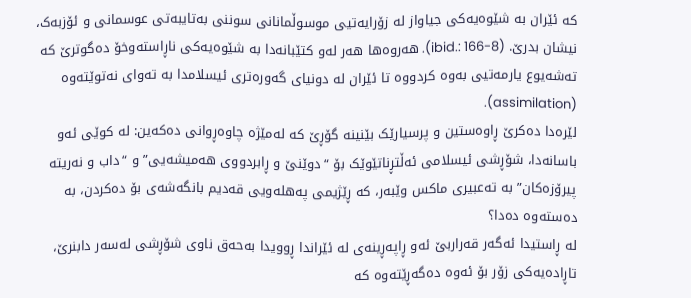کە ئێران بە شێوەیەکی جیاواز لە زۆرایەتیی موسوڵمانانی سوننی بەتایبەتی عوسمانی و ئۆزبەک، نیشان بدرێ. (ibid.: 166-8). هەروەها هەر لەو کتێبانەدا بە شێوەیەکی ناڕاستەوخۆ دەگوترێ کە تەشەیوع یارمەتیی بەوە کردووە تا ئێران لە دونیای گەورەتری ئیسلامدا بە تەوای نەتوێتەوە (assimilation).
لێرەدا دەکرێ ڕاوەستین و پرسیارێک بێنینە گۆڕێ کە لەمێژە چاوەڕوانی دەکەین: لە کوێی ئەو باسانەدا، شۆڕشی ئیسلامی ئەڵتڕناتێوێک بۆ “دوێنێ و ڕابردووی هەمیشەیی” و “داب و نەریتە پیرۆزەکان” بە تەعبیری ماکس وێبەر، کە ڕێژیمی پەهلەویی قەدیم بانگەشەی بۆ دەکردن، بە دەستەوە دەدا؟
لە ڕاستیدا ئەگەر قەراربێ ئەو ڕاپەڕینەی لە ئێراندا ڕوویدا بەحەق ناوی شۆڕشی لەسەر دابنرێ، تاڕادەیەکی زۆر بۆ ئەوە دەگەڕێتەوە کە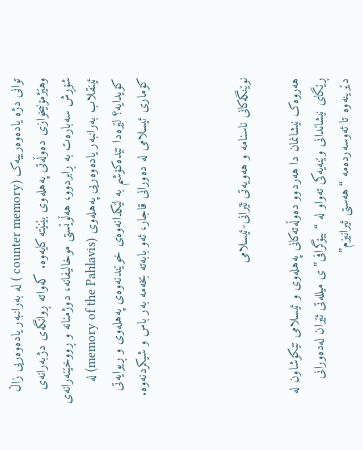توانی دژە یادەوەرییەک (counter memory ) لە بەرانبەر یادەوەریی زاڵ وهێژمۆنیخوازی دەوڵەتی پەهلەوی بێنێتە کایەوە. کەواتە ڕوانگەی دژبەرانەی شۆڕش سەبارەت بە ڕابردوو، هەڵوێستی موخالیفانە، دوژمنانە و ڕووخێنەرانەی ئینقلاب بەرانبەر یادەوەریی پەهلەوی (memory of the Pahlavis) لە کۆیدایە؟ لێرەدا تێدەکۆشم بە لێکدانەوەی خوێندنەوەی پەهلەوی و ڕیوایەتی کۆماری ئیسلامی لە دەورانی قاجار، ئەو بابەتە بخەمە بەر باس و شیکردنەوە.



نوێنگەکانی ناسنامە و هەویەتی ئێرانی-ئیسلامی

هەروەک نیشانمان دا هەردوو دەوڵەتەکانی پەهلەوی و ئیسلامی تێکۆشاون لە ڕێگای نیشاندانی وێنەیەکی تەواو لە “بیۆگرافی”ی میللەتی ئێران لەدەورانی دێرینەوە تا ئەوسەردەمە “هەستی ئیرانیزم”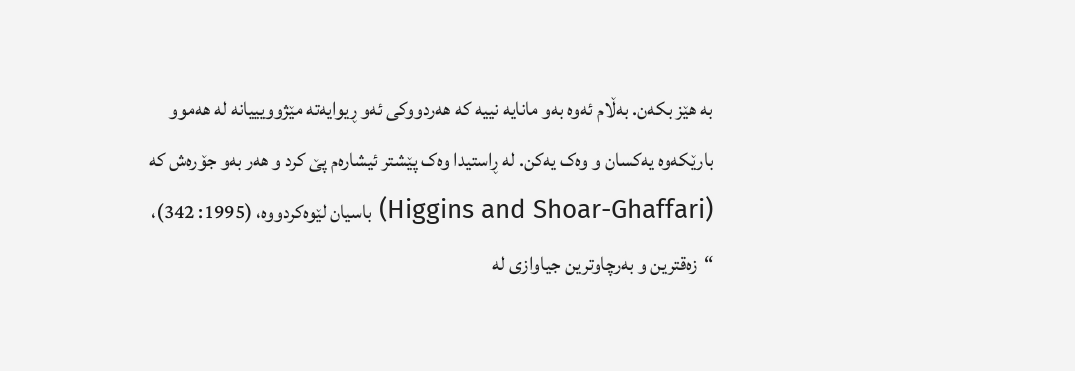بە هێز بکەن. بەڵام ئەوە بەو مانایە نییە کە هەردووکی ئەو ڕیوایەتە مێژوویییانە لە هەموو بارێکەوە یەکسان و وەک یەکن. لە ڕاستیدا وەک پێشتر ئیشارەم پێ کرد و هەر بەو جۆرەش کە (Higgins and Shoar-Ghaffari) باسیان لێوەکردووە، (1995: 342)، “زەقترین و بەرچاوترین جیاوازی لە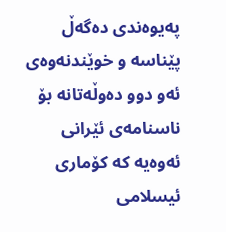پەیوەندی دەگەڵ پێناسە و خوێندنەوەی ئەو دوو دەوڵەتانە بۆ ناسنامەی ئێرانی ئەوەیە کە کۆماری ئیسلامی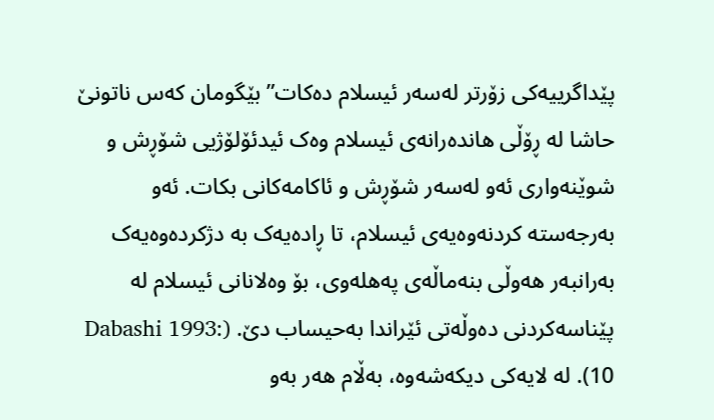پێداگرییەکی زۆرتر لەسەر ئیسلام دەکات” بێگومان کەس ناتونێ حاشا لە ڕۆڵی هاندەرانەی ئیسلام وەک ئیدئۆلۆژیی شۆڕش و شوێنەواری ئەو لەسەر شۆڕش و ئاکامەکانی بکات. ئەو بەرجەستە کردنەوەیەی ئیسلام، تا ڕادەیەک بە دژکردەوەیەک بەرانبەر هەوڵی بنەماڵەی پەهلەوی، بۆ وەلانانی ئیسلام لە پێناسەکردنی دەوڵەتی ئێراندا بەحیساب دێ. (Dabashi 1993: 10). لە لایەکی دیکەشەوە، بەڵام هەر بەو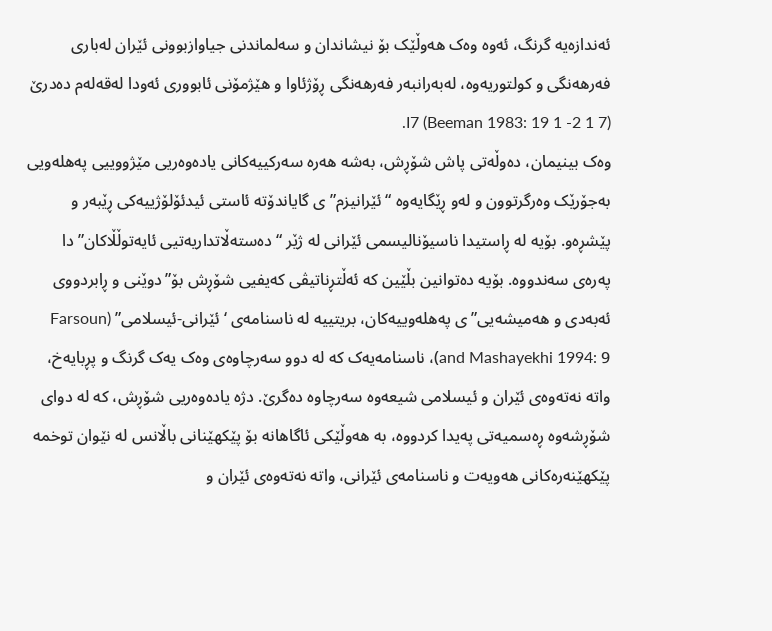ئەندازەیە گرنگ، ئەوە وەک هەوڵێک بۆ نیشاندان و سەلماندنی جیاوازبوونی ئێران لەباری فەرهەنگی و کولتوریەوە، لەبەرانبەر فەرهەنگی ڕۆژئاوا و هێژمۆنی ئابووری ئەودا لەقەلەم دەدرێ (Beeman 1983: 19 1 -2 1 7) I7.
وەک بینیمان، دەوڵەتی پاش شۆڕش، بەشە هەرە سەرکییەکانی یادەوەریی مێژووییی پەهلەویی بەجۆرێک وەرگرتوون و لەو ڕێگایەوە “ئێرانیزم”ی گایاندۆتە ئاستی ئیدئۆلۆژییەکی ڕێبەر و پێشڕەو. بۆیە لە ڕاستیدا ناسیۆنالیسمی ئێرانی لە ژێر “دەستەڵاتداریەتیی ئایەتوڵڵاکان”دا پەرەی سەندووە. بۆیە دەتوانین بڵێین کە ئەڵتڕناتیڤی کەیفیی شۆڕش بۆ”دوێنی و ڕابردووی ئەبەدی و هەمیشەیی”ی پەهلەوییەکان، بریتییە لە ناسنامەی ‘ئێرانی-ئیسلامی” (Farsoun and Mashayekhi 1994: 9)، ناسنامەیەک کە لە دوو سەرچاوەی وەک یەک گرنگ و پڕبایەخ، واتە نەتەوەی ئێران و ئیسلامی شیعەوە سەرچاوە دەگرێ. دژە یادەوەریی شۆڕش، کە لە دوای شۆڕشەوە ڕەسمیەتی پەیدا کردووە، بە هەوڵێکی ئاگاهانە بۆ پێکهێنانی باڵانس لە نێوان توخمە پێکهێنەرەکانی هەویەت و ناسنامەی ئێرانی، واتە نەتەوەی ئێران و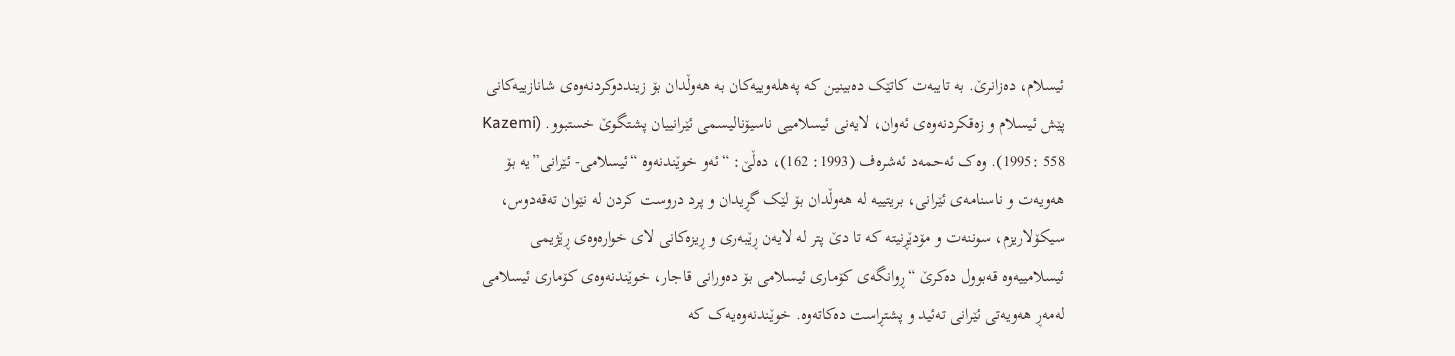ئیسلام، دەزانرێ. بە تایبەت کاتێک دەبینین کە پەهلەوییەکان بە هەوڵدان بۆ زینددوکردنەوەی شانازییەکانی پێش ئیسلام و زەقکردنەوەی ئەوان، لایەنی ئیسلامیی ناسیۆنالیسمی ئێرانییان پشتگوێ خستبوو. (Kazemi 1995: 558). وەک ئەحمەد ئەشرەف (1993: 162)، دەڵێ: “ئەو خوێندنەوە “ئیسلامی- ئێرانی”یە بۆ هەویەت و ناسنامەی ئێرانی، بریتییە لە هەوڵدان بۆ لێک گڕیدان و پرد دروست کردن لە نێوان تەقەدوس، سیکۆلاریزم، سوننەت و مۆدێڕنیتە کە تا دێ پتر لە لایەن ڕێبەری و ڕیزەکانی لای خوارەوەی ڕێژیمی ئیسلامییەوە قەبوول دەکرێ “ڕوانگەی کۆماری ئیسلامی بۆ دەورانی قاجار، خوێندنەوەی کۆماری ئیسلامی لەمەڕ هەویەتی ئێرانی تەئید و پشتڕاست دەکاتەوە. خوێندنەوەیەک کە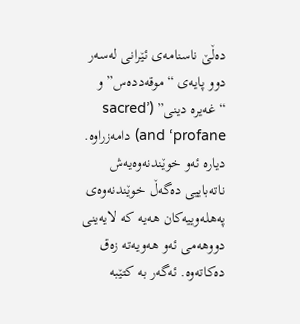دەڵێ ناسنامەی ئێرانی لەسەر دوو پایەی “موقەددەس” و “غەیرە دینی” (sacred’ and ‘profane) دامەزراوە. دیارە ئەو خوێندنەوەیەش ناتەباییی دەگەڵ خوێندنەوەی پەهلەوییەکان هەیە کە لایەینی دووهەمی ئەو هەویەتە زەق دەکاتەوە. ئەگەر بە کتێبە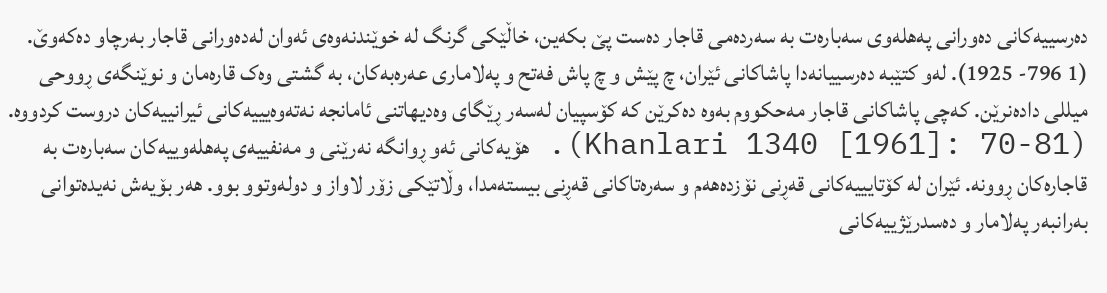دەرسییەکانی دەورانی پەهلەوی سەبارەت بە سەردەمی قاجار دەست پێ بکەین، خاڵێکی گرنگ لە خوێندنەوەی ئەوان لەدەورانی قاجار بەرچاو دەکەوێ. (1 796- 1925). لەو کتێبە دەرسییانەدا پاشاکانی ئێران، چ پێش و چ پاش فەتح و پەلاماری عەرەبەکان، بە گشتی وەک قارەمان و نوێنگەی ڕووحی میللی دادەنرێن. کەچی پاشاکانی قاجار مەحکووم بەوە دەکرێن کە کۆسپیان لەسەر ڕێگای وەدیهاتنی ئامانجە نەتەوەیییەکانی ئیرانییەکان دروست کردووە. (Khanlari 1340 [1961]: 70-81). هۆیەکانی ئەو ڕوانگە نەرێنی و مەنفییەی پەهلەوییەکان سەبارەت بە قاجارەکان ڕوونە. ئێران لە کۆتایییەکانی قەڕنی نۆزدەهەم و سەرەتاکانی قەڕنی بیستەمدا، وڵاتێکی زۆر لاواز و دولەوتوو بوو. هەر بۆیەش نەیدەتوانی بەرانبەر پەلامار و دەسدرێژییەکانی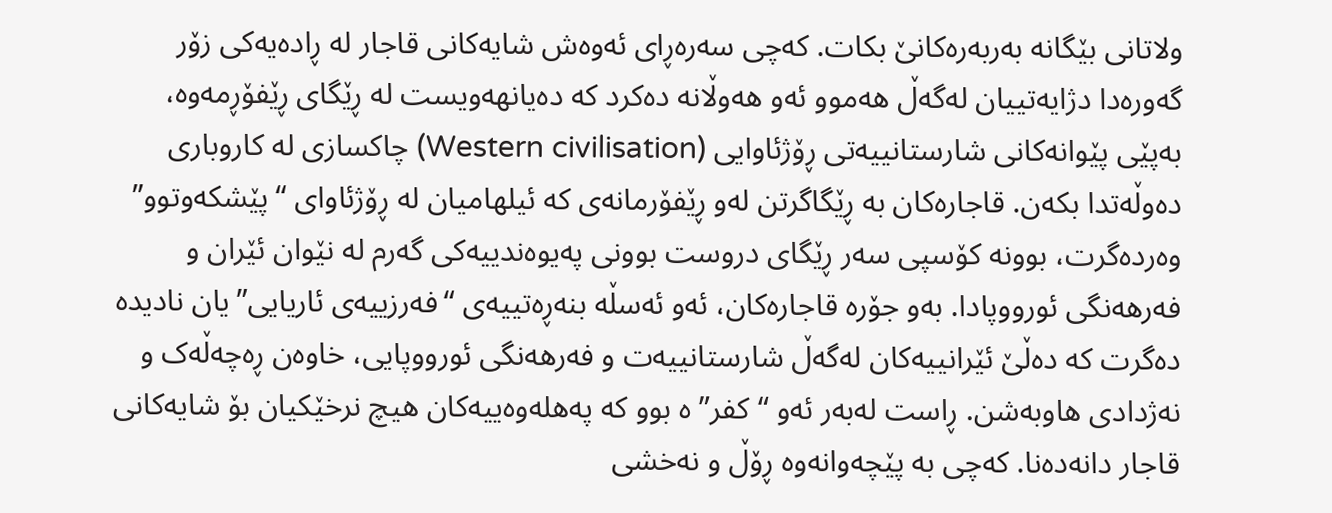ولاتانی بێگانە بەربەرەکانێ بکات. کەچی سەرەڕای ئەوەش شایەکانی قاجار لە ڕادەیەکی زۆر گەورەدا دژایەتییان لەگەڵ هەموو ئەو هەوڵانە دەکرد کە دەیانهەویست لە ڕێگای ڕێفۆڕمەوە، بەپێی پێوانەکانی شارستانییەتی ڕۆژئاوایی (Western civilisation) چاکسازی لە کاروباری دەوڵەتدا بکەن. قاجارەکان بە ڕێگاگرتن لەو ڕێفۆرمانەی کە ئیلهامیان لە ڕۆژئاوای “پێشکەوتوو” وەردەگرت، بوونە کۆسپی سەر ڕێگای دروست بوونی پەیوەندییەکی گەرم لە نێوان ئێران و فەرهەنگی ئورووپادا. بەو جۆرە قاجارەکان، ئەو ئەسڵە بنەڕەتییەی “فەرزییەی ئاریایی”یان نادیدە دەگرت کە دەڵێ ئێرانییەکان لەگەڵ شارستانییەت و فەرهەنگی ئورووپایی، خاوەن ڕەچەڵەک و نەژدادی هاوبەشن. ڕاست لەبەر ئەو “کفر”ە بوو کە پەهلەوەییەکان هیچ نرخێکیان بۆ شایەکانی قاجار دانەدەنا. کەچی بە پێچەوانەوە ڕۆڵ و نەخشی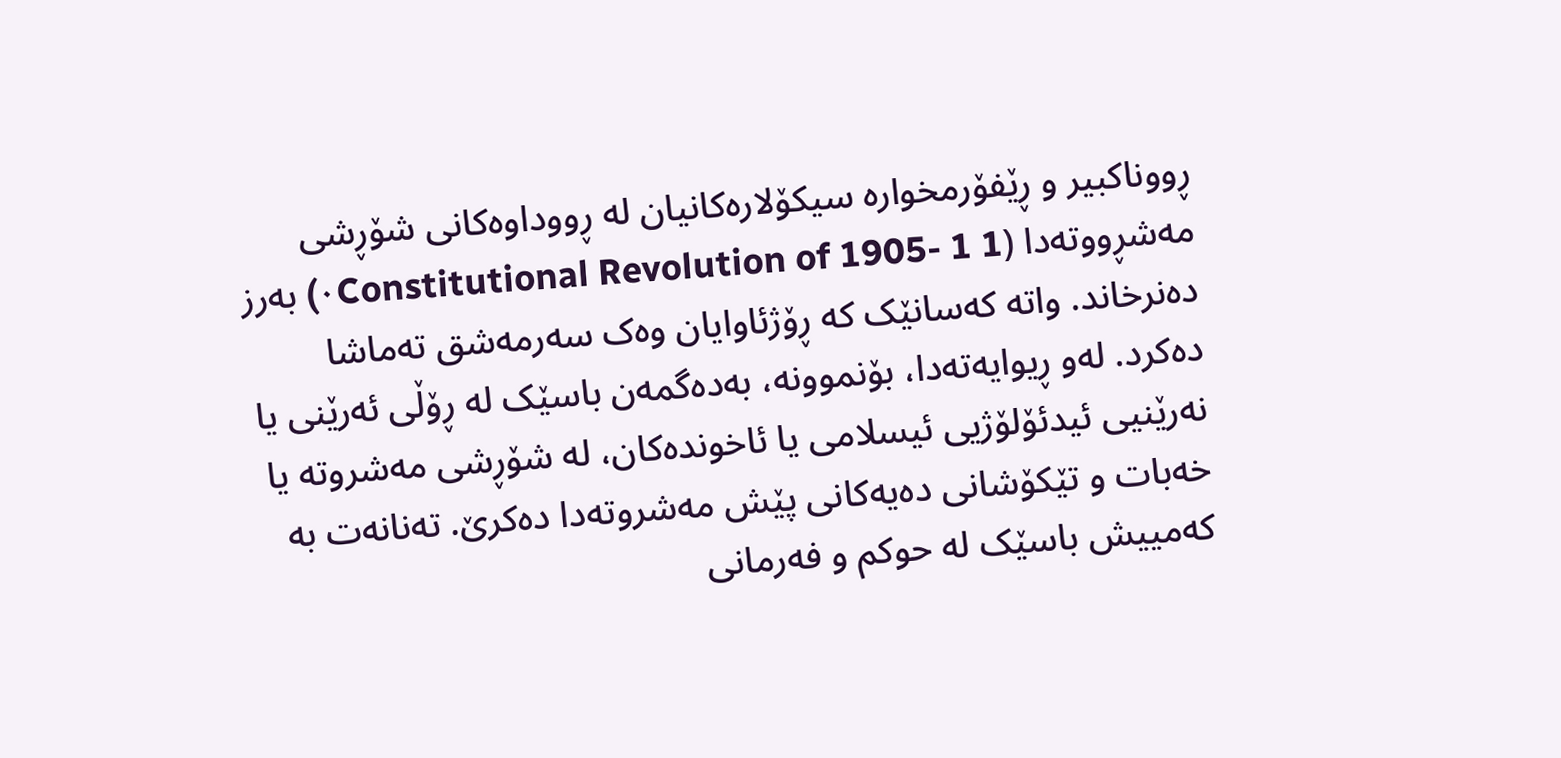ڕووناکبیر و ڕێفۆرمخوارە سیکۆلارەکانیان لە ڕووداوەکانی شۆڕشی مەشڕووتەدا (٠Constitutional Revolution of 1905- 1 1) بەرز دەنرخاند. واتە کەسانێک کە ڕۆژئاوایان وەک سەرمەشق تەماشا دەکرد. لەو ڕیوایەتەدا، بۆنموونە، بەدەگمەن باسێک لە ڕۆڵی ئەرێنی یا نەرێنیی ئیدئۆلۆژیی ئیسلامی یا ئاخوندەکان، لە شۆڕشی مەشروتە یا خەبات و تێکۆشانی دەیەکانی پێش مەشروتەدا دەکرێ. تەنانەت بە کەمییش باسێک لە حوکم و فەرمانی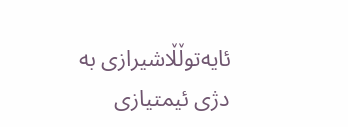ئایەتوڵڵاشیرازی بە دژی ئیمتیازی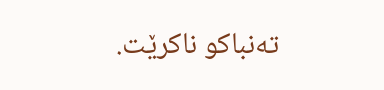تەنباکو ناکرێت.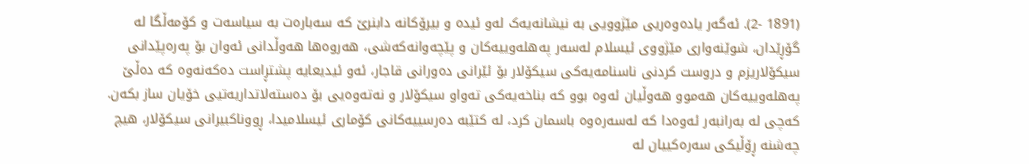(1891 -2). ئەگەر یادەوەریی مێژوویی بە نیشانەیەک لەو ئیدە و بیرۆکانە دابنرێ کە سەبارەت بە سیاسەت و کۆمەڵگا لە گۆڕێدان، شوێنەواری مێژووی ئیسلام لەسەر پەهلەوییەکان و پێچەوانەکەشی، هەروەها هەوڵدانی ئەوان بۆ پەرەپێدانی سیکۆلاریزم و دروست کردنی ناسنامەیەکی سیکۆلار بۆ ئێرانی دەورانی قاجار، ئەو ئیدیعایە پشتڕاست دەکەنەوە کە دەڵێ پەهلەوییەکان هەموو هەوڵیان ئەوە بوو کە بناخەیەکی تەواو سیکۆلار و نەتەوەیی بۆ دەستەلاتداریەتیی خۆیان ساز بکەن.
کەچی لە بەرانبەر ئەوەدا کە لەسەرەوە باسمان کرد، لە کتێبە دەرسییەکانی کۆماری ئیسلامیدا، ڕووناکبیرانی سیکۆلار، هیچ چەشنە ڕۆڵیکی سەرەکییان لە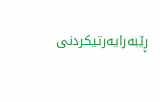ڕێبەرایەرتیکردنی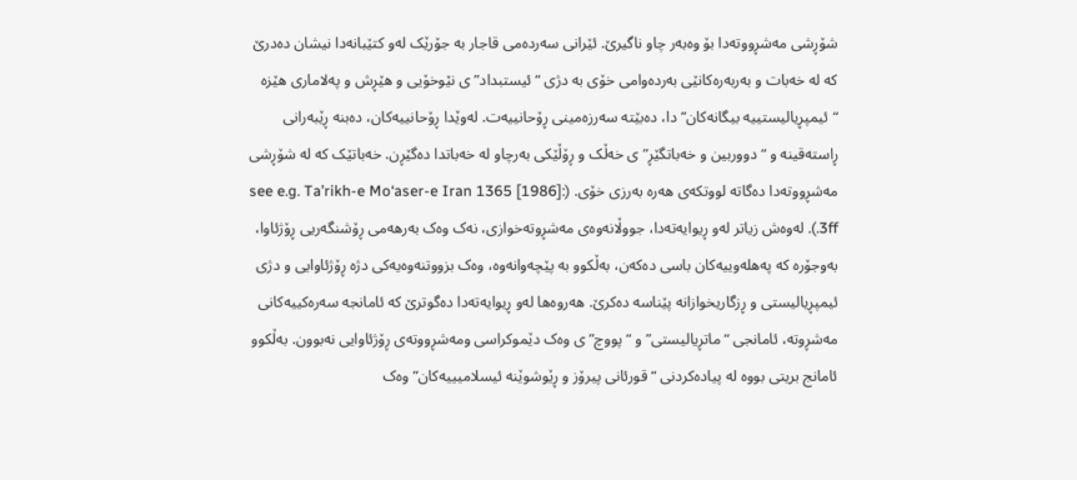شۆڕشی مەشڕووتەدا بۆ وەبەر چاو ناگیرێ. ئێرانی سەردەمی قاجار بە جۆرێک لەو کتێبانەدا نیشان دەدرێ کە لە خەبات و بەربەرەکانێی بەردەوامی خۆی بە دژی “ئیستبداد”ی نێوخۆیی و هێڕش و پەلاماری هێزە “ئیمپڕیالیستییە بیگانەکان”دا، دەبێتە سەرزەمینی ڕۆحانییەت. لەوێدا ڕۆحانییەکان، دەبنە ڕێبەرانی ڕاستەقینە و “دووربین و خەباتگێڕ”ی خەڵک و ڕۆڵێکی بەرچاو لە خەباتدا دەگێڕن. خەباتێک کە لە شۆڕشی مەشڕووتەدا دەگاتە لووتکەی هەرە بەرزی خۆی. (see e.g. Ta’rikh-e Mo‘aser-e Iran 1365 [1986]: 3ff.). لەوەش زیاتر لەو ڕیوایەتەدا، جووڵانەوەی مەشڕوتەخوازی، نەک وەک بەرهەمی ڕۆشنگەریی ڕۆژئاوا، بەوجۆرە کە پەهلەوییەکان باسی دەکەن، بەڵکوو بە پێچەوانەوە، وەک بزووتنەوەیەکی دژە ڕۆژئاوایی و دژی ئیمپڕیالیستی و ڕزگاریخوازانە پێناسە دەکرێ. هەروەها لەو ڕیوایەتەدا دەگوترێ کە ئامانجە سەرەکییەکانی مەشڕوتە، ئامانجی “ماتڕیالیستی” و “پووچ”ی وەک دێموکراسی ومەشڕووتەی ڕۆژئاوایی نەبوون. بەڵکوو ئامانج بریتی بووە لە پیادەکردنی “قورئانی پیرۆز و ڕێوشوێنە ئیسلامیییەکان” وەک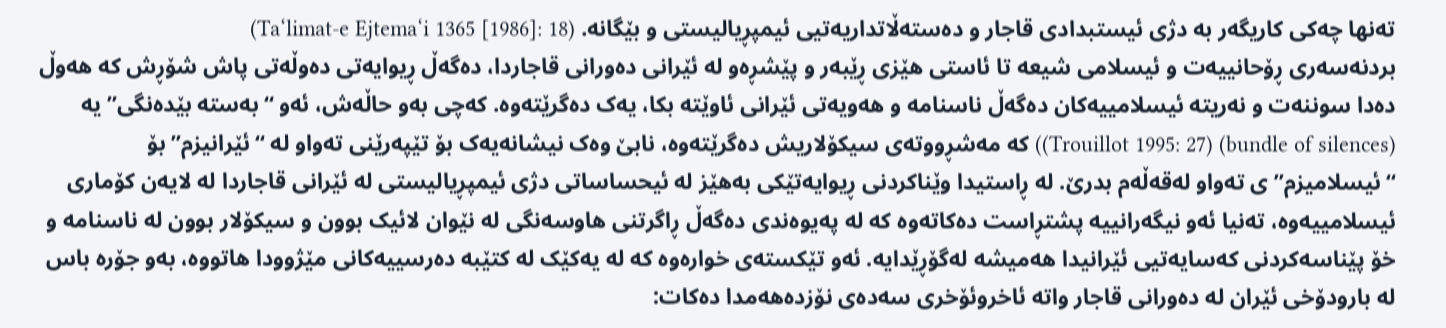تەنها چەكی کاریگەر بە دژی ئیستبدادی قاجار و دەستەڵاتداریەتیی ئیمپڕیالیستی و بێگانە. (Ta‘limat-e Ejtema‘i 1365 [1986]: 18)
بردنەسەری ڕۆحانییەت و ئیسلامی شیعە تا ئاستی هێزی ڕێبەر و پێشڕەو لە ئێرانی دەورانی قاجاردا، دەگەڵ ڕیوایەتی دەوڵەتی پاش شۆڕش کە هەوڵ دەدا سوننەت و نەریتە ئیسلامییەکان دەگەڵ ناسنامە و هەویەتی ئێرانی ئاوێتە بکا، یەک دەگرێتەوە. کەچی بەو حاڵەش، ئەو “بەستە بێدەنگی” یە (bundle of silences) (Trouillot 1995: 27)) کە مەشڕووتەی سیکۆلاریش دەگرێتەوە، نابێ وەک نیشانەیەک بۆ تێپەرێنی تەواو لە “ئێرانیزم” بۆ “ئیسلامیزم”ی تەواو لەقەڵەم بدرێ. لە ڕاستیدا وێناکردنی ڕیوایەتێکی بەهێز لە ئیحساساتی دژی ئیمپڕیالیستی لە ئێرانی قاجاردا لە لایەن کۆماری ئیسلامییەوە، تەنیا ئەو نیگەرانییە پشتڕاست دەکاتەوە کە لە پەیوەندی دەگەڵ ڕاگرتنی هاوسەنگی لە نێوان لائیک بوون و سیکۆلار بوون لە ناسنامە و خۆ پێناسەکردنی کەسایەتیی ئێرانیدا هەمیشە لەگۆڕێدایە. ئەو تێکستەی خوارەوە کە لە یەکێک لە کتێبە دەرسییەکانی مێژوودا هاتووە، بەو جۆرە باس لە بارودۆخی ئێران لە دەورانی قاجار واتە ئاخروئۆخری سەدەی نۆزدەهەمدا دەکات: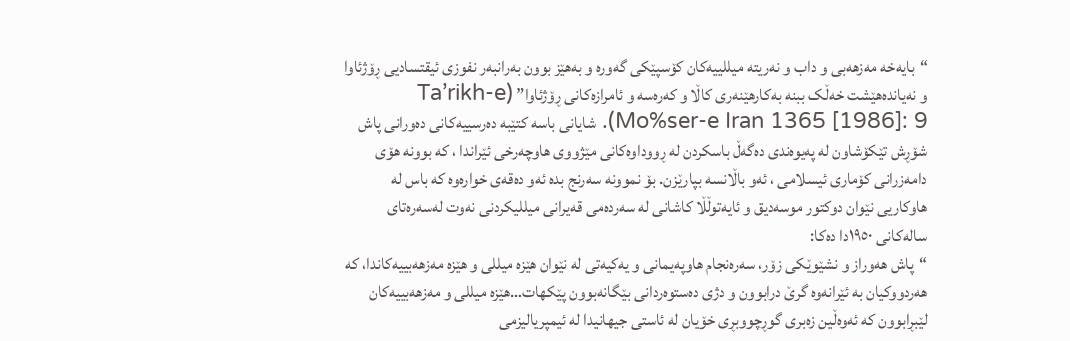“بایەخە مەزهەبی و داب و نەریتە میللییەکان کۆسپێکی گەورە و بەهێز بوون بەرانبەر نفوزی ئیقتسادیی ڕۆژئاوا و نەیاندەهێشت خەڵک ببنە بەکارهێنەری کاڵا و کەرەسە و ئامرازەکانی ڕۆژئاوا” (Ta’rikh-e Mo%ser-e Iran 1365 [1986]: 9). شایانی باسە کتێبە دەرسییەکانی دەورانی پاش شۆڕش تێکۆشاون لە پەیوەندی دەگەڵ باسکردن لە ڕووداوەکانی مێژووی هاوچەرخی ئێراندا ، کە بوونە هۆی دامەزرانی کۆماری ئیسلامی ، ئەو باڵانسە بپارێزن. بۆ نموونە سەرنج بدە ئەو دەقەی خوارەوە کە باس لە هاوکاریی نێوان دوکتور موسەدیق و ئایەتوڵڵا کاشانی لە سەردەمی قەیرانی میللیکردنی نەوت لەسەرەتای سالەکانی ١٩٥٠دا دەکا:
“پاش هەوراز و نشێوێکی زۆر، سەرەنجام هاوپەیمانی و یەکیەتی لە نێوان هێزە میللی و هێزە مەزهەبییەکاندا، کە هەردووکیان بە ئێرانەوە گرێ درابوون و دژی دەستوەردانی بێگانەبوون پێکهات…هێزە میللی و مەزهەبییەکان لێبڕابوون کە ئەوەڵین زەبری گوڕچووبڕی خۆیان لە ئاستی جیهانیدا لە ئیمپریالیزمی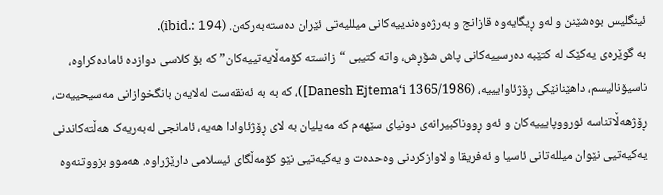ئینگلیس بوەشێنن و لەو ڕیگایەوە قازانج و بەرژەوەندییەکانی میللیەتی ئێران دەستەبەرکەن. (ibid.: 194).
بە گوێرەی یەکێک لە کتێبە دەرسییەکانی پاش شۆڕش، واتە کتیبی “زانستە کۆمەڵایەتییەکان” کە بۆ کلاسی دوازدە ئامادەکراوە، ناسیۆنالیسم، داهێنانێکی ڕۆژئاوایییە، (Danesh Ejtema‘i 1365/1986])، کە بە بە ئەنقەست لەلایەن بانگخوازانی مەسیحییەت، ڕۆژهەڵاتناسە ئورووپایییەکان و ئەو ڕووناکبیرانەی دونیای سێهەم کە مەیلیان بە لای ڕۆژئاوادا هەیە، ئامانجی لەبەریەک هەڵتەکاندنی یەکیەتیی نێوان میللەتانی ئاسیا و ئەفریقا و لاوازکردنی وەحدەت و یەکیەتیی نێو کۆمەڵگای ئیسلامی دارێژراوە. هەموو بزووتنەوە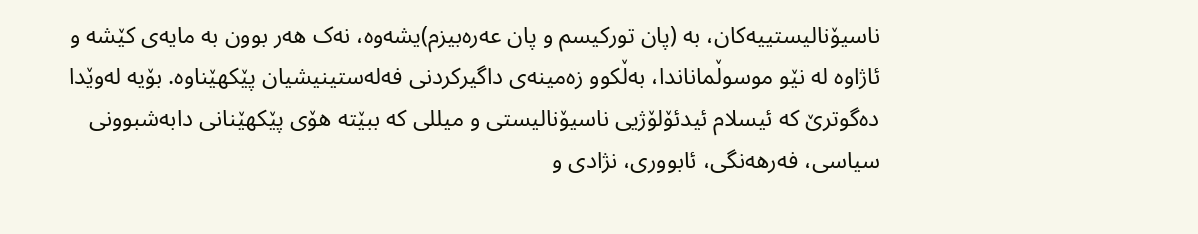ناسیۆنالیستییەکان، بە (پان تورکیسم و پان عەرەبیزم)یشەوە، نەک هەر بوون بە مایەی کێشە و ئاژاوە لە نێو موسوڵماناندا، بەڵکوو زەمینەی داگیرکردنی فەلەستینیشیان پێکهێناوە. بۆیە لەوێدا دەگوترێ کە ئیسلام ئیدئۆلۆژیی ناسیۆنالیستی و میللی کە ببێتە هۆی پێکهێنانی دابەشبوونی سیاسی، فەرهەنگی، ئابووری، نژادی و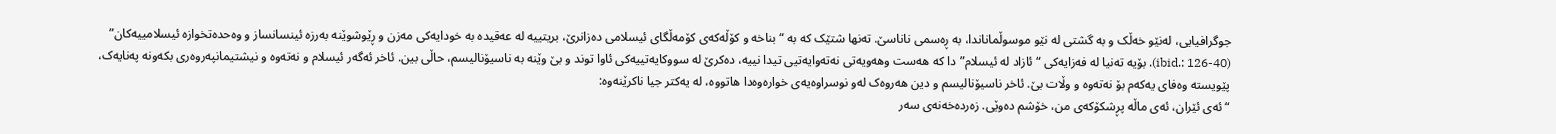جوگرافیایی، لەنێو خەڵک و بە گشتی لە نێو موسوڵماناندا، بە ڕەسمی ناناسێ. تەنها شتێک کە بە “بناخە و کۆڵەکەی کۆمەڵگای ئیسلامی دەزانرێ، بریتییە لە عەقیدە بە خودایەکی مەزن و ڕێوشوێنە بەرزە ئینسانساز و وەحدەتخوازە ئیسلامییەکان” (ibid.: 126-40). بۆیە تەنیا لە فەزایەکی “ئازاد لە ئیسلام”دا کە هەست وهەویەتی نەتەوایەتیی تیدا نییە، دەکرێ لە سووکایەتییەکی ئاوا توند و بێ وێنە بە ناسیۆنالیسم، حاڵی بین. ئاخر ئەگەر ئیسلام و نەتەوە و نیشتیمانپەروەری بکەونە پەنایەک، پێویستە وەفای یەکەم بۆ نەتەوە و وڵات بێ. ئاخر ناسیۆنالیسم و دین هەروەک لەو نوسراوەیەی خوارەوەدا هاتووە، لە یەکتر جیا ناکرێنەوە:
“ئەی ئێران، ئەی ماڵە پڕشکۆکەی من، خۆشم دەوێی. زەردەخەنەی سەر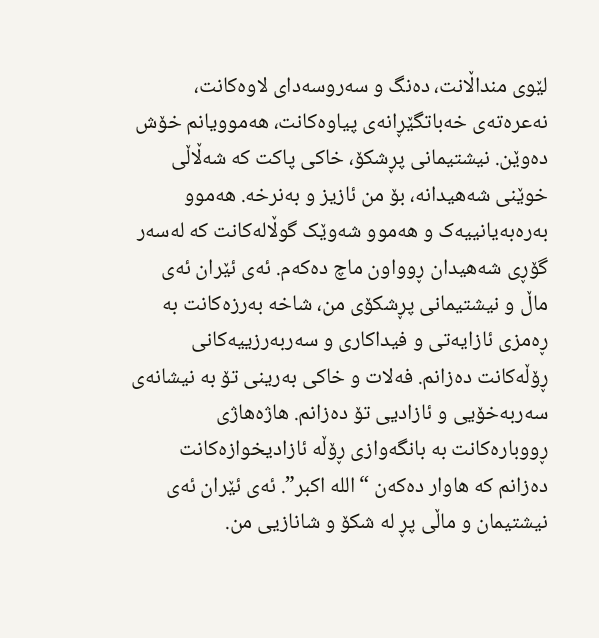لێوی منداڵانت، دەنگ و سەروسەدای لاوەکانت، نەعرەتەی خەباتگێڕانەی پیاوەکانت، هەموویانم خۆش دەوێن. نیشتیمانی پڕشکۆ، خاکی پاکت کە شەڵاڵی خوێنی شەهیدانە، بۆ من ئازیز و بەنرخە. هەموو بەرەبەیانییەک و هەموو شەوێک گوڵالەکانت کە لەسەر گۆڕی شەهیدان ڕوواون ماچ دەکەم. ئەی ئێران ئەی ماڵ و نیشتیمانی پڕشکۆی من، شاخە بەرزەکانت بە ڕەمزی ئازایەتی و فیداکاری و سەربەرزییەکانی ڕۆڵەکانت دەزانم. فەلات و خاکی بەرینی تۆ بە نیشانەی سەربەخۆیی و ئازادیی تۆ دەزانم. هاژەهاژی ڕووبارەکانت بە بانگەوازی ڕۆڵە ئازادیخوازەکانت دەزانم کە هاوار دەکەن “اللە اکبر”. ئەی ئێران ئەی نیشتیمان و ماڵی پڕ لە شكۆ و شانازیی من.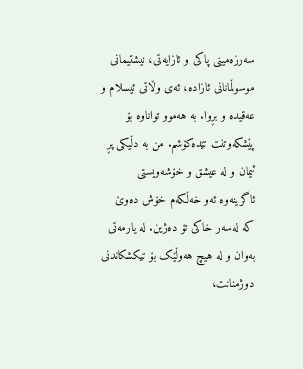سەرزەمینی پاکی و ئازایەتی، نیشتیمانی موسوڵمانانی ئازادە، ئەی وڵاتی ئیسلام و عەقیدە و بڕوا. بە هەموو تواناوە بۆ پێشکەوتنت تێدەکۆشم. من بە دڵیکی پڕ ئیمان و لە عیشق و خۆشەویستی ئاگرینەوە ئەو خەڵکەم خۆش دەوێ کە لەسەر خاکی تۆ دەژین. لە یارمەتی بەوان و لە هیچ هەوڵێک بۆ تیكشکاندنی دوژمنانت،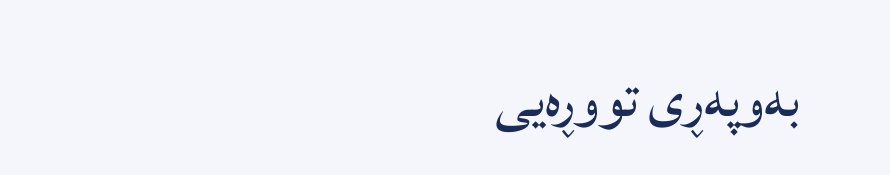بەوپەڕی تووڕەیی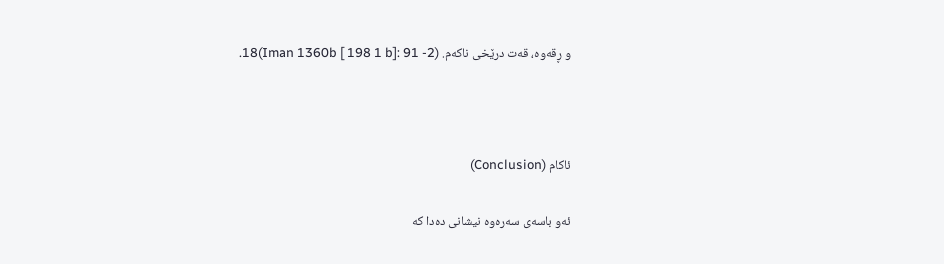و ڕقەوە، قەت درێخی ناکەم. (Iman 1360b [ 198 1 b]: 91 -2)18.



ئاکام (Conclusion)

ئەو باسەی سەرەوە نیشانی دەدا کە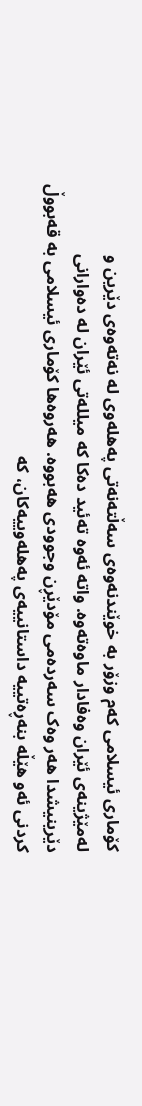کۆماری ئیسلامی کەم وزۆر بە خوێندنەوەی سەڵتەنەتی پەهلەوی لە نەتەوەی دێرین و لەمێژینەی ئێران وەفادار ماوەتەوە. واتە ئەوە تەئید دەکا کە میللەتی ئێران لە دەوارانی دێرینیشدا هەر وەک سەردەمی مۆدێڕن وجوودی هەبووە. هەروەها کۆماری ئیسلامی بە قەبووڵ کردنی ئەو هێڵە بنەڕەتییە داستانییەی پەهلەوییەکان، کە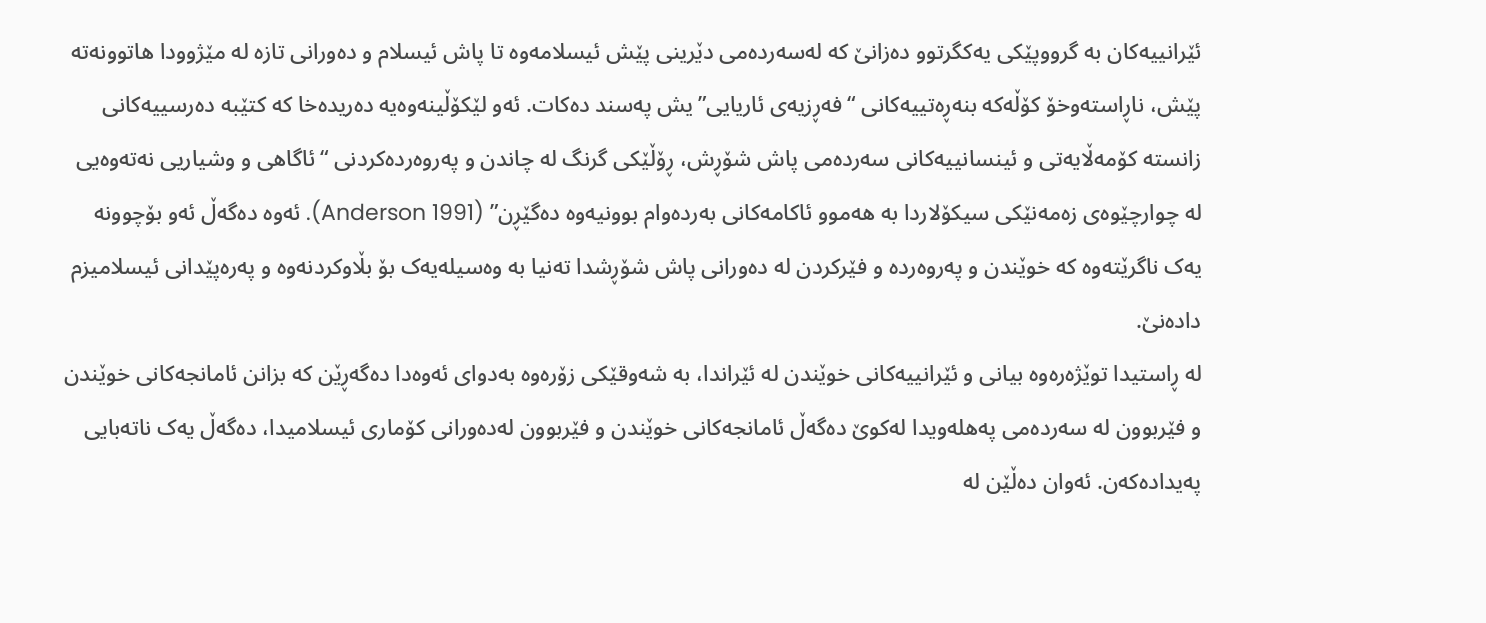ئێرانییەکان بە گرووپێکی یەکگرتوو دەزانێ کە لەسەردەمی دێرینی پێش ئیسلامەوە تا پاش ئیسلام و دەورانی تازە لە مێژوودا هاتوونەتە پێش، ناڕاستەوخۆ کۆڵەکە بنەڕەتییەکانی “فەڕزیەی ئاریایی”یش پەسند دەکات. ئەو لێکۆڵینەوەیە دەریدەخا کە کتێبە دەرسییەکانی زانستە کۆمەڵایەتی و ئینسانییەکانی سەردەمی پاش شۆڕش، ڕۆڵێکی گرنگ لە چاندن و پەروەردەکردنی “ئاگاهی و وشیاریی نەتەوەیی لە چوارچێوەی زەمەنێکی سیکۆلاردا بە هەموو ئاکامەکانی بەردەوام بوونیەوە دەگێڕن” (Anderson 1991). ئەوە دەگەڵ ئەو بۆچوونە یەک ناگرێتەوە کە خوێندن و پەروەردە و فێرکردن لە دەورانی پاش شۆڕشدا تەنیا بە وەسیلەیەک بۆ بڵاوکردنەوە و پەرەپێدانی ئیسلامیزم دادەنێ.
لە ڕاستیدا توێژەرەوە بیانی و ئێرانییەکانی خوێندن لە ئێراندا، بە شەوقێکی زۆرەوە بەدوای ئەوەدا دەگەڕێن کە بزانن ئامانجەکانی خوێندن و فێربوون لە سەردەمی پەهلەویدا لەکوێ دەگەڵ ئامانجەکانی خوێندن و فێربوون لەدەورانی کۆماری ئیسلامیدا، دەگەڵ یەک ناتەبایی پەیدادەکەن. ئەوان دەڵێن لە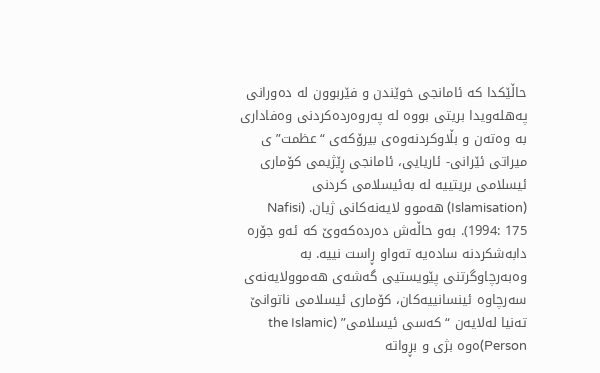حاڵێکدا کە ئامانجی خوێندن و فێربوون لە دەورانی پەهلەویدا بریتی بووە لە پەروەردەکردنی وەفاداری بە وەتەن و بڵاوکردنەوەی بیرۆکەی “عظمت”ی میراتی ئێرانی- ئاریایی، ئامانجی ڕێژیمی کۆماری ئیسلامی بریتییە لە بەئیسلامی کردنی (Islamisation) هەموو لایەنەکانی ژیان. (Nafisi 1994: 175). بەو حاڵەش دەردەکەوێ کە ئەو جۆرە دابەشکردنە سادەیە تەواو ڕاست نییە. بە وەبەرچاوگرتنی پێویستیی گەشەی هەموولایەنەی سەرچاوە ئینسانییەکان، کۆماری ئیسلامی ناتوانێ تەنیا لەلایەن “کەسی ئیسلامی” (the Islamic Person)ەوە بژی و بڕواتە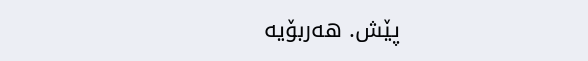پێش. هەربۆیە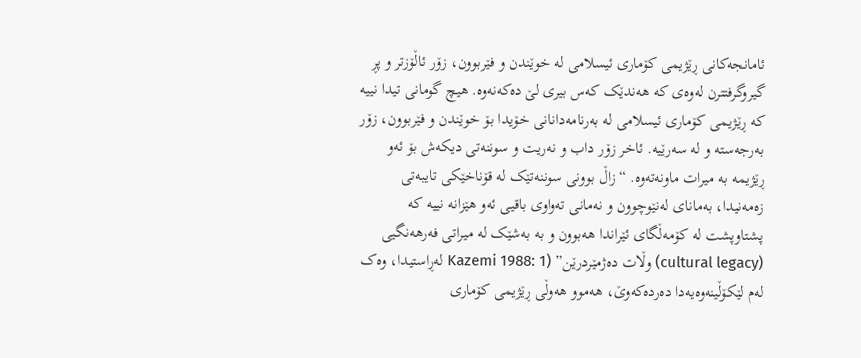ئامانجەکانی ڕێژیمی کۆماری ئیسلامی لە خوێندن و فێربوون، زۆر ئاڵۆزتر و پڕ گیروگرفتترن لەوەی کە هەندێک کەس بیری لێ دەکەنەوە. هیچ گومانی تیدا نییە کە ڕێژیمی کۆماری ئیسلامی لە بەرنامەدانانی خۆیدا بۆ خوێندن و فێربوون، زۆر بەرجەستە و لە سەرێیە. ئاخر زۆر داب و نەریت و سوننەتی دیکەش بۆ ئەو ڕێژیمە بە میرات ماونەتەوە. “زاڵ بوونی سوننەتێک لە قۆناخێکی تایبەتی زەمەنیدا، بەمانای لەنێوچوون و نەمانی تەواوی باقیی ئەو هێزانە نییە کە پشتاوپشت لە کۆمەڵگای ئێراندا هەبوون و بە بەشێک لە میراتی فەرهەنگیی (cultural legacy) وڵات دەژمێردرێن” (Kazemi 1988: 1 لەڕاستیدا، وەک لەم لێکۆڵینەوەیەدا دەردەکەوێ، هەموو هەوڵی ڕێژیمی کۆماری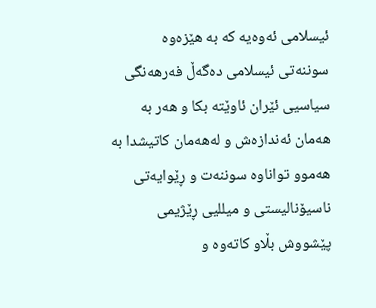ئیسلامی ئەوەیە کە بە هێزەوە سوننەتی ئیسلامی دەگەڵ فەرهەنگی سیاسیی ئێران ئاوێتە بکا و هەر بە هەمان ئەندازەش و لەهەمان کاتیشدا بە هەموو تواناوە سوننەت و ڕێوایەتی ناسیۆنالیستی و میللیی ڕێژیمی پێشووش بڵاو کاتەوە و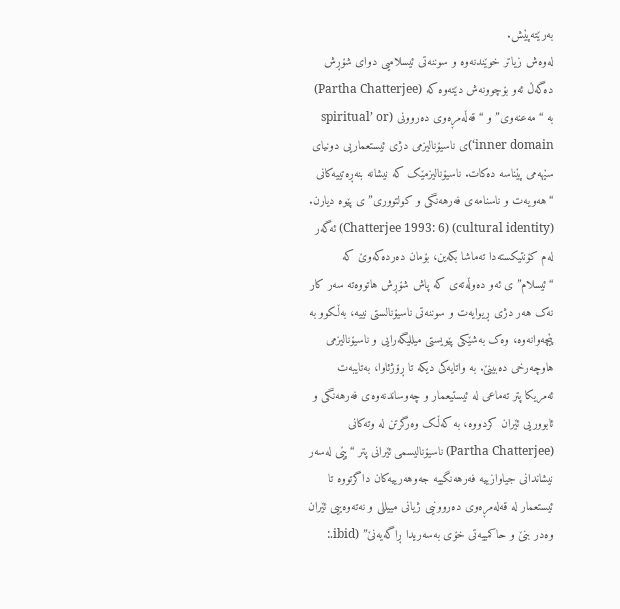بەرێتەپێش.
لەوەش زیاتر خوێندنەوە و سوننەتی ئیسلامیی دوای شۆڕش دەگەڵ ئەو بۆچوونەش دێتەوە کە (Partha Chatterjee) بە “مەعنەوی” و “قەڵەمڕەوی دەروونی (spiritual’ or ‘inner domain)ی ناسیۆنالیزمی دژی ئیستعماریی دونیای سێهەمی پێناسە دەکات. ناسیۆنالیزمێک کە نیشانە بنەڕەتییەکانی “هەویەت و ناسنامەی فەرهەنگی و کولتووری”ی پێوە دیارن. (cultural identity) (Chatterjee 1993: 6) ئەگەر لەم کۆنتیکستەدا تەماشا بکەین، بۆمان دەردەکەوێ کە “ئیسلام”ی ئەو دەوڵەتەی کە پاش شۆڕش هاتووەتە سەر کار نەک هەر دژی ڕیوایەت و سوننەتی ناسیۆنالستی نییە، بەڵکوو بە پێچەوانەوە، وەک بەشێکی پێویستی میللیگەرایی و ناسیۆنالیزمی هاوچەرخی دەبینێ. بە واتایەکی دیکە تا ڕۆژئاوا، بەتایبەت ئەمریکا پتر تەماعی لە ئیستیعمار و چەوساندنەوەی فەرهەنگی و ئابووریی ئێران کردووە، بە کەڵک وەرگرتن لە وتەکانی (Partha Chatterjee) ناسیۆنالیسمی ئێرانی پتر “پێی لەسەر نیشاندانی جیاوازییە فەرهەنگییە جەوهەرییەکان داگرتووە تا ئیستعمار لە قەلەمڕەوی دەروونیی ژیانی مییللی و نەتەوەییی ئێران وەدر بنێ و حاکمییەتی خۆی بەسەریدا ڕاگەیەنێ” (ibid.: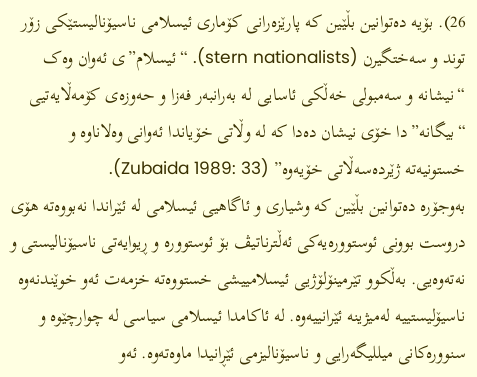26). بۆیە دەتوانین بڵێین کە پارێزەرانی کۆماری ئیسلامی ناسیۆنالیستێکی زۆر توند و سەختگیرن (stern nationalists). “ئیسلام”ی ئەوان وەک “نیشانە و سەمبولی خەڵکی ئاسایی لە بەرانبەر فەزا و حەوزەی کۆمەڵایەتیی “بیگانە”دا خۆی نیشان دەدا کە لە وڵاتی خۆیاندا ئەوانی وەلاناوە و خستونیەتە ژێردەسەڵاتی خۆیەوە” (Zubaida 1989: 33).
بەوجۆرە دەتوانین بڵێین کە وشیاری و ئاگاهیی ئیسلامی لە ئێراندا نەبووەتە هۆی دروست بوونی ئوستوورەیەکی ئەڵترناتیڤ بۆ ئوستوورە و ڕیوایەتی ناسیۆنالیستی و نەتەوەیی. بەڵکوو تێرمینۆلۆژیی ئیسلامییشی خستووەتە خزمەت ئەو خوێندنەوە ناسیۆلیستییە لەمیژینە ئێرانییەوە. لە ئاکامدا ئیسلامی سیاسی لە چوارچێوە و سنوورەکانی میللیگەرایی و ناسیۆنالیزمی ئێڕانیدا ماوەتەوە. ئەو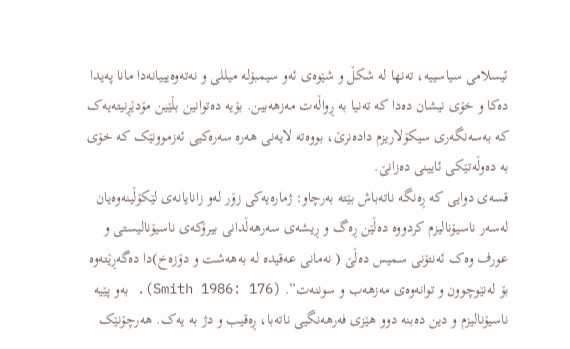ئیسلامی سیاسییە، تەنها لە شكڵ و شێوەی ئەو سیمبۆلە میللی و نەتەوەیییانەدا مانا پەیدا دەکا و خۆی نیشان دەدا کە تەنیا بە ڕواڵەت مەزهەبین. بۆیە دەتوانین بڵێین مۆدێڕنیتەیەک کە بەسەنگەری سیکۆلاریزم دادەنرێ، بووەتە لایەنی هەرە سەرەکیی ئەزموونێک کە خۆی بە دەوڵەتێکی ئایینی دەزانێ.
قسەی دوایی کە ڕەنگە ناتەباش بێتە بەرچاو: ژمارەیەکی زۆر لەو زانایانەی لێکۆڵینەوەیان لەسەر ناسیۆنالیزم کردووە دەڵێن ڕەگ و ڕیشەی سەرهەڵدانی بیرۆکەی ناسیۆنالیستی و عورف وەک ئەنتۆنی سمیس دەڵێ ( نەمانی عەقیدە لە بەهەشت و دۆزەخ)دا دەگەڕێتەوە بۆ لەنێوچوون و توانەوەی مەزهەب و سوننەت”. (Smith 1986: 176). بەو پێیە ناسیۆنالیزم و دین دەبنە دوو هێزی فەرهەنگیی ناتەبا، ڕەقیب و دژ بە یەک. هەرچۆنێک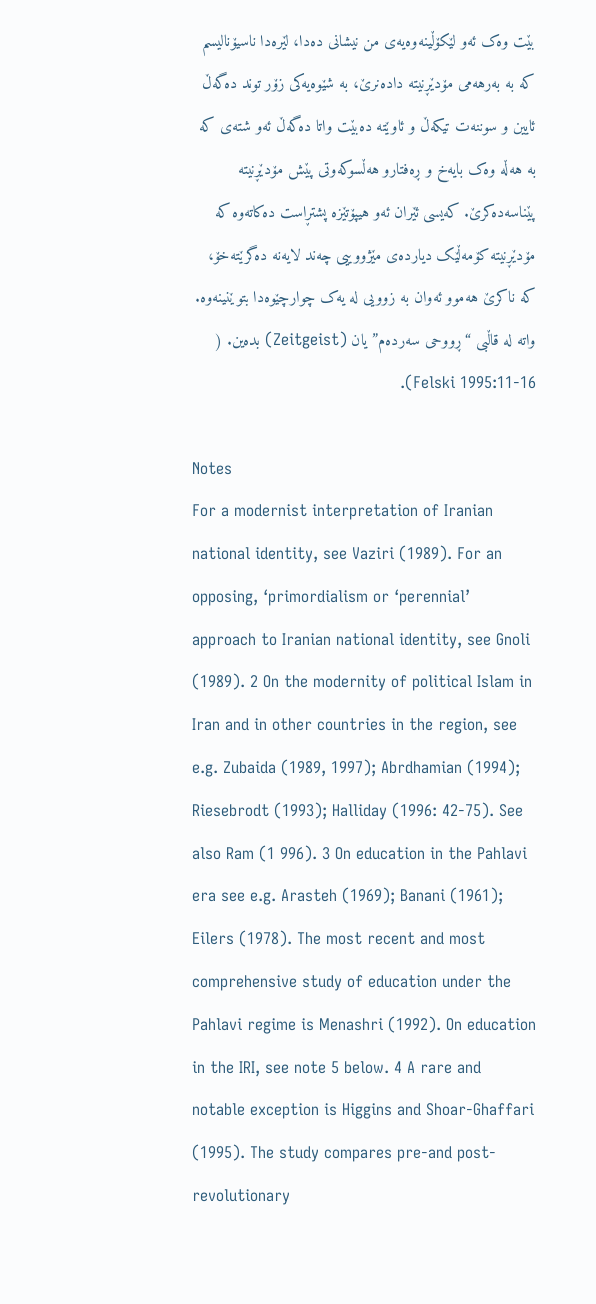بێت وەک ئەو لێکۆڵینەوەیەی من نیشانی دەدا، لێرەدا ناسیۆنالیسم کە بە بەرهەمی مۆدێڕنیتە دادەنرێ، بە شێوەیەکی زۆر توند دەگەڵ ئایین و سوننەت تیکەڵ و ئاوێتە دەبێت واتا دەگەڵ ئەو شتەی کە بە هەڵە وەک بایەخ و ڕەفتارو هەڵسوکەوتی پێش مۆدێڕنیتە پێناسەدەکرێ. کەیسی ئێران ئەو هیپۆتێزە پشتڕاست دەکاتەوە کە مۆدێڕنیتە کۆمەڵێک دیاردەی مێژووییی چەند لایەنە دەگرێتەخۆ، کە ناکرێ هەموو ئەوان بە زوویی لە یەک چوارچێوەدا بتوێنینەوە. واتە لە قاڵبی “ڕووحی سەردەم”یان (Zeitgeist) بدەین. ( Felski 1995:11-16).

Notes
For a modernist interpretation of Iranian national identity, see Vaziri (1989). For an opposing, ‘primordialism or ‘perennial’ approach to Iranian national identity, see Gnoli (1989). 2 On the modernity of political Islam in Iran and in other countries in the region, see e.g. Zubaida (1989, 1997); Abrdhamian (1994); Riesebrodt (1993); Halliday (1996: 42-75). See also Ram (1 996). 3 On education in the Pahlavi era see e.g. Arasteh (1969); Banani (1961); Eilers (1978). The most recent and most comprehensive study of education under the Pahlavi regime is Menashri (1992). On education in the IRI, see note 5 below. 4 A rare and notable exception is Higgins and Shoar-Ghaffari (1995). The study compares pre-and post-revolutionary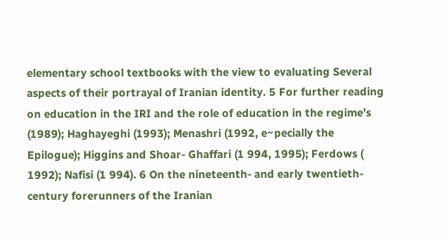elementary school textbooks with the view to evaluating Several aspects of their portrayal of Iranian identity. 5 For further reading on education in the IRI and the role of education in the regime’s
(1989); Haghayeghi (1993); Menashri (1992, e~pecially the Epilogue); Higgins and Shoar- Ghaffari (1 994, 1995); Ferdows ( 1992); Nafisi (1 994). 6 On the nineteenth- and early twentieth-century forerunners of the Iranian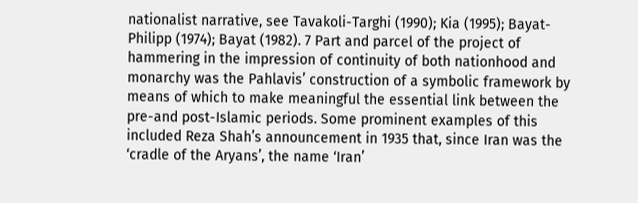nationalist narrative, see Tavakoli-Targhi (1990); Kia (1995); Bayat-Philipp (1974); Bayat (1982). 7 Part and parcel of the project of hammering in the impression of continuity of both nationhood and monarchy was the Pahlavis’ construction of a symbolic framework by means of which to make meaningful the essential link between the pre-and post-Islamic periods. Some prominent examples of this included Reza Shah’s announcement in 1935 that, since Iran was the ‘cradle of the Aryans’, the name ‘Iran’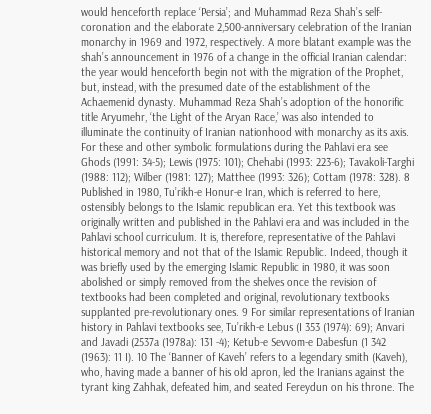would henceforth replace ‘Persia’; and Muhammad Reza Shah’s self-coronation and the elaborate 2,500-anniversary celebration of the Iranian monarchy in 1969 and 1972, respectively. A more blatant example was the shah’s announcement in 1976 of a change in the official Iranian calendar: the year would henceforth begin not with the migration of the Prophet, but, instead, with the presumed date of the establishment of the Achaemenid dynasty. Muhammad Reza Shah’s adoption of the honorific title Aryumehr, ‘the Light of the Aryan Race,’ was also intended to illuminate the continuity of Iranian nationhood with monarchy as its axis. For these and other symbolic formulations during the Pahlavi era see Ghods (1991: 34-5); Lewis (1975: 101); Chehabi (1993: 223-6); Tavakoli-Targhi (1988: 112); Wilber (1981: 127); Matthee (1993: 326); Cottam (1978: 328). 8 Published in 1980, Tu’rikh-e Honur-e Iran, which is referred to here, ostensibly belongs to the Islamic republican era. Yet this textbook was originally written and published in the Pahlavi era and was included in the Pahlavi school curriculum. It is, therefore, representative of the Pahlavi historical memory and not that of the Islamic Republic. Indeed, though it was briefly used by the emerging Islamic Republic in 1980, it was soon abolished or simply removed from the shelves once the revision of textbooks had been completed and original, revolutionary textbooks supplanted pre-revolutionary ones. 9 For similar representations of Iranian history in Pahlavi textbooks see, Tu’rikh-e Lebus (I 353 (1974): 69); Anvari and Javadi (2537a (1978a): 131 -4); Ketub-e Sevvom-e Dabesfun (1 342 (1963): 11 I). 10 The ‘Banner of Kaveh’ refers to a legendary smith (Kaveh), who, having made a banner of his old apron, led the Iranians against the tyrant king Zahhak, defeated him, and seated Fereydun on his throne. The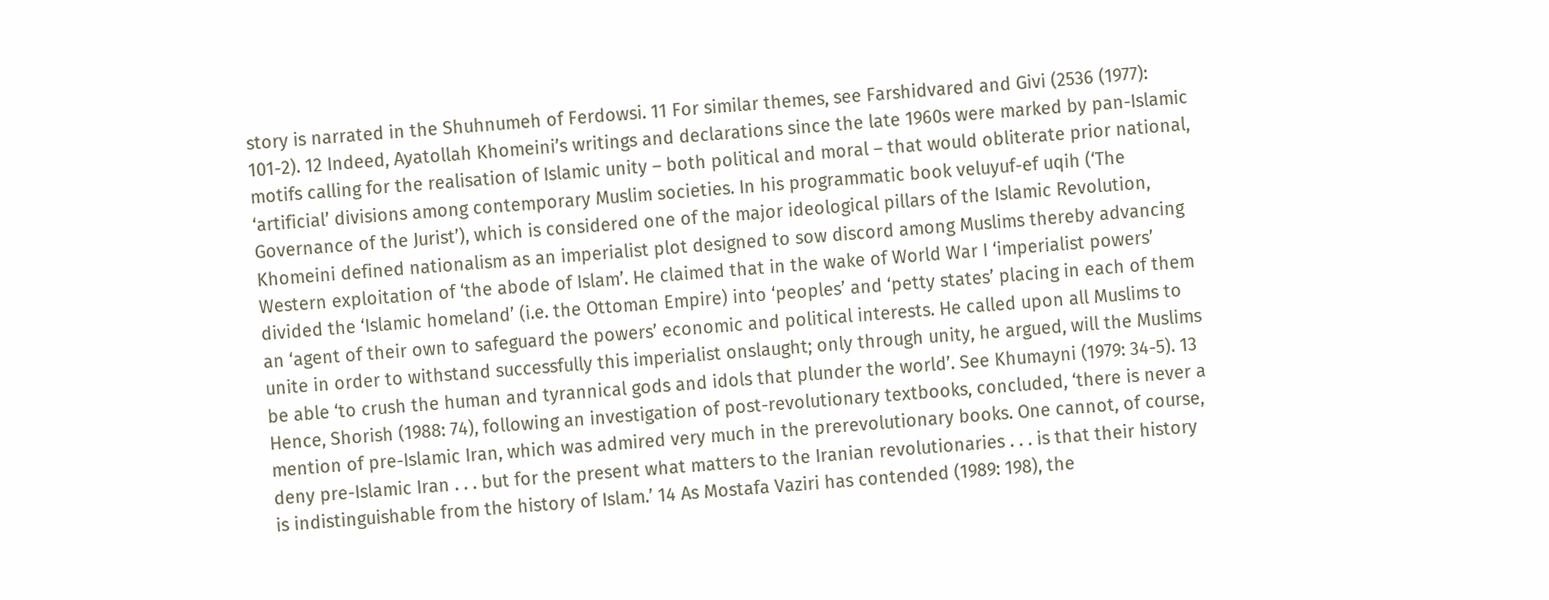story is narrated in the Shuhnumeh of Ferdowsi. 11 For similar themes, see Farshidvared and Givi (2536 (1977): 101-2). 12 Indeed, Ayatollah Khomeini’s writings and declarations since the late 1960s were marked by pan-Islamic motifs calling for the realisation of Islamic unity – both political and moral – that would obliterate prior national, ‘artificial’ divisions among contemporary Muslim societies. In his programmatic book veluyuf-ef uqih (‘The Governance of the Jurist’), which is considered one of the major ideological pillars of the Islamic Revolution, Khomeini defined nationalism as an imperialist plot designed to sow discord among Muslims thereby advancing Western exploitation of ‘the abode of Islam’. He claimed that in the wake of World War I ‘imperialist powers’ divided the ‘Islamic homeland’ (i.e. the Ottoman Empire) into ‘peoples’ and ‘petty states’ placing in each of them an ‘agent of their own to safeguard the powers’ economic and political interests. He called upon all Muslims to unite in order to withstand successfully this imperialist onslaught; only through unity, he argued, will the Muslims be able ‘to crush the human and tyrannical gods and idols that plunder the world’. See Khumayni (1979: 34-5). 13 Hence, Shorish (1988: 74), following an investigation of post-revolutionary textbooks, concluded, ‘there is never a mention of pre-Islamic Iran, which was admired very much in the prerevolutionary books. One cannot, of course, deny pre-Islamic Iran . . . but for the present what matters to the Iranian revolutionaries . . . is that their history is indistinguishable from the history of Islam.’ 14 As Mostafa Vaziri has contended (1989: 198), the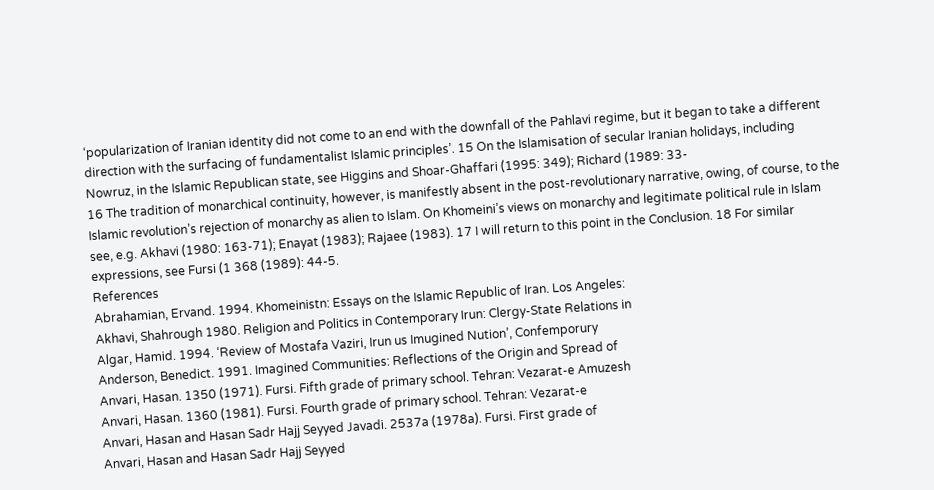‘popularization of Iranian identity did not come to an end with the downfall of the Pahlavi regime, but it began to take a different direction with the surfacing of fundamentalist Islamic principles’. 15 On the Islamisation of secular Iranian holidays, including Nowruz, in the Islamic Republican state, see Higgins and Shoar-Ghaffari (1995: 349); Richard (1989: 33-
16 The tradition of monarchical continuity, however, is manifestly absent in the post-revolutionary narrative, owing, of course, to the Islamic revolution’s rejection of monarchy as alien to Islam. On Khomeini’s views on monarchy and legitimate political rule in Islam see, e.g. Akhavi (1980: 163-71); Enayat (1983); Rajaee (1983). 17 I will return to this point in the Conclusion. 18 For similar expressions, see Fursi (1 368 (1989): 44-5.
References
Abrahamian, Ervand. 1994. Khomeinistn: Essays on the Islamic Republic of Iran. Los Angeles:
Akhavi, Shahrough 1980. Religion and Politics in Contemporary Irun: Clergy-State Relations in
Algar, Hamid. 1994. ‘Review of Mostafa Vaziri, Irun us Imugined Nution’, Confemporury
Anderson, Benedict. 1991. Imagined Communities: Reflections of the Origin and Spread of
Anvari, Hasan. 1350 (1971). Fursi. Fifth grade of primary school. Tehran: Vezarat-e Amuzesh
Anvari, Hasan. 1360 (1981). Fursi. Fourth grade of primary school. Tehran: Vezarat-e
Anvari, Hasan and Hasan Sadr Hajj Seyyed Javadi. 2537a (1978a). Fursi. First grade of
Anvari, Hasan and Hasan Sadr Hajj Seyyed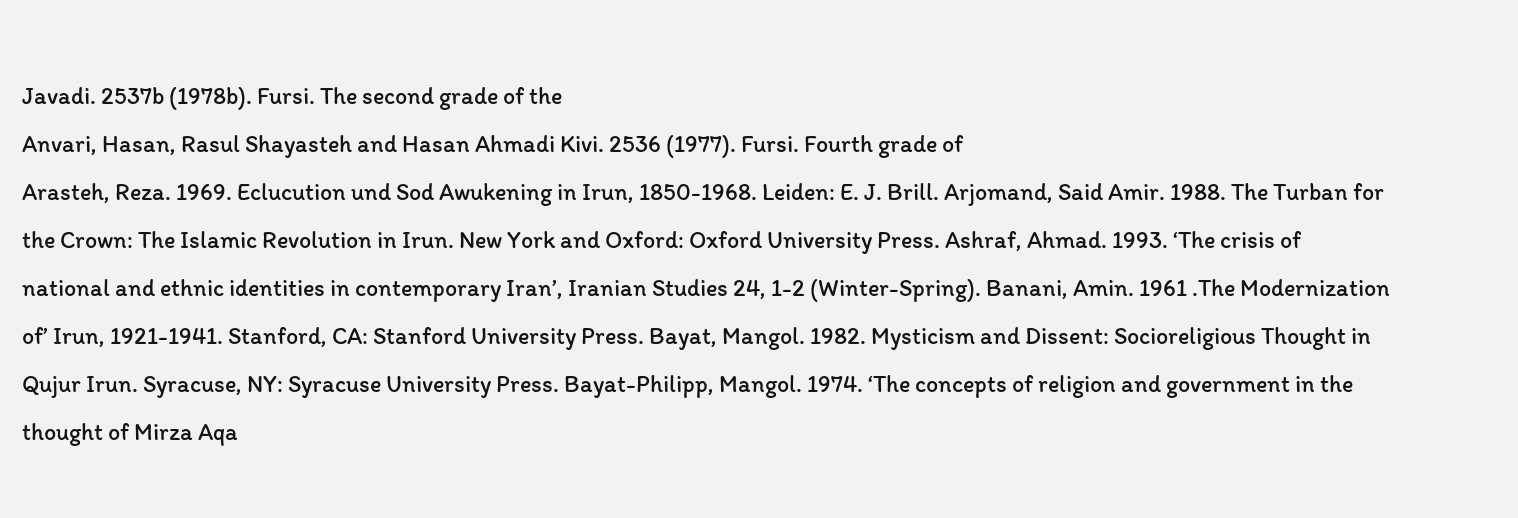Javadi. 2537b (1978b). Fursi. The second grade of the
Anvari, Hasan, Rasul Shayasteh and Hasan Ahmadi Kivi. 2536 (1977). Fursi. Fourth grade of
Arasteh, Reza. 1969. Eclucution und Sod Awukening in Irun, 1850-1968. Leiden: E. J. Brill. Arjomand, Said Amir. 1988. The Turban for the Crown: The Islamic Revolution in Irun. New York and Oxford: Oxford University Press. Ashraf, Ahmad. 1993. ‘The crisis of national and ethnic identities in contemporary Iran’, Iranian Studies 24, 1-2 (Winter-Spring). Banani, Amin. 1961 .The Modernization of’ Irun, 1921-1941. Stanford, CA: Stanford University Press. Bayat, Mangol. 1982. Mysticism and Dissent: Socioreligious Thought in Qujur Irun. Syracuse, NY: Syracuse University Press. Bayat-Philipp, Mangol. 1974. ‘The concepts of religion and government in the thought of Mirza Aqa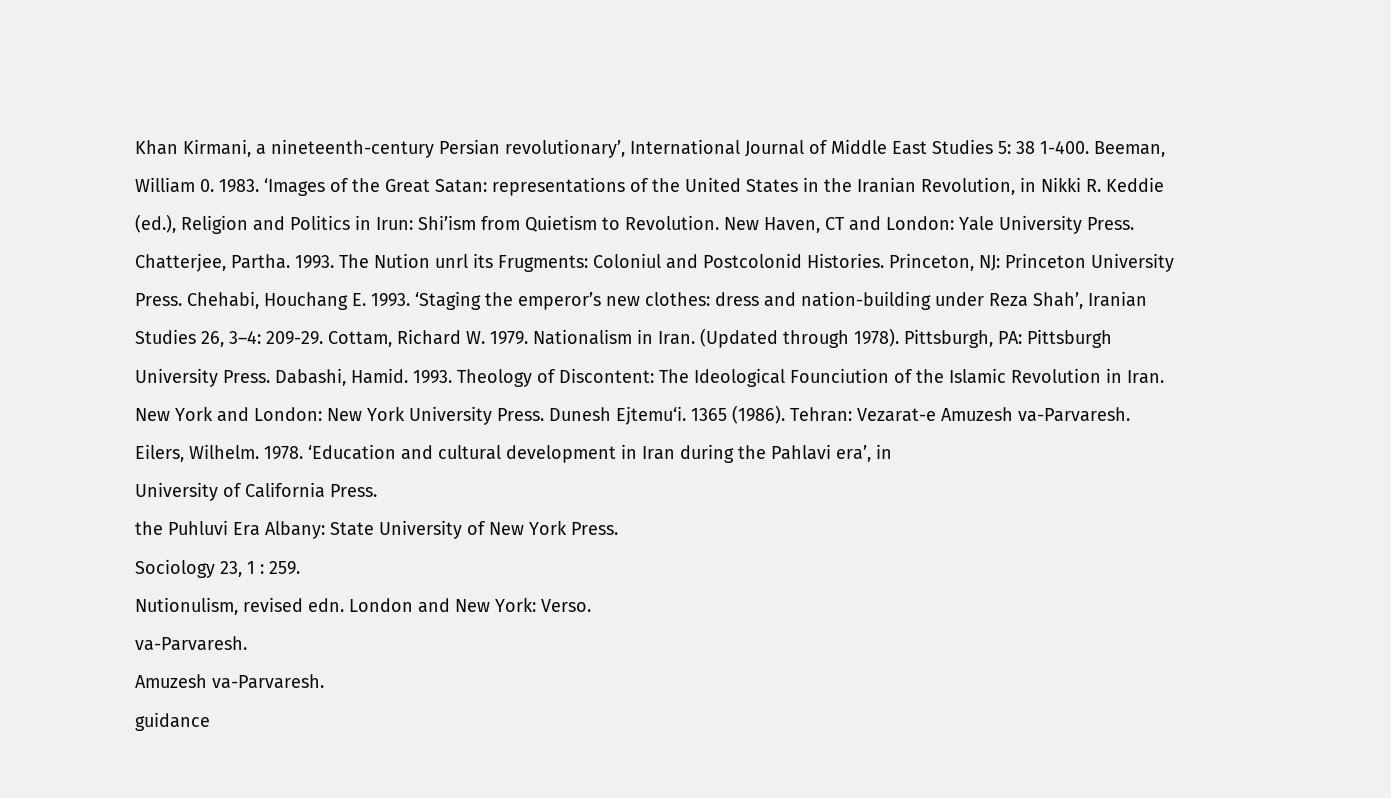Khan Kirmani, a nineteenth-century Persian revolutionary’, International Journal of Middle East Studies 5: 38 1-400. Beeman, William 0. 1983. ‘Images of the Great Satan: representations of the United States in the Iranian Revolution, in Nikki R. Keddie (ed.), Religion and Politics in Irun: Shi’ism from Quietism to Revolution. New Haven, CT and London: Yale University Press. Chatterjee, Partha. 1993. The Nution unrl its Frugments: Coloniul and Postcolonid Histories. Princeton, NJ: Princeton University Press. Chehabi, Houchang E. 1993. ‘Staging the emperor’s new clothes: dress and nation-building under Reza Shah’, Iranian Studies 26, 3–4: 209-29. Cottam, Richard W. 1979. Nationalism in Iran. (Updated through 1978). Pittsburgh, PA: Pittsburgh University Press. Dabashi, Hamid. 1993. Theology of Discontent: The Ideological Founciution of the Islamic Revolution in Iran. New York and London: New York University Press. Dunesh Ejtemu‘i. 1365 (1986). Tehran: Vezarat-e Amuzesh va-Parvaresh. Eilers, Wilhelm. 1978. ‘Education and cultural development in Iran during the Pahlavi era’, in
University of California Press.
the Puhluvi Era Albany: State University of New York Press.
Sociology 23, 1 : 259.
Nutionulism, revised edn. London and New York: Verso.
va-Parvaresh.
Amuzesh va-Parvaresh.
guidance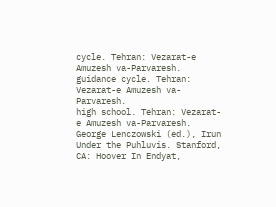cycle. Tehran: Vezarat-e Amuzesh va-Parvaresh.
guidance cycle. Tehran: Vezarat-e Amuzesh va-Parvaresh.
high school. Tehran: Vezarat-e Amuzesh va-Parvaresh.
George Lenczowski (ed.), Irun Under the Puhluvis. Stanford, CA: Hoover In Endyat,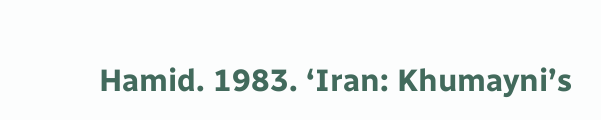Hamid. 1983. ‘Iran: Khumayni’s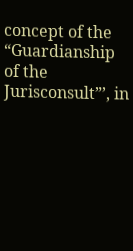concept of the “Guardianship of the Jurisconsult”’, in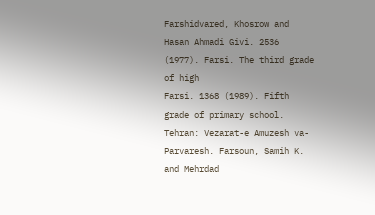Farshidvared, Khosrow and Hasan Ahmadi Givi. 2536 (1977). Farsi. The third grade of high
Farsi. 1368 (1989). Fifth grade of primary school. Tehran: Vezarat-e Amuzesh va-Parvaresh. Farsoun, Samih K. and Mehrdad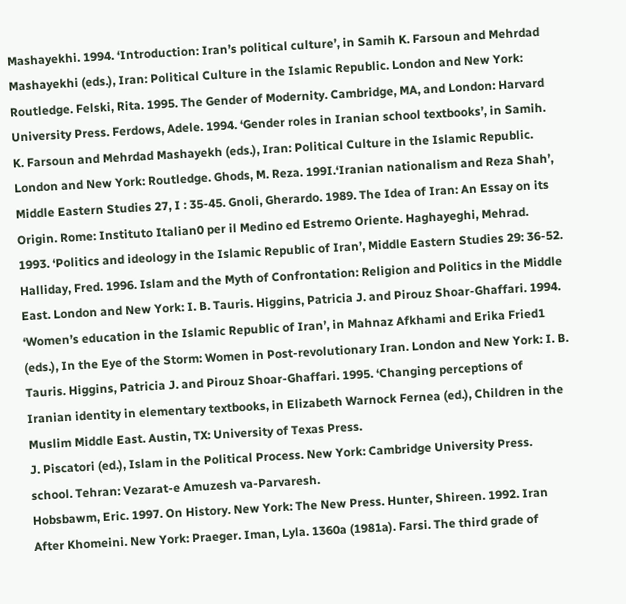Mashayekhi. 1994. ‘Introduction: Iran’s political culture’, in Samih K. Farsoun and Mehrdad Mashayekhi (eds.), Iran: Political Culture in the Islamic Republic. London and New York: Routledge. Felski, Rita. 1995. The Gender of Modernity. Cambridge, MA, and London: Harvard University Press. Ferdows, Adele. 1994. ‘Gender roles in Iranian school textbooks’, in Samih. K. Farsoun and Mehrdad Mashayekh (eds.), Iran: Political Culture in the Islamic Republic. London and New York: Routledge. Ghods, M. Reza. 199I.‘Iranian nationalism and Reza Shah’, Middle Eastern Studies 27, I : 35-45. Gnoli, Gherardo. 1989. The Idea of Iran: An Essay on its Origin. Rome: Instituto Italian0 per il Medino ed Estremo Oriente. Haghayeghi, Mehrad. 1993. ‘Politics and ideology in the Islamic Republic of Iran’, Middle Eastern Studies 29: 36-52. Halliday, Fred. 1996. Islam and the Myth of Confrontation: Religion and Politics in the Middle East. London and New York: I. B. Tauris. Higgins, Patricia J. and Pirouz Shoar-Ghaffari. 1994. ‘Women’s education in the Islamic Republic of Iran’, in Mahnaz Afkhami and Erika Fried1 (eds.), In the Eye of the Storm: Women in Post-revolutionary Iran. London and New York: I. B. Tauris. Higgins, Patricia J. and Pirouz Shoar-Ghaffari. 1995. ‘Changing perceptions of Iranian identity in elementary textbooks, in Elizabeth Warnock Fernea (ed.), Children in the Muslim Middle East. Austin, TX: University of Texas Press.
J. Piscatori (ed.), Islam in the Political Process. New York: Cambridge University Press.
school. Tehran: Vezarat-e Amuzesh va-Parvaresh.
Hobsbawm, Eric. 1997. On History. New York: The New Press. Hunter, Shireen. 1992. Iran After Khomeini. New York: Praeger. Iman, Lyla. 1360a (1981a). Farsi. The third grade of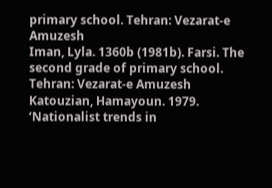primary school. Tehran: Vezarat-e Amuzesh
Iman, Lyla. 1360b (1981b). Farsi. The second grade of primary school. Tehran: Vezarat-e Amuzesh
Katouzian, Hamayoun. 1979. ‘Nationalist trends in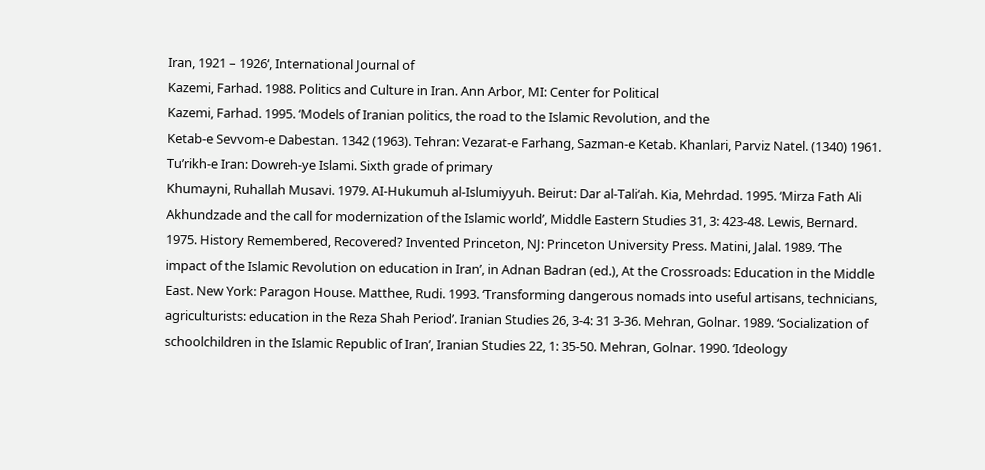Iran, 1921 – 1926‘, International Journal of
Kazemi, Farhad. 1988. Politics and Culture in Iran. Ann Arbor, MI: Center for Political
Kazemi, Farhad. 1995. ‘Models of Iranian politics, the road to the Islamic Revolution, and the
Ketab-e Sevvom-e Dabestan. 1342 (1963). Tehran: Vezarat-e Farhang, Sazman-e Ketab. Khanlari, Parviz Natel. (1340) 1961. Tu’rikh-e Iran: Dowreh-ye Islami. Sixth grade of primary
Khumayni, Ruhallah Musavi. 1979. AI-Hukumuh al-Islumiyyuh. Beirut: Dar al-Tali‘ah. Kia, Mehrdad. 1995. ‘Mirza Fath Ali Akhundzade and the call for modernization of the Islamic world’, Middle Eastern Studies 31, 3: 423-48. Lewis, Bernard. 1975. History Remembered, Recovered? Invented Princeton, NJ: Princeton University Press. Matini, Jalal. 1989. ‘The impact of the Islamic Revolution on education in Iran’, in Adnan Badran (ed.), At the Crossroads: Education in the Middle East. New York: Paragon House. Matthee, Rudi. 1993. ‘Transforming dangerous nomads into useful artisans, technicians, agriculturists: education in the Reza Shah Period’. Iranian Studies 26, 3-4: 31 3-36. Mehran, Golnar. 1989. ‘Socialization of schoolchildren in the Islamic Republic of Iran’, Iranian Studies 22, 1: 35-50. Mehran, Golnar. 1990. ‘Ideology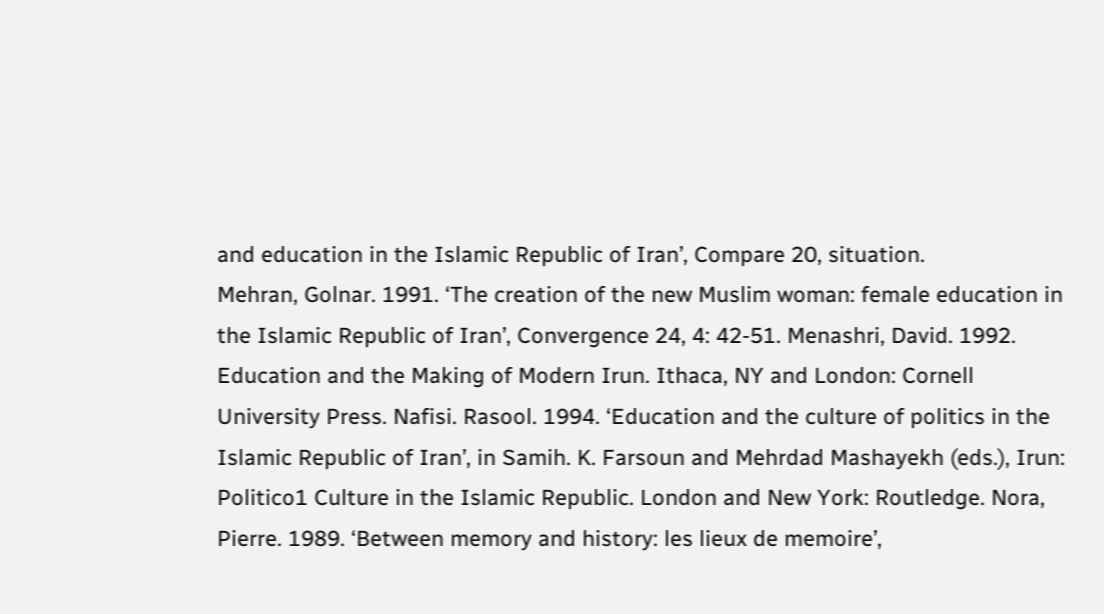and education in the Islamic Republic of Iran’, Compare 20, situation.
Mehran, Golnar. 1991. ‘The creation of the new Muslim woman: female education in the Islamic Republic of Iran’, Convergence 24, 4: 42-51. Menashri, David. 1992. Education and the Making of Modern Irun. Ithaca, NY and London: Cornell University Press. Nafisi. Rasool. 1994. ‘Education and the culture of politics in the Islamic Republic of Iran’, in Samih. K. Farsoun and Mehrdad Mashayekh (eds.), Irun: Politico1 Culture in the Islamic Republic. London and New York: Routledge. Nora, Pierre. 1989. ‘Between memory and history: les lieux de memoire’,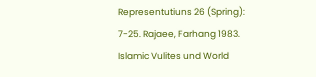Representutiuns 26 (Spring): 7-25. Rajaee, Farhang 1983. Islamic Vulites und World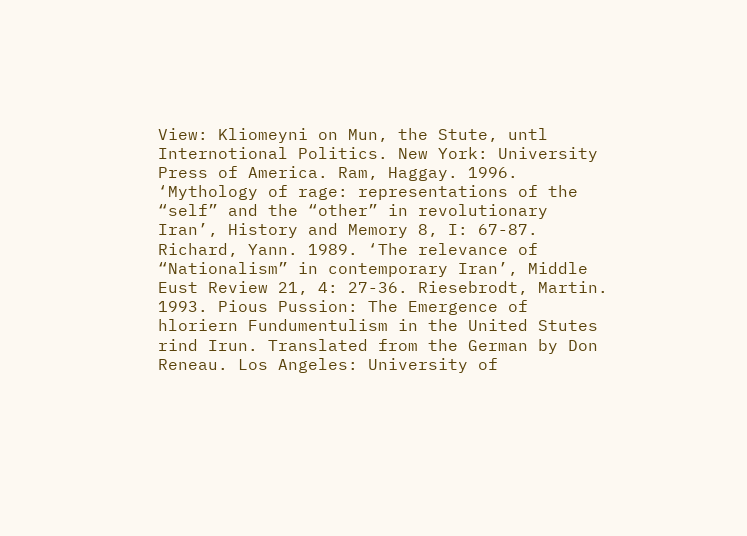View: Kliomeyni on Mun, the Stute, untl Internotional Politics. New York: University Press of America. Ram, Haggay. 1996. ‘Mythology of rage: representations of the “self” and the “other” in revolutionary Iran’, History and Memory 8, I: 67-87. Richard, Yann. 1989. ‘The relevance of “Nationalism” in contemporary Iran’, Middle Eust Review 21, 4: 27-36. Riesebrodt, Martin. 1993. Pious Pussion: The Emergence of hloriern Fundumentulism in the United Stutes rind Irun. Translated from the German by Don Reneau. Los Angeles: University of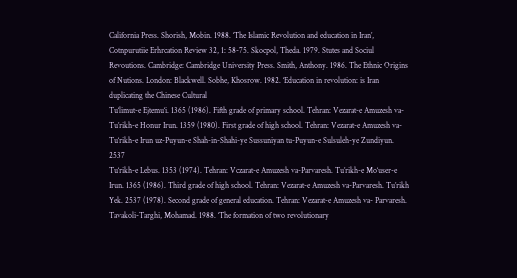California Press. Shorish, Mobin. 1988. ‘The Islamic Revolution and education in Iran’, Cotnpurutiie Erhrcation Review 32, 1: 58-75. Skocpol, Theda. 1979. Stutes and Sociul Revoutions. Cambridge: Cambridge University Press. Smith, Anthony. 1986. The Ethnic Origins of Nutions. London: Blackwell. Sobhe, Khosrow. 1982. ‘Education in revolution: is Iran duplicating the Chinese Cultural
Tu‘limut-e Ejtemu‘i. 1365 (1986). Fifth grade of primary school. Tehran: Vezarat-e Amuzesh va-
Tu’rikh-e Honur Irun. 1359 (1980). First grade of high school. Tehran: Vezarat-e Amuzesh va-
Tu‘rikh-e Irun uz-Puyun-e Shah-in-Shahi-ye Sussuniyan tu-Puyun-e Sulsuleh-ye Zundiyun. 2537
Tu‘rikh-e Lebus. 1353 (1974). Tehran: Vczarat-e Amuzesh va-Parvaresh. Tu’rikh-e Mo‘user-e Irun. 1365 (1986). Third grade of high school. Tehran: Vezarat-e Amuzesh va-Parvaresh. Tu’rikh Yek. 2537 (1978). Second grade of general education. Tehran: Vezarat-e Amuzesh va- Parvaresh. Tavakoli-Targhi, Mohamad. 1988. ‘The formation of two revolutionary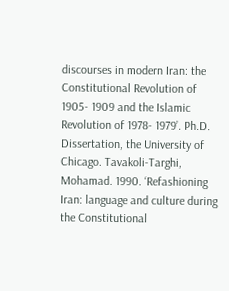discourses in modern Iran: the Constitutional Revolution of 1905- 1909 and the Islamic Revolution of 1978- 1979’. Ph.D. Dissertation, the University of Chicago. Tavakoli-Targhi, Mohamad. 1990. ‘Refashioning Iran: language and culture during the Constitutional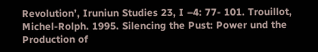Revolution’, Iruniun Studies 23, I –4: 77- 101. Trouillot, Michel-Rolph. 1995. Silencing the Pust: Power und the Production of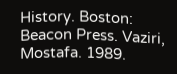History. Boston: Beacon Press. Vaziri, Mostafa. 1989.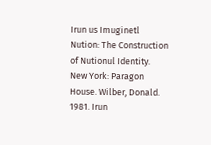Irun us Imuginetl Nution: The Construction of Nutionul Identity. New York: Paragon House. Wilber, Donald. 1981. Irun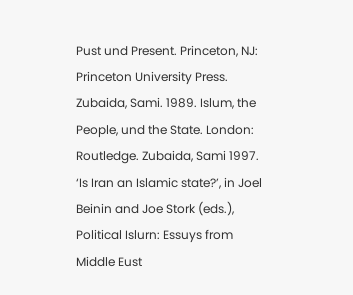Pust und Present. Princeton, NJ: Princeton University Press. Zubaida, Sami. 1989. Islum, the People, und the State. London: Routledge. Zubaida, Sami 1997. ‘Is Iran an Islamic state?’, in Joel Beinin and Joe Stork (eds.), Political Islurn: Essuys from Middle Eust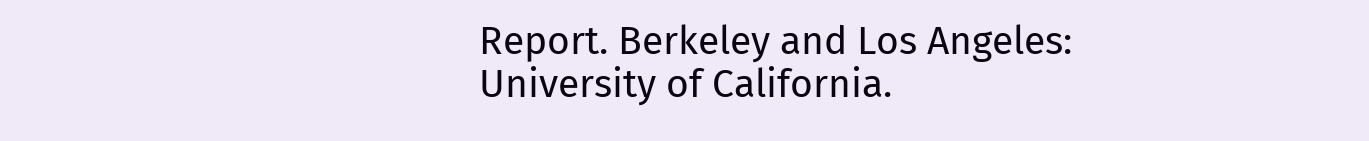Report. Berkeley and Los Angeles: University of California.